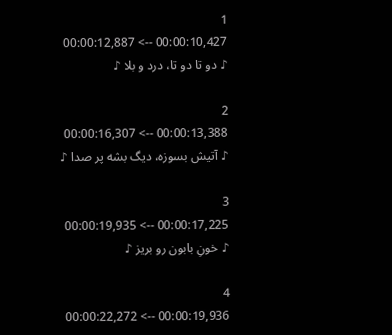1
00:00:10,427 --> 00:00:12,887
♪ دو تا دو تا، درد و بلا ♪

2
00:00:13,388 --> 00:00:16,307
♪ آتیش بسوزه، دیگ بشه پر صدا ♪

3
00:00:17,225 --> 00:00:19,935
♪ خونِ بابون رو بریز ♪

4
00:00:19,936 --> 00:00:22,272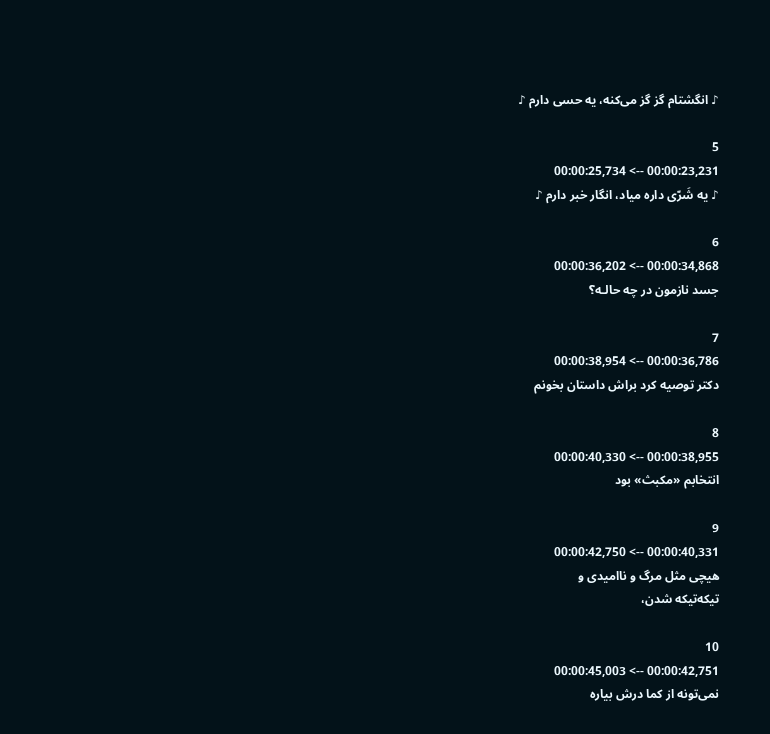♪ انگشتام گز گز می‌کنه، یه حسی دارم ♪

5
00:00:23,231 --> 00:00:25,734
♪ یه شَرّی داره میاد، انگار خبر دارم ♪

6
00:00:34,868 --> 00:00:36,202
جسد نازمون در چه حالـه؟

7
00:00:36,786 --> 00:00:38,954
دکتر توصیه کرد براش داستان بخونم

8
00:00:38,955 --> 00:00:40,330
انتخابم «مکبث» بود

9
00:00:40,331 --> 00:00:42,750
هیچی مثل مرگ و ناامیدی و
تیکه‌تیکه شدن،

10
00:00:42,751 --> 00:00:45,003
نمی‌تونه از کما درش بیاره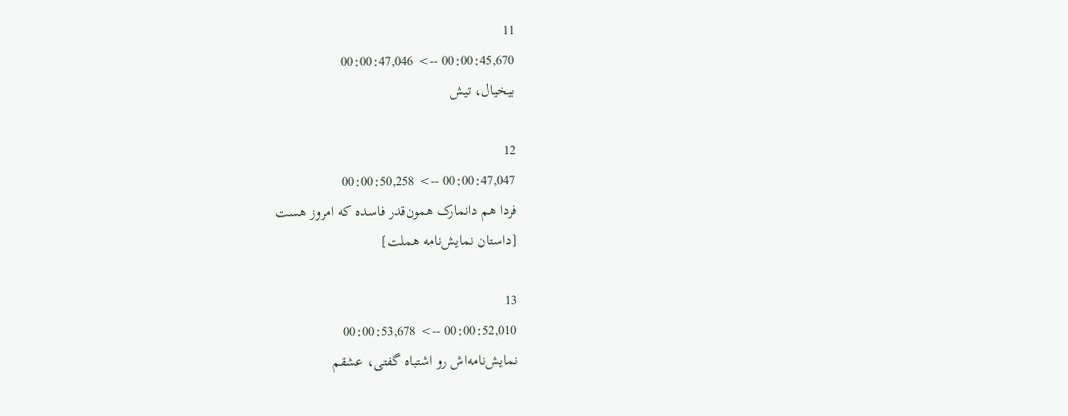11
00:00:45,670 --> 00:00:47,046
بیخیال، تیش

12
00:00:47,047 --> 00:00:50,258
فردا هم دانمارک همون‌قدر فاسده که امروز هست
[داستان نمایش‌نامه هملت]

13
00:00:52,010 --> 00:00:53,678
نمایش‌نامه‌اش رو اشتباه گفتی، عشقم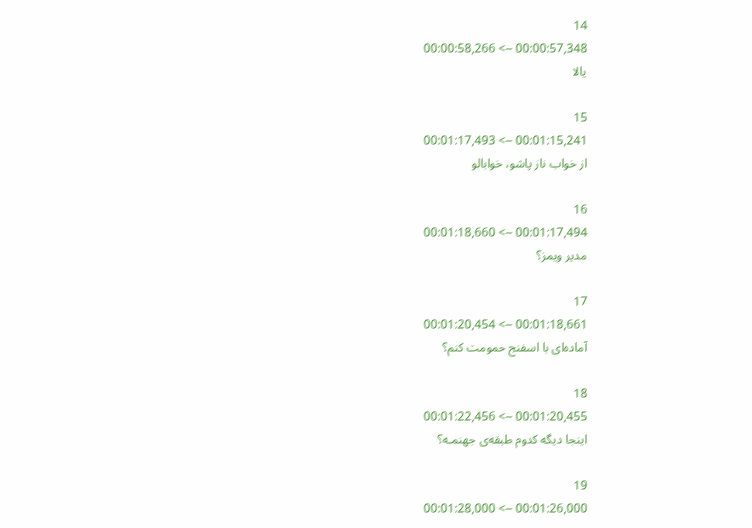14
00:00:57,348 --> 00:00:58,266
یالا

15
00:01:15,241 --> 00:01:17,493
از خواب ناز پاشو، خوابالو

16
00:01:17,494 --> 00:01:18,660
مدیر ویمز؟

17
00:01:18,661 --> 00:01:20,454
آماده‌ای با اسفنج حمومت کنم؟

18
00:01:20,455 --> 00:01:22,456
اینجا دیگه کدوم طبقه‌ی جهنمـه؟

19
00:01:26,000 --> 00:01:28,000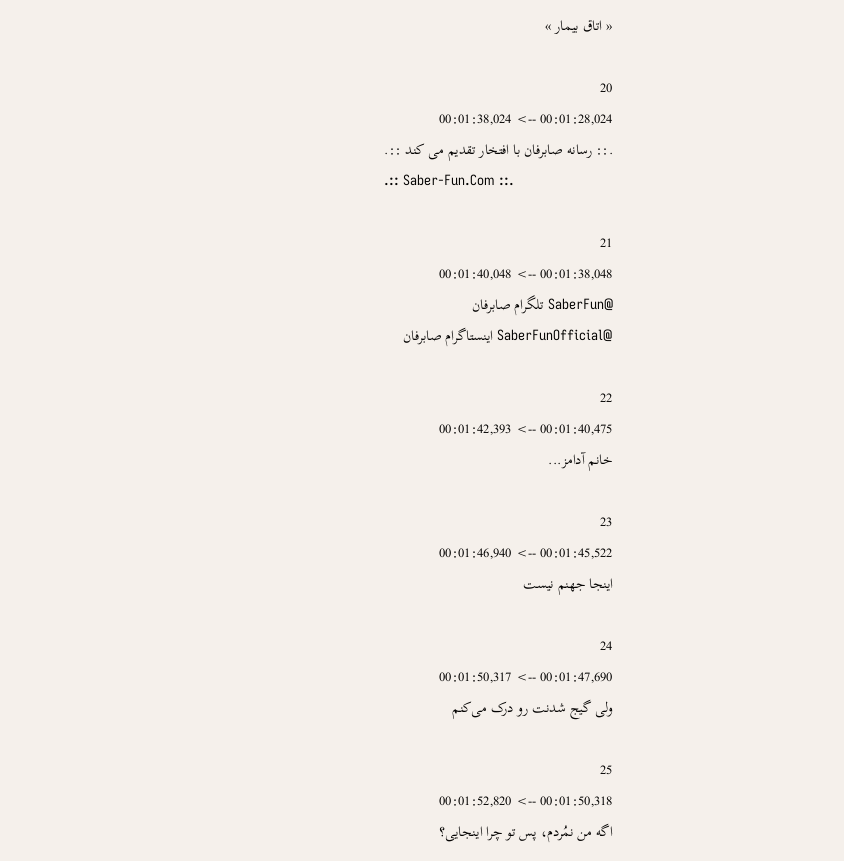« اتاق بیمار »

20
00:01:28,024 --> 00:01:38,024
.:: رسانه صابرفان با افتخار تقدیم می کند ::.
.:: Saber-Fun.Com ::.

21
00:01:38,048 --> 00:01:40,048
@SaberFun تلگرام صابرفان
@SaberFunOfficial اینستاگرام صابرفان

22
00:01:40,475 --> 00:01:42,393
خانم آدامز...

23
00:01:45,522 --> 00:01:46,940
اینجا جهنم نیست

24
00:01:47,690 --> 00:01:50,317
ولی گیج شدنت رو درک می‌کنم

25
00:01:50,318 --> 00:01:52,820
اگه من نمُردم، پس تو چرا اینجایی؟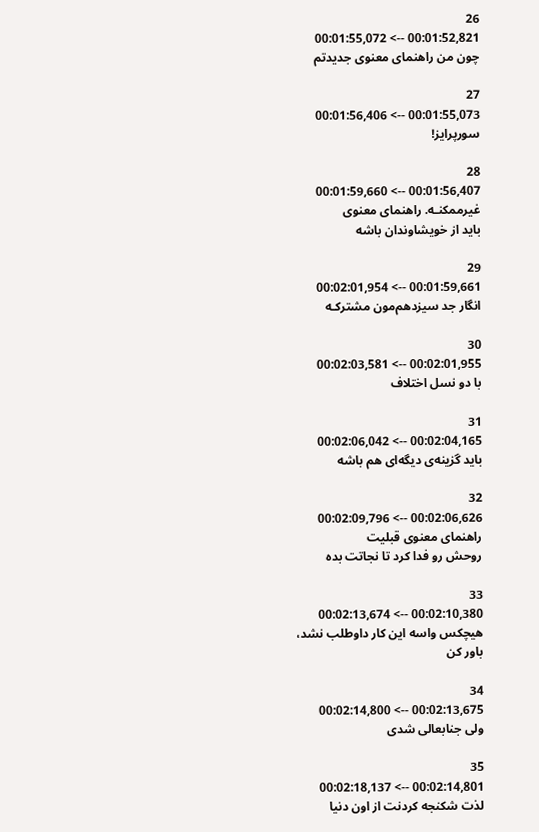26
00:01:52,821 --> 00:01:55,072
چون من راهنمای معنوی جدیدتم

27
00:01:55,073 --> 00:01:56,406
سورپرایز!

28
00:01:56,407 --> 00:01:59,660
غیرممکنـه. راهنمای معنوی
باید از خویشاوندان باشه

29
00:01:59,661 --> 00:02:01,954
انگار جد سیزدهم‌مون مشترکـه

30
00:02:01,955 --> 00:02:03,581
با دو نسل اختلاف

31
00:02:04,165 --> 00:02:06,042
باید گزینه‌ی دیگه‌ای هم باشه

32
00:02:06,626 --> 00:02:09,796
راهنمای معنوی قبلیت
روحش رو فدا کرد تا نجاتت بده

33
00:02:10,380 --> 00:02:13,674
هیچکس واسه این کار داوطلب نشد،
باور کن

34
00:02:13,675 --> 00:02:14,800
ولی جنابعالی شدی

35
00:02:14,801 --> 00:02:18,137
لذت شکنجه کردنت از اون دنیا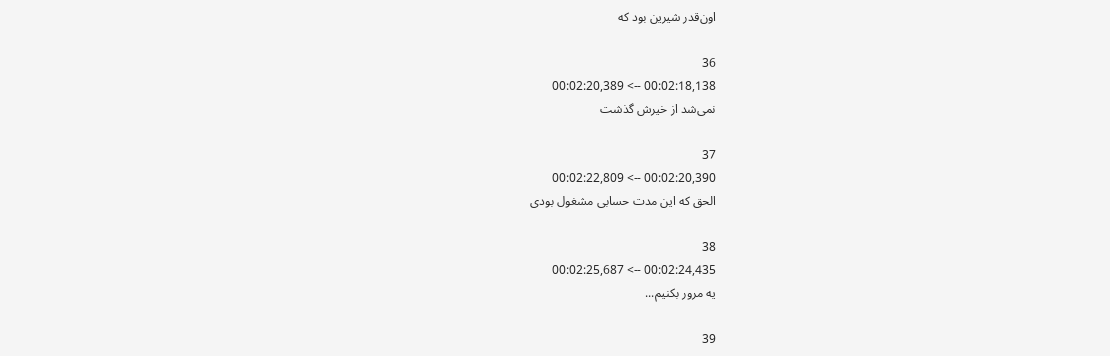اون‌قدر شیرین بود که

36
00:02:18,138 --> 00:02:20,389
نمی‌شد از خیرش گذشت

37
00:02:20,390 --> 00:02:22,809
الحق که این مدت حسابی مشغول بودی

38
00:02:24,435 --> 00:02:25,687
یه مرور بکنیم...

39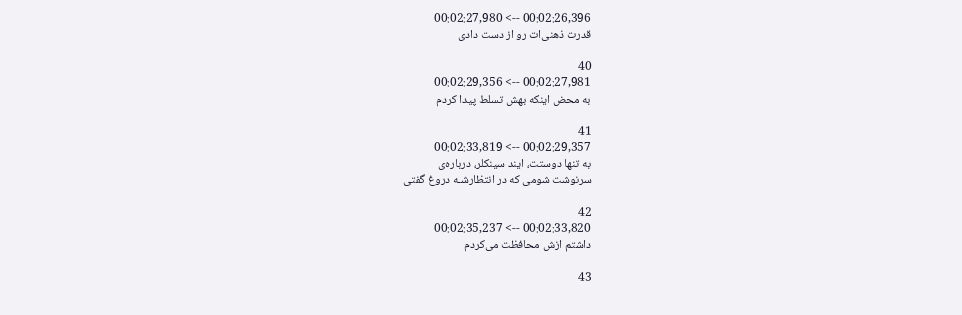00:02:26,396 --> 00:02:27,980
قدرت ذهنی‌ات رو از دست دادی

40
00:02:27,981 --> 00:02:29,356
به محض اینکه بهش تسلط پیدا کردم

41
00:02:29,357 --> 00:02:33,819
به تنها دوستت، ایند سینکلر، درباره‌ی
سرنوشت شومی که در انتظارشـه دروغ گفتی

42
00:02:33,820 --> 00:02:35,237
داشتم ازش محافظت می‌کردم

43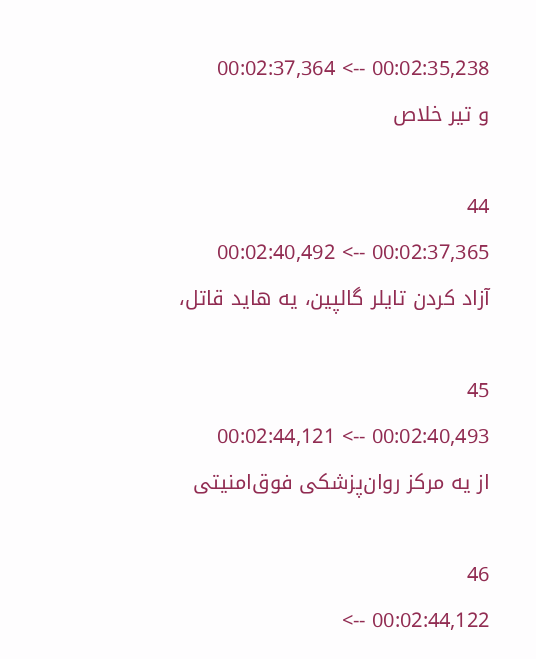00:02:35,238 --> 00:02:37,364
و تیر خلاص

44
00:02:37,365 --> 00:02:40,492
آزاد کردن تایلر گالپین، یه هاید قاتل،

45
00:02:40,493 --> 00:02:44,121
از یه مرکز روان‌پزشکی فوق‌امنیتی

46
00:02:44,122 -->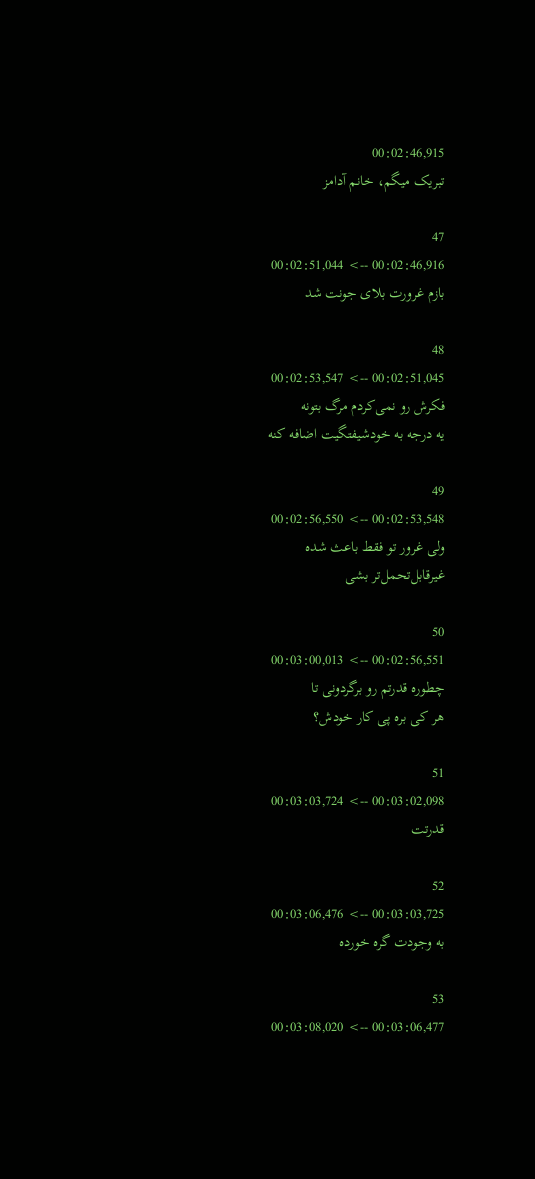00:02:46,915
تبریک میگم، خانم آدامز

47
00:02:46,916 --> 00:02:51,044
بازم غرورت بلای جونت شد

48
00:02:51,045 --> 00:02:53,547
فکرش رو نمی‌کردم مرگ بتونه
یه درجه به خودشیفتگیت اضافه کنه

49
00:02:53,548 --> 00:02:56,550
ولی غرور تو فقط باعث شده
غیرقابل‌تحمل‌تر بشی

50
00:02:56,551 --> 00:03:00,013
چطوره قدرتم رو برگردونی تا
هر کی بره پی کار خودش؟

51
00:03:02,098 --> 00:03:03,724
قدرتت

52
00:03:03,725 --> 00:03:06,476
به وجودت گره خورده

53
00:03:06,477 --> 00:03:08,020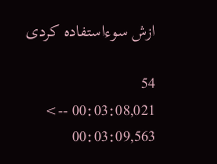ازش سوءاستفاده کردی

54
00:03:08,021 --> 00:03:09,563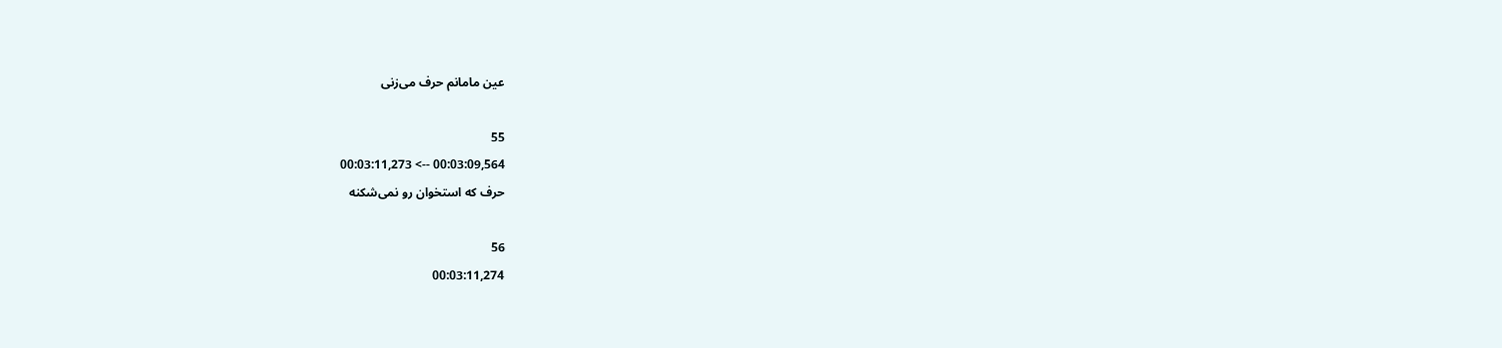عین مامانم حرف می‌زنی

55
00:03:09,564 --> 00:03:11,273
حرف که استخوان‌ رو نمی‌شکنه

56
00:03:11,274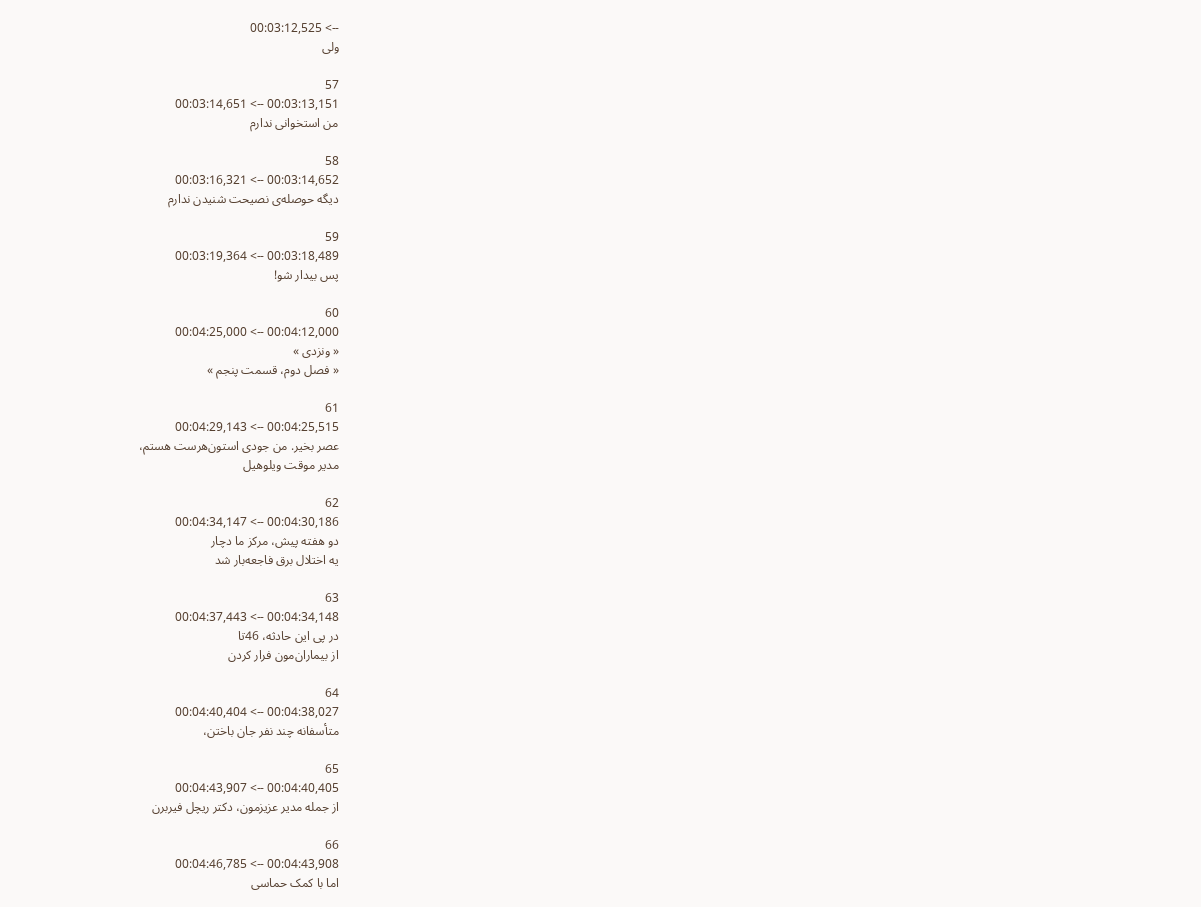--> 00:03:12,525
ولی

57
00:03:13,151 --> 00:03:14,651
من استخوانی ندارم

58
00:03:14,652 --> 00:03:16,321
دیگه حوصله‌ی نصیحت شنیدن ندارم

59
00:03:18,489 --> 00:03:19,364
پس بیدار شو!

60
00:04:12,000 --> 00:04:25,000
« ونزدی »
« فصل دوم، قسمت پنجم »

61
00:04:25,515 --> 00:04:29,143
عصر بخیر. من جودی استون‌هرست هستم،
مدیر موقت ویلوهیل

62
00:04:30,186 --> 00:04:34,147
دو هفته پیش، مرکز ما دچار
یه اختلال برق فاجعه‌بار شد

63
00:04:34,148 --> 00:04:37,443
در پی این حادثه، 46تا
از بیماران‌مون فرار کردن

64
00:04:38,027 --> 00:04:40,404
متأسفانه چند نفر جان باختن،

65
00:04:40,405 --> 00:04:43,907
از جمله مدیر عزیزمون، دکتر ریچل فیربرن

66
00:04:43,908 --> 00:04:46,785
اما با کمک حماسی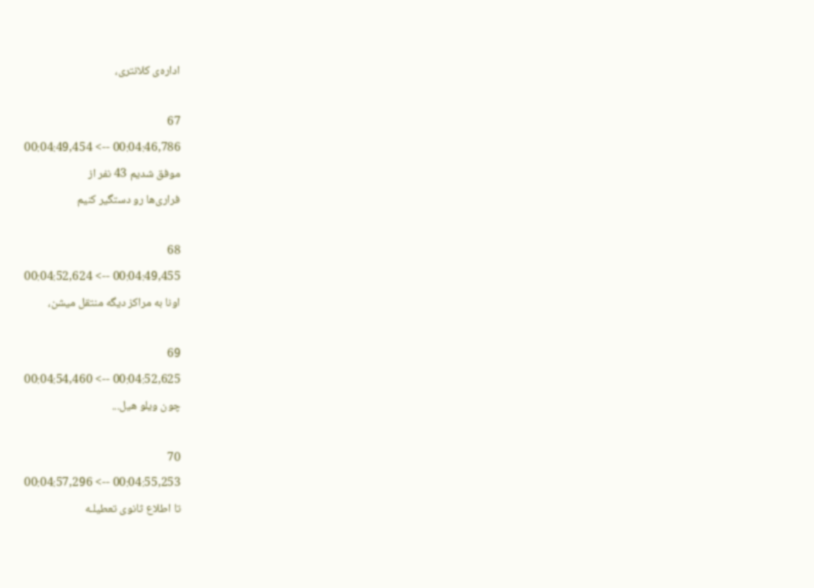اداره‌ی کلانتری،

67
00:04:46,786 --> 00:04:49,454
موفق شدیم 43 نفر از
فراری‌ها رو دستگیر کنیم

68
00:04:49,455 --> 00:04:52,624
اونا به مراکز دیگه منتقل میشن،

69
00:04:52,625 --> 00:04:54,460
چون ویلو هیل...

70
00:04:55,253 --> 00:04:57,296
تا اطلاع ثانوی تعطیلـه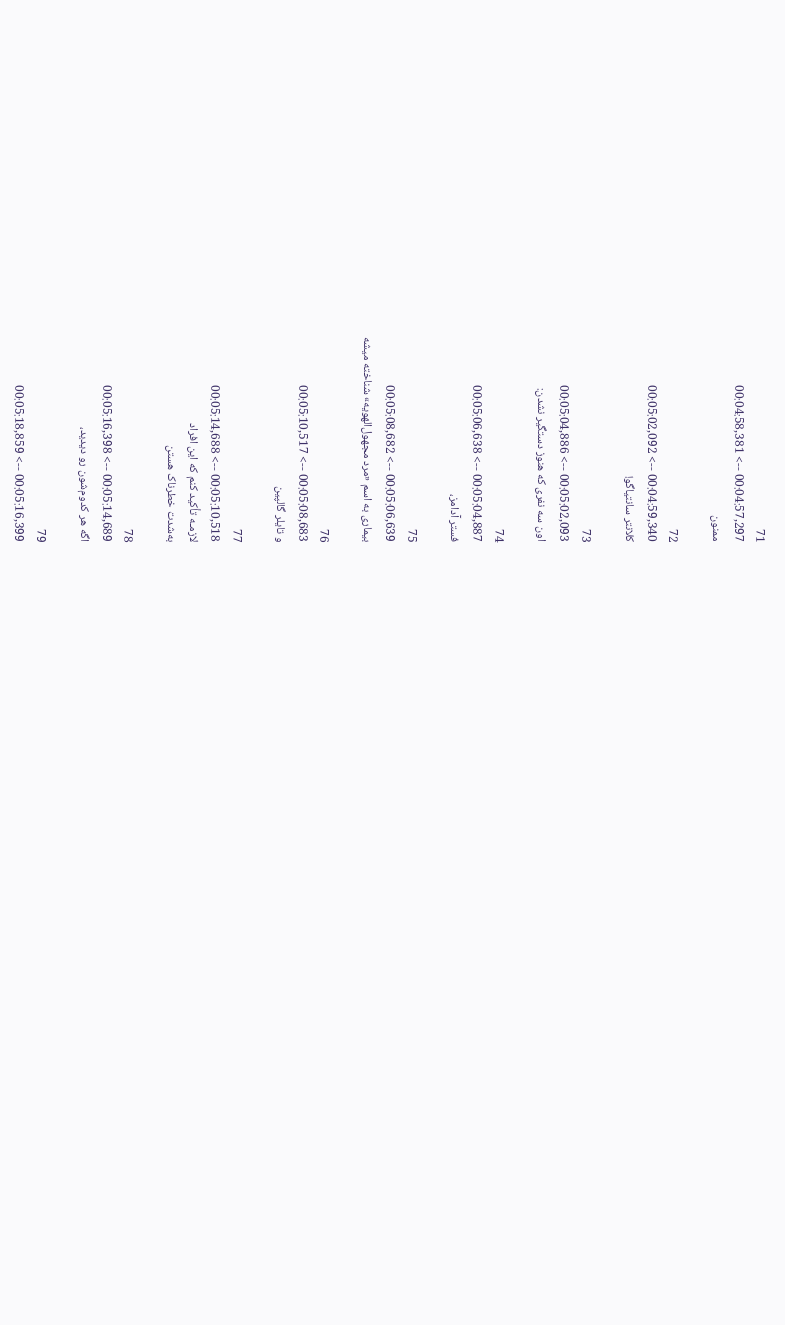71
00:04:57,297 --> 00:04:58,381
ممنون

72
00:04:59,340 --> 00:05:02,092
کلانتر سانتیاگو!

73
00:05:02,093 --> 00:05:04,886
اون سه نفری که هنوز دستگیر نشدن:

74
00:05:04,887 --> 00:05:06,638
فستر آدامز،

75
00:05:06,639 --> 00:05:08,682
بیماری به اسم «مرد مجهول‌الهویه» شناخته میشه

76
00:05:08,683 --> 00:05:10,517
و تایلر گالپین

77
00:05:10,518 --> 00:05:14,688
لازمـه تأکید کنم که این افراد
به‌شدت خطرناک هستن

78
00:05:14,689 --> 00:05:16,398
اگه هر کدوم‌شون رو دیدید،

79
00:05:16,399 --> 00:05:18,859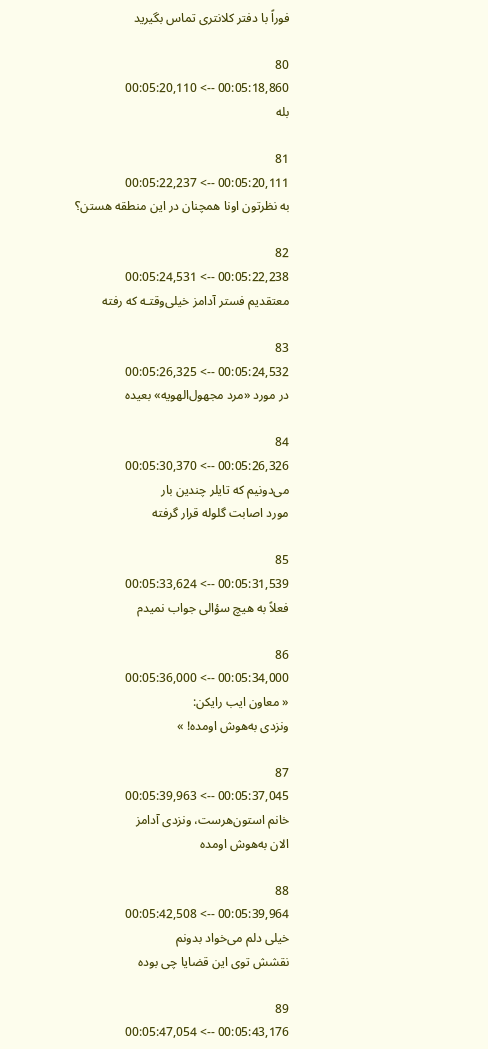فوراً با دفتر کلانتری تماس بگیرید

80
00:05:18,860 --> 00:05:20,110
بله

81
00:05:20,111 --> 00:05:22,237
به نظرتون اونا همچنان در این منطقه هستن؟

82
00:05:22,238 --> 00:05:24,531
معتقدیم فستر آدامز خیلی‌وقتـه که رفته

83
00:05:24,532 --> 00:05:26,325
در مورد «مرد مجهول‌الهویه» بعیده

84
00:05:26,326 --> 00:05:30,370
می‌دونیم که تایلر چندین بار
مورد اصابت گلوله قرار گرفته

85
00:05:31,539 --> 00:05:33,624
فعلاً به هیچ سؤالی جواب نمیدم

86
00:05:34,000 --> 00:05:36,000
« معاون ایب رایکن:
ونزدی به‌هوش اومده! »

87
00:05:37,045 --> 00:05:39,963
خانم استون‌هرست، ونزدی آدامز
الان به‌هوش اومده

88
00:05:39,964 --> 00:05:42,508
خیلی دلم می‌خواد بدونم
نقشش توی این قضایا چی بوده

89
00:05:43,176 --> 00:05:47,054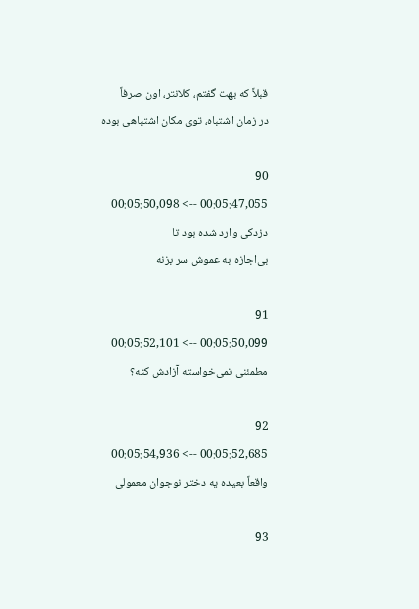قبلاً که بهت گفتم، کلانتر، اون صرفاً
در زمان اشتباه، توی مکان اشتباهی بوده

90
00:05:47,055 --> 00:05:50,098
دزدکی وارد شده بود تا
بی‌اجازه به عموش سر بزنه

91
00:05:50,099 --> 00:05:52,101
مطمئنی نمی‌خواسته آزادش کنه؟

92
00:05:52,685 --> 00:05:54,936
واقعاً بعیده یه دختر نوجوان معمولی

93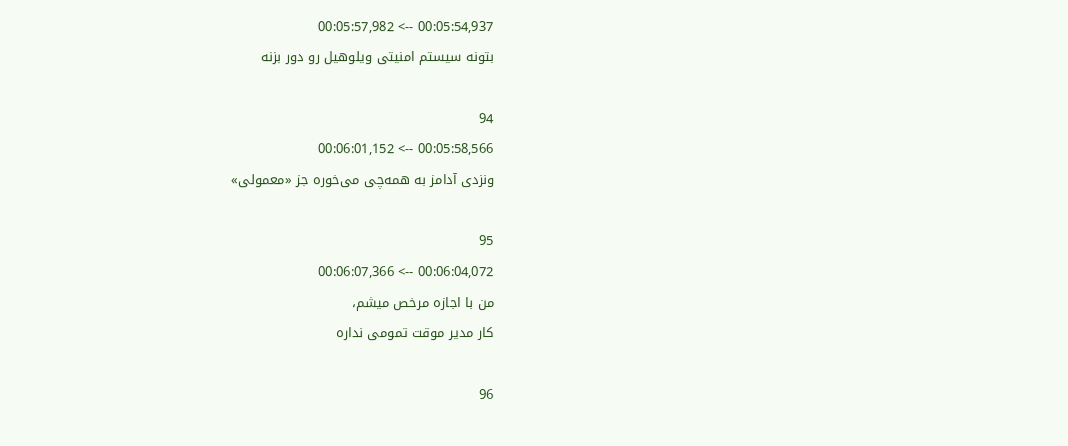00:05:54,937 --> 00:05:57,982
بتونه سیستم امنیتی ویلوهیل رو دور بزنه

94
00:05:58,566 --> 00:06:01,152
ونزدی آدامز به همه‌چی می‌خوره جز «معمولی»

95
00:06:04,072 --> 00:06:07,366
من با اجازه مرخص میشم،
کار مدیر موقت تمومی نداره

96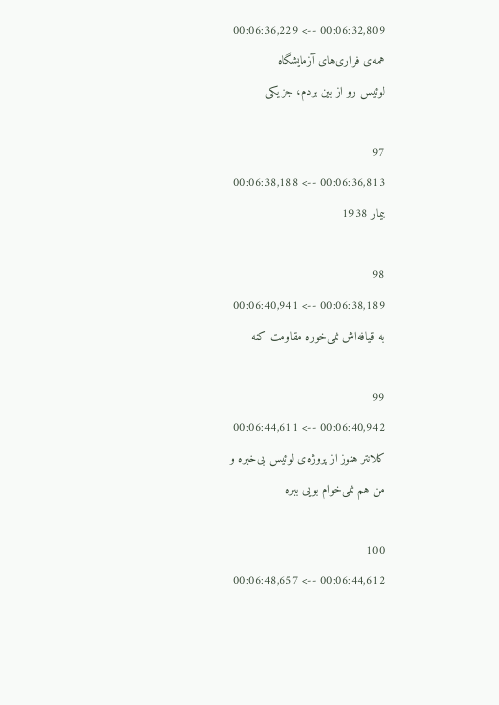00:06:32,809 --> 00:06:36,229
همه‌ی فراری‌های آزمایشگاه
لوئیس رو از بین بردم، جز یکی

97
00:06:36,813 --> 00:06:38,188
بیمار 1938

98
00:06:38,189 --> 00:06:40,941
به قیافه‌اش نمی‌خوره مقاومت کنه

99
00:06:40,942 --> 00:06:44,611
کلانتر هنوز از پروژه‌ی لوئیس بی‌خبره و
من هم نمی‌خوام بویی ببره

100
00:06:44,612 --> 00:06:48,657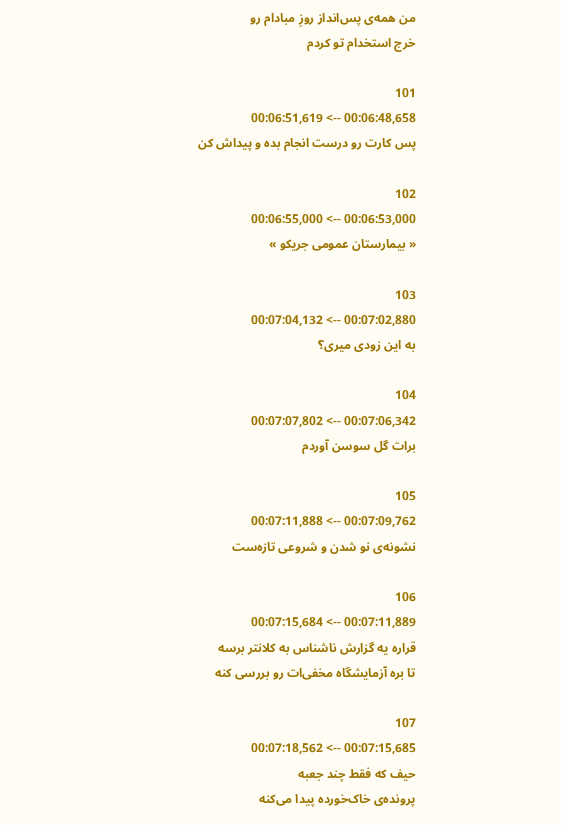من همه‌ی پس‌انداز روزِ مبادام رو
خرج استخدام تو کردم

101
00:06:48,658 --> 00:06:51,619
پس کارت رو درست انجام بده و پیداش کن

102
00:06:53,000 --> 00:06:55,000
« بیمارستان عمومی جریکو »

103
00:07:02,880 --> 00:07:04,132
به این زودی میری؟

104
00:07:06,342 --> 00:07:07,802
برات گل سوسن آوردم

105
00:07:09,762 --> 00:07:11,888
نشونه‌ی نو شدن و شروعی تازه‌ست

106
00:07:11,889 --> 00:07:15,684
قراره یه گزارش ناشناس به کلانتر برسه
تا بره آزمایشگاه مخفی‌ات رو بررسی کنه

107
00:07:15,685 --> 00:07:18,562
حیف که فقط چند جعبه
پرونده‌ی خاک‌خورده پیدا می‌کنه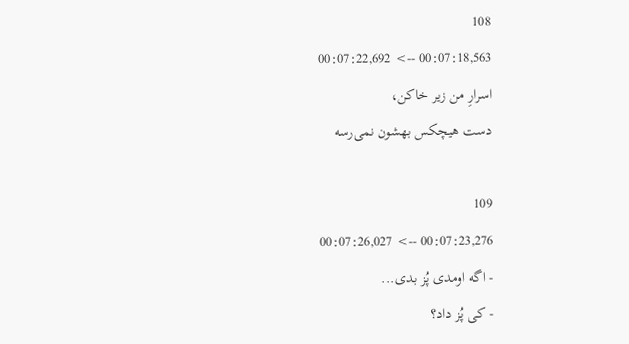108
00:07:18,563 --> 00:07:22,692
اسرارِ من زیر خاکن،
دست هیچکس بهشون نمی‌رسه

109
00:07:23,276 --> 00:07:26,027
- اگه اومدی پُز بدی...
- کی پُز داد؟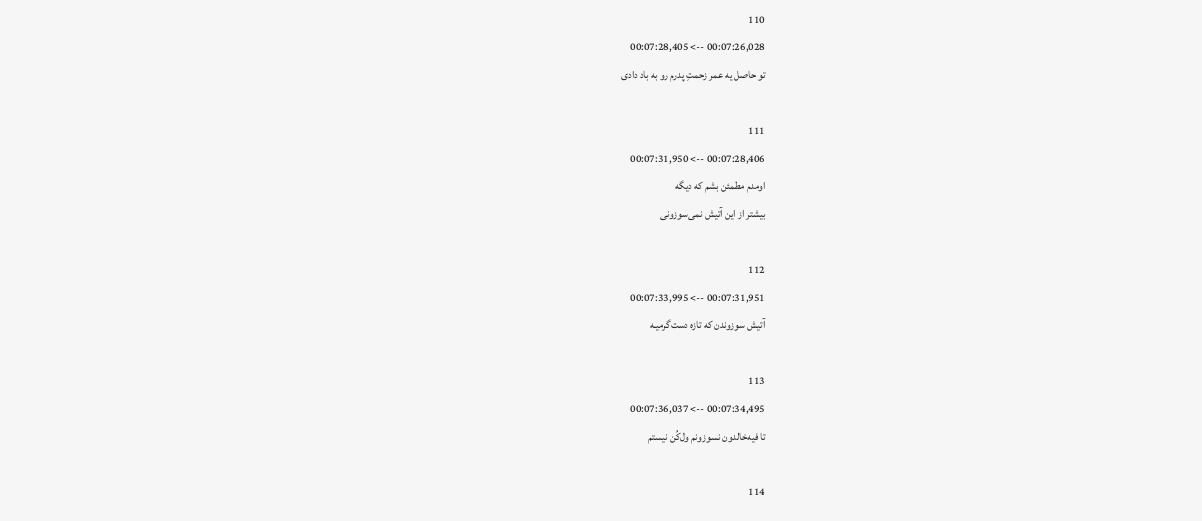110
00:07:26,028 --> 00:07:28,405
تو حاصل یه عمر زحمتِ پدرم رو به باد دادی

111
00:07:28,406 --> 00:07:31,950
اومدم مطمئن بشم که دیگه
بیشتر از این آتیش نمی‌سوزونی

112
00:07:31,951 --> 00:07:33,995
آتیش سوزوندن که تازه دست‌گرمیـه

113
00:07:34,495 --> 00:07:36,037
تا فیه‌خالدون نسوزونم ول‌کُن نیستم

114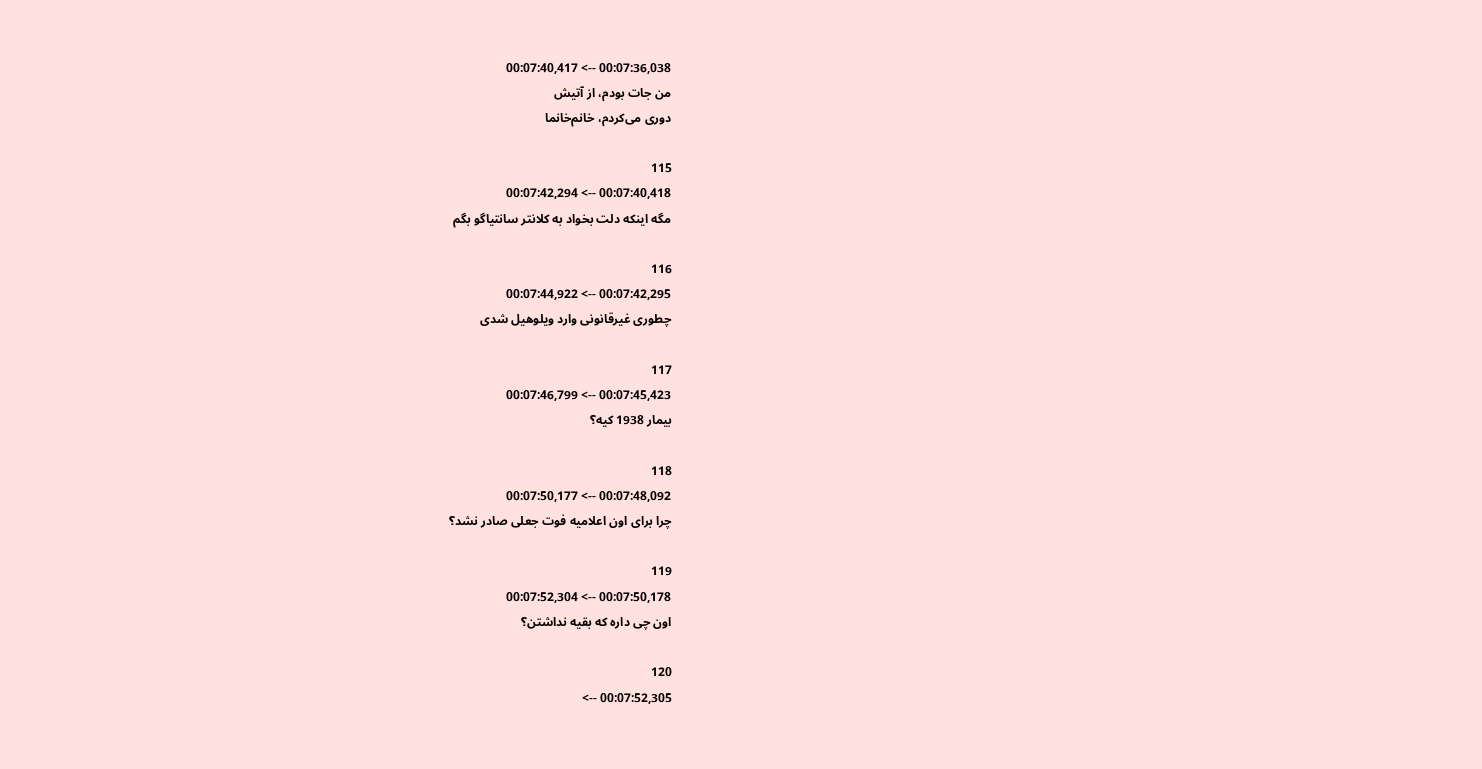00:07:36,038 --> 00:07:40,417
من جات بودم، از آتیش
دوری می‌کردم، خانم‌خانما

115
00:07:40,418 --> 00:07:42,294
مگه اینکه دلت بخواد به کلانتر سانتیاگو بگم

116
00:07:42,295 --> 00:07:44,922
چطوری غیرقانونی وارد ویلوهیل شدی

117
00:07:45,423 --> 00:07:46,799
بیمار 1938 کیه؟

118
00:07:48,092 --> 00:07:50,177
چرا برای اون اعلامیه‌ فوت جعلی صادر نشد؟

119
00:07:50,178 --> 00:07:52,304
اون چی داره که بقیه نداشتن؟

120
00:07:52,305 -->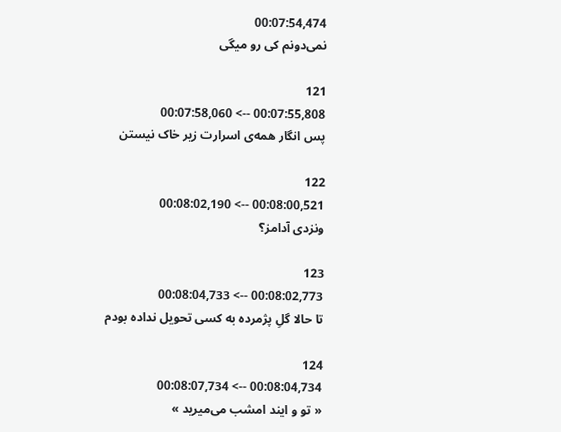00:07:54,474
نمی‌دونم کی رو میگی

121
00:07:55,808 --> 00:07:58,060
پس انگار همه‌ی اسرارت زیر خاک نیستن

122
00:08:00,521 --> 00:08:02,190
ونزدی آدامز؟

123
00:08:02,773 --> 00:08:04,733
تا حالا گلِ پژمرده به کسی تحویل نداده بودم

124
00:08:04,734 --> 00:08:07,734
« تو و ایند امشب می‌میرید »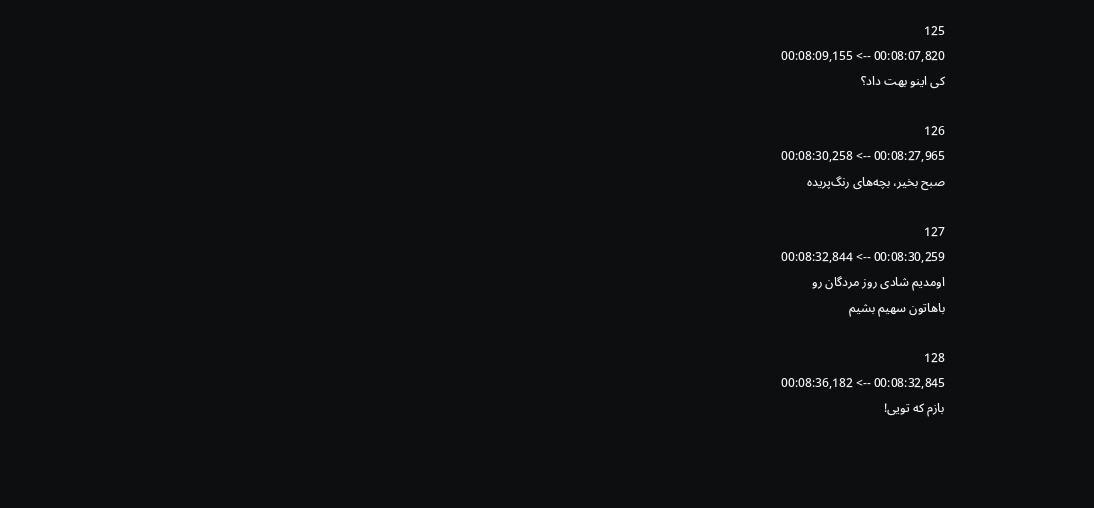125
00:08:07,820 --> 00:08:09,155
کی اینو بهت داد؟

126
00:08:27,965 --> 00:08:30,258
صبح بخیر، بچه‌های رنگ‌پریده

127
00:08:30,259 --> 00:08:32,844
اومدیم شادی روز مردگان رو
باهاتون سهیم بشیم

128
00:08:32,845 --> 00:08:36,182
بازم که تویی!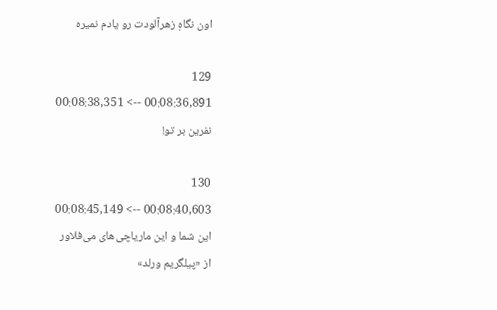اون نگاهِ زهرآلودت رو یادم نمیره

129
00:08:36,891 --> 00:08:38,351
نفرین بر تو!

130
00:08:40,603 --> 00:08:45,149
این شما و این ماریاچی‌های می‌فلاور
از «پیلگریم ورلد»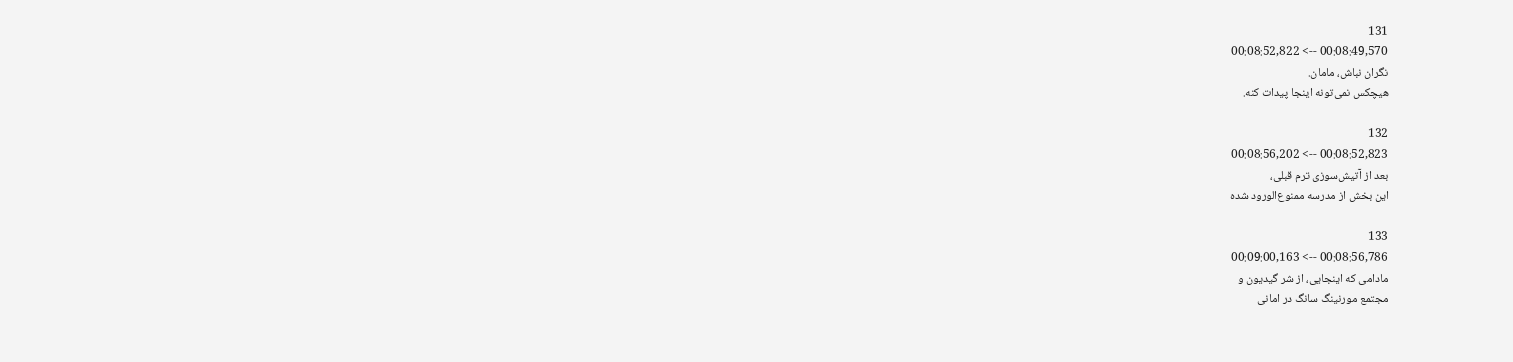131
00:08:49,570 --> 00:08:52,822
نگران نباش، مامان.
هیچکس نمی‌تونه اینجا پیدات کنه.

132
00:08:52,823 --> 00:08:56,202
بعد از آتیش‌سوزی ترم قبلی،
این بخش از مدرسه ممنوع‌الورود شده

133
00:08:56,786 --> 00:09:00,163
مادامی که اینجایی، از شر گیدیون و
مجتمع مورنینگ سانگ در امانی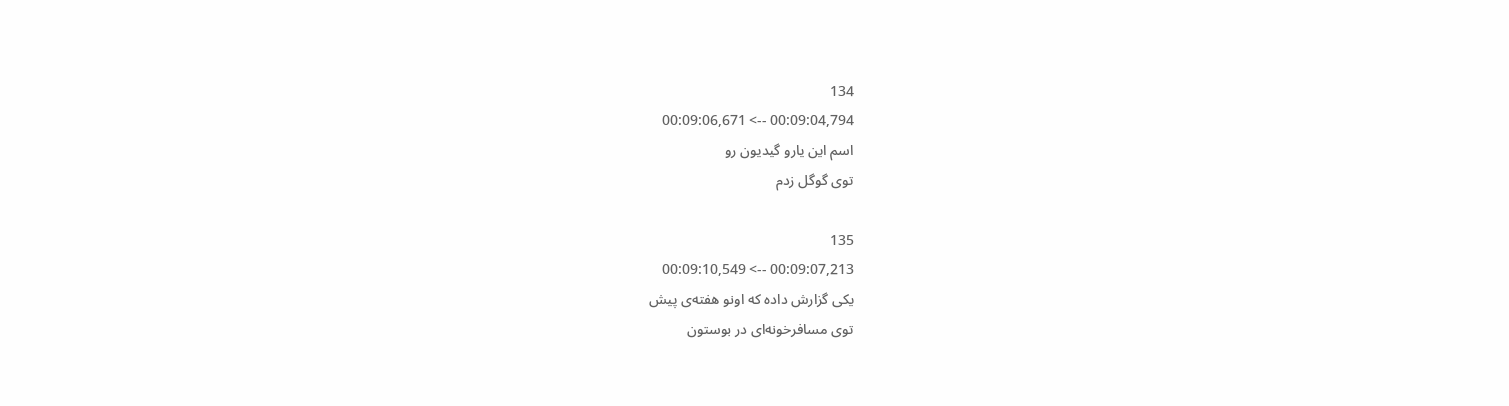134
00:09:04,794 --> 00:09:06,671
اسم این یارو گیدیون رو
توی گوگل زدم

135
00:09:07,213 --> 00:09:10,549
یکی گزارش داده که اونو هفته‌ی پیش
توی مسافرخونه‌ای در بوستون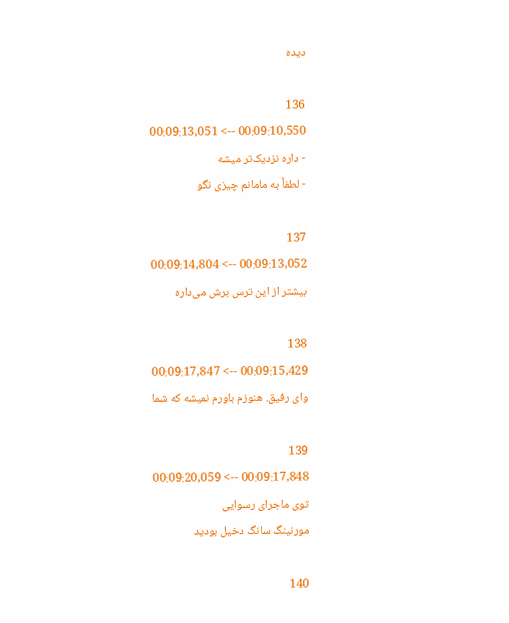دیده

136
00:09:10,550 --> 00:09:13,051
- داره نزدیک‌تر میشه
- لطفاً به مامانم چیزی نگو

137
00:09:13,052 --> 00:09:14,804
بیشتر از این ترس برش می‌داره

138
00:09:15,429 --> 00:09:17,847
وای رفیق. هنوزم باورم نمیشه که شما

139
00:09:17,848 --> 00:09:20,059
توی ماجرای رسوایی
مورنینگ سانگ دخیل بودید

140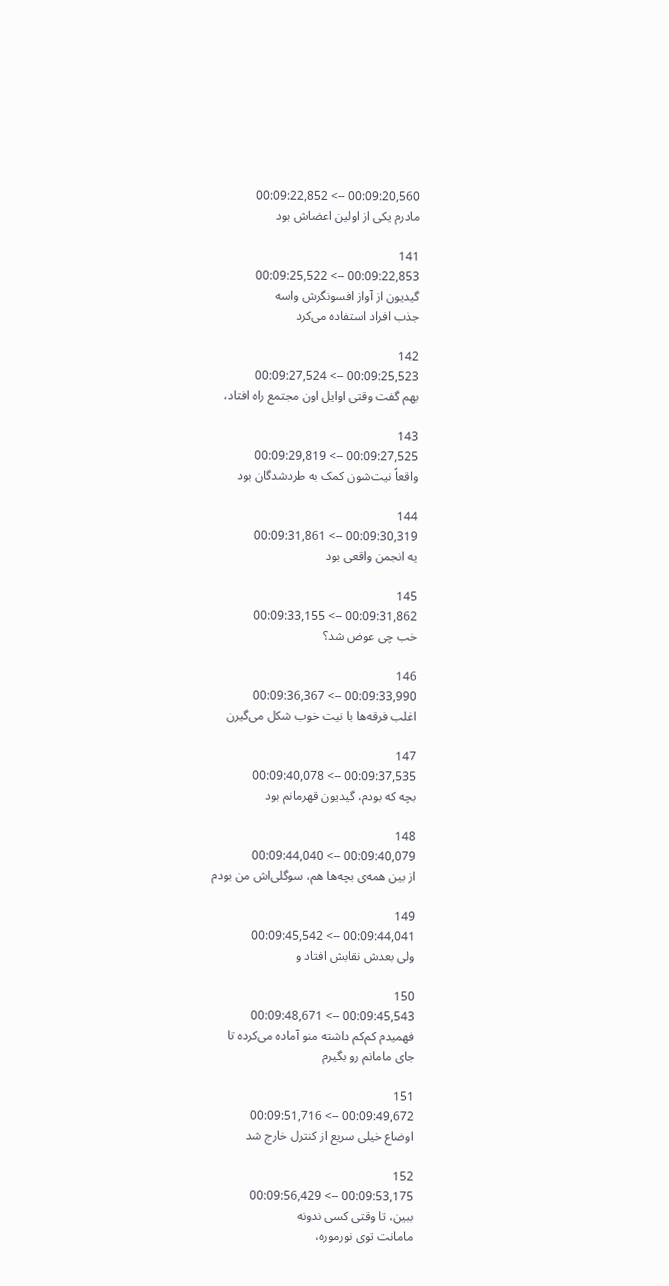00:09:20,560 --> 00:09:22,852
مادرم یکی از اولین اعضاش بود

141
00:09:22,853 --> 00:09:25,522
گیدیون از آواز افسونگرش واسه
جذب افراد استفاده می‌کرد

142
00:09:25,523 --> 00:09:27,524
بهم گفت وقتی اوایل اون مجتمع راه افتاد،

143
00:09:27,525 --> 00:09:29,819
واقعاً نیت‌شون کمک به طردشدگان بود

144
00:09:30,319 --> 00:09:31,861
یه انجمن واقعی بود

145
00:09:31,862 --> 00:09:33,155
خب چی عوض شد؟

146
00:09:33,990 --> 00:09:36,367
اغلب فرقه‌ها با نیت خوب شکل می‌گیرن

147
00:09:37,535 --> 00:09:40,078
بچه که بودم، گیدیون قهرمانم بود

148
00:09:40,079 --> 00:09:44,040
از بین همه‌ی بچه‌ها هم، سوگلی‌اش من بودم

149
00:09:44,041 --> 00:09:45,542
ولی بعدش نقابش افتاد و

150
00:09:45,543 --> 00:09:48,671
فهمیدم کم‌کم داشته منو آماده می‌کرده تا
جای مامانم رو بگیرم

151
00:09:49,672 --> 00:09:51,716
اوضاع خیلی سریع از کنترل خارج شد

152
00:09:53,175 --> 00:09:56,429
ببین، تا وقتی کسی ندونه
مامانت توی نورموره،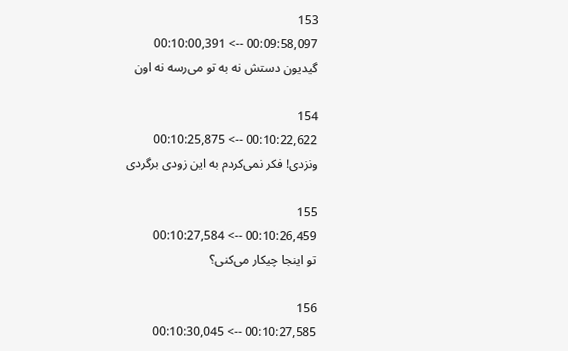153
00:09:58,097 --> 00:10:00,391
گیدیون دستش نه به تو می‌رسه نه اون

154
00:10:22,622 --> 00:10:25,875
ونزدی! فکر نمی‌کردم به این زودی برگردی

155
00:10:26,459 --> 00:10:27,584
تو اینجا چیکار می‌کنی؟

156
00:10:27,585 --> 00:10:30,045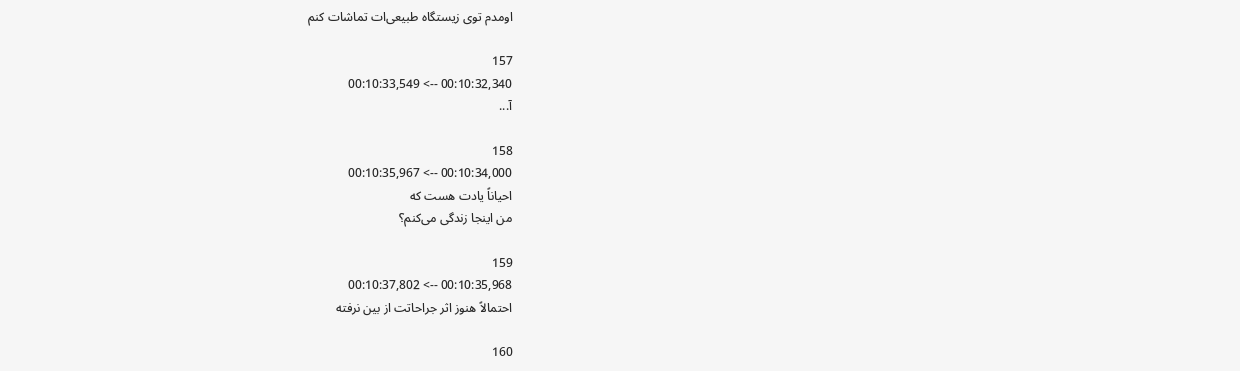اومدم توی زیستگاه طبیعی‌ات تماشات کنم

157
00:10:32,340 --> 00:10:33,549
آ...

158
00:10:34,000 --> 00:10:35,967
احیاناً یادت هست که
من اینجا زندگی می‌کنم؟

159
00:10:35,968 --> 00:10:37,802
احتمالاً هنوز اثر جراحاتت از بین نرفته

160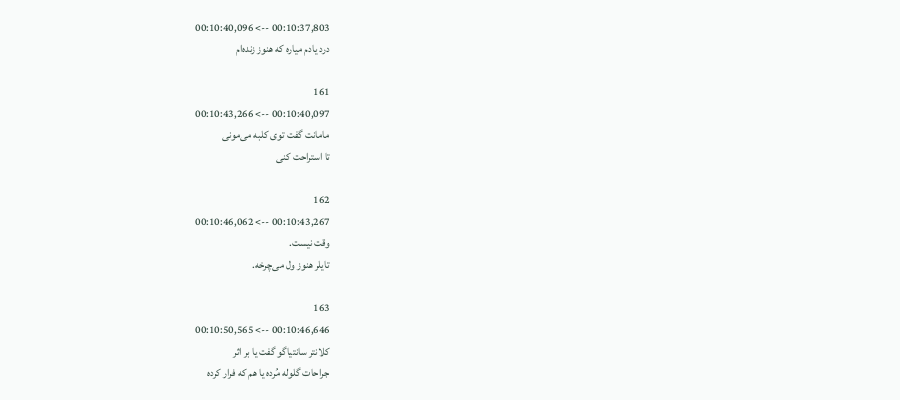00:10:37,803 --> 00:10:40,096
درد یادم میاره که هنوز زنده‌ام

161
00:10:40,097 --> 00:10:43,266
مامانت گفت توی کلبه می‌مونی
تا استراحت کنی

162
00:10:43,267 --> 00:10:46,062
وقت نیست.
تایلر هنوز ول می‌چرخه.

163
00:10:46,646 --> 00:10:50,565
کلانتر سانتیاگو گفت یا بر اثر
جراحات گلوله مُرده یا هم که فرار کرده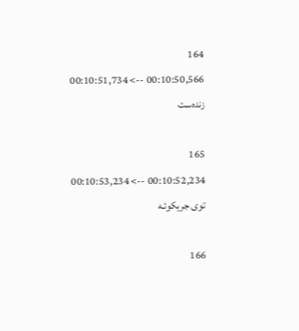164
00:10:50,566 --> 00:10:51,734
زنده‌ست

165
00:10:52,234 --> 00:10:53,234
توی جریکوئـه

166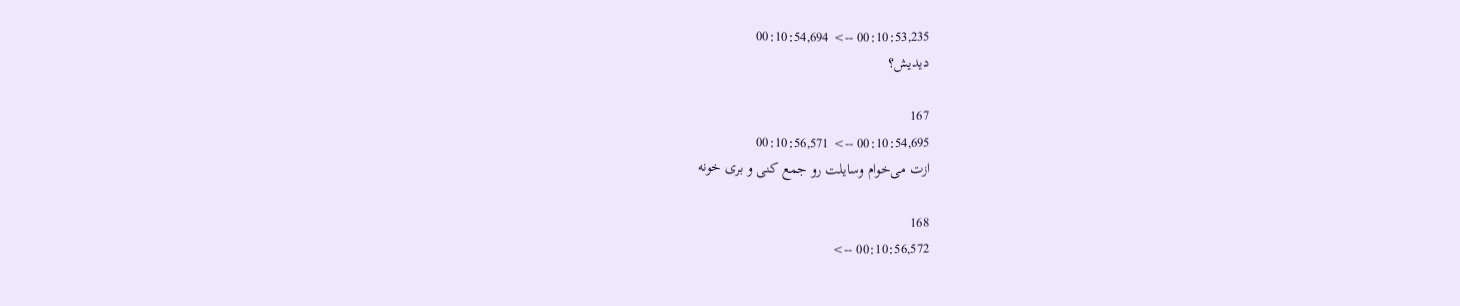00:10:53,235 --> 00:10:54,694
دیدیش؟

167
00:10:54,695 --> 00:10:56,571
ازت می‌خوام وسایلت رو جمع کنی و بری خونه

168
00:10:56,572 -->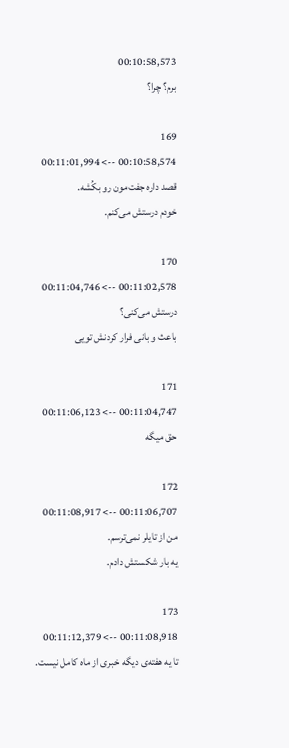00:10:58,573
برم؟ چرا؟

169
00:10:58,574 --> 00:11:01,994
قصد داره جفت‌مون رو بکُشه.
خودم درستش می‌کنم.

170
00:11:02,578 --> 00:11:04,746
درستش می‌کنی؟
باعث و بانی فرار کردنش تویی

171
00:11:04,747 --> 00:11:06,123
حق میگه

172
00:11:06,707 --> 00:11:08,917
من از تایلر نمی‌ترسم.
یه بار شکستش دادم.

173
00:11:08,918 --> 00:11:12,379
تا یه هفته‌ی دیگه خبری از ماه کامل نیست.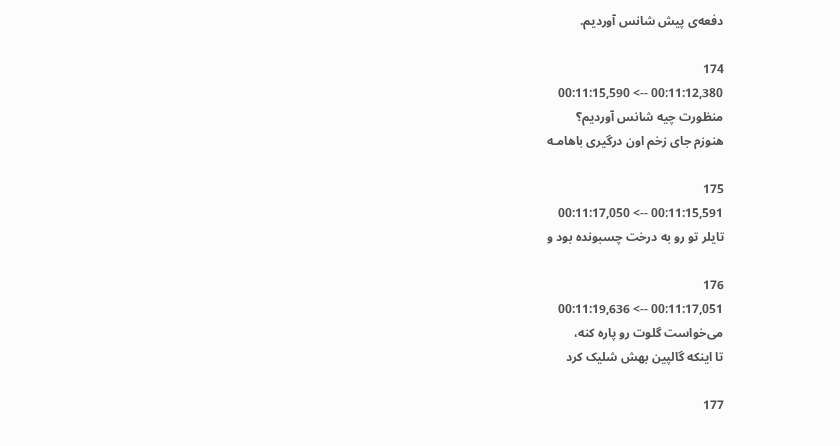دفعه‌ی پیش شانس آوردیم.

174
00:11:12,380 --> 00:11:15,590
منظورت چیه شانس آوردیم؟
هنوزم جای زخم اون درگیری باهامـه

175
00:11:15,591 --> 00:11:17,050
تایلر تو رو به درخت چسبونده بود و

176
00:11:17,051 --> 00:11:19,636
می‌خواست گلوت رو پاره کنه،
تا اینکه گالپین بهش شلیک کرد

177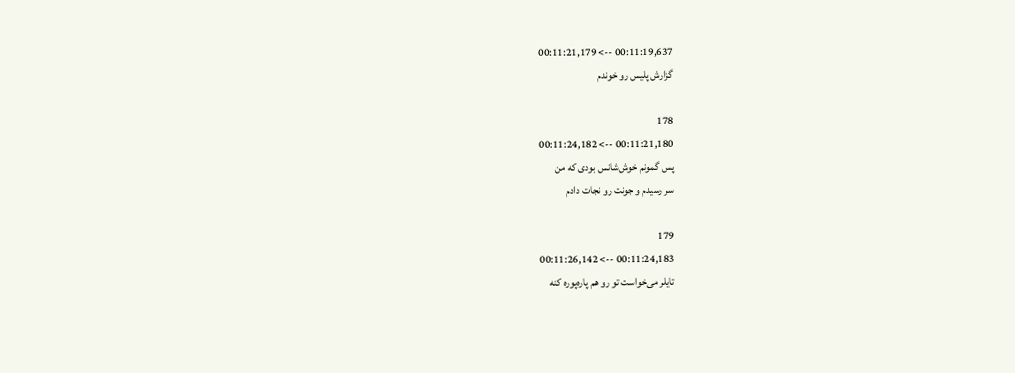00:11:19,637 --> 00:11:21,179
گزارش پلیس رو خوندم

178
00:11:21,180 --> 00:11:24,182
پس گمونم خوش‌شانس بودی که من
سر رسیدم و جونت رو نجات دادم

179
00:11:24,183 --> 00:11:26,142
تایلر می‌خواست تو رو هم پاره‌پوره کنه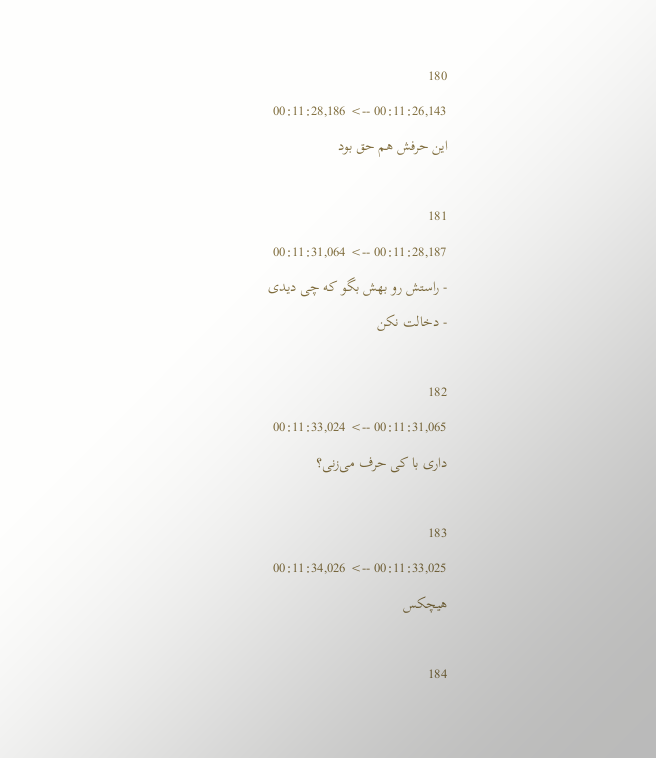180
00:11:26,143 --> 00:11:28,186
این حرفش هم حق بود

181
00:11:28,187 --> 00:11:31,064
- راستش رو بهش بگو که چی دیدی
- دخالت نکن

182
00:11:31,065 --> 00:11:33,024
داری با کی حرف می‌زنی؟

183
00:11:33,025 --> 00:11:34,026
هیچکس

184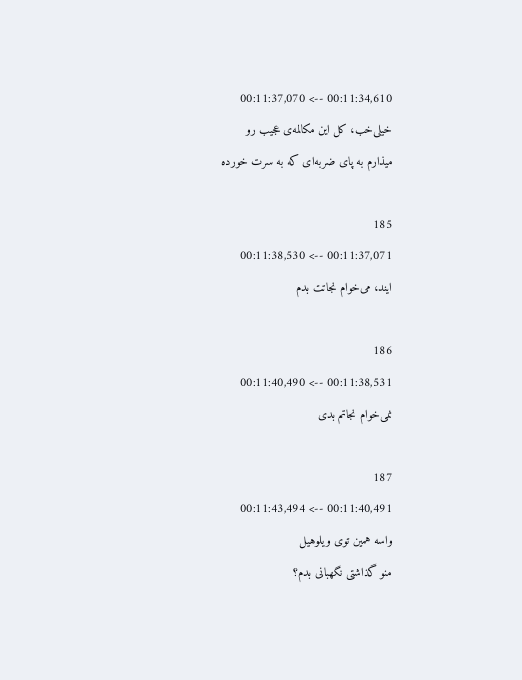00:11:34,610 --> 00:11:37,070
خیلی‌خب، کل این مکالمه‌ی عجیب رو
میذارم به پای ضربه‌ای که به سرت خورده

185
00:11:37,071 --> 00:11:38,530
ایند، می‌خوام نجاتت بدم

186
00:11:38,531 --> 00:11:40,490
نمی‌خوام نجاتم بدی

187
00:11:40,491 --> 00:11:43,494
واسه همین توی ویلوهیل
منو گذاشتی نگهبانی بدم؟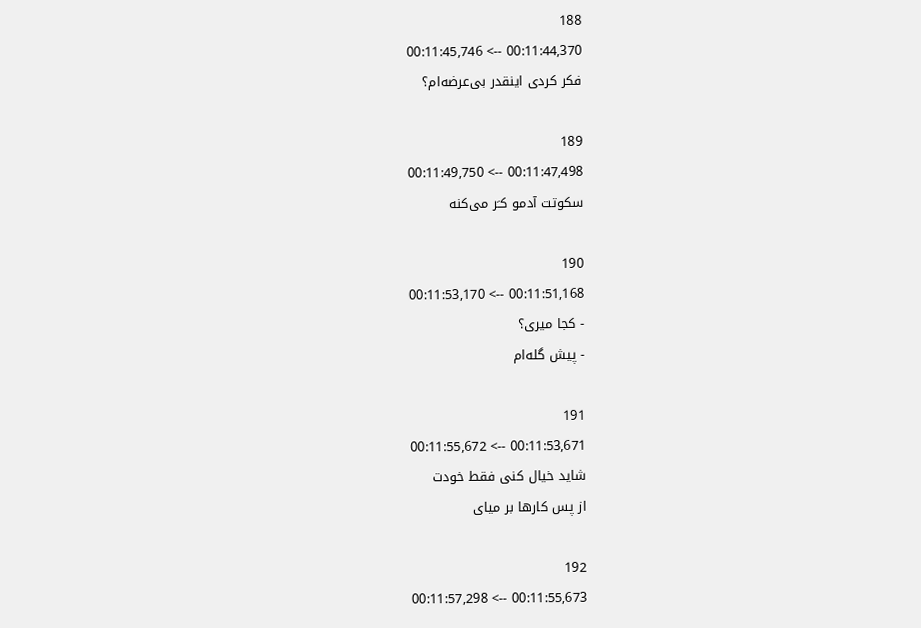188
00:11:44,370 --> 00:11:45,746
فکر کردی اینقدر بی‌عرضه‌ام؟

189
00:11:47,498 --> 00:11:49,750
سکوتت آدمو کـَر می‌کنه

190
00:11:51,168 --> 00:11:53,170
- کجا میری؟
- پیش گله‌ام

191
00:11:53,671 --> 00:11:55,672
شاید خیال کنی فقط خودت
از پس کارها بر میای

192
00:11:55,673 --> 00:11:57,298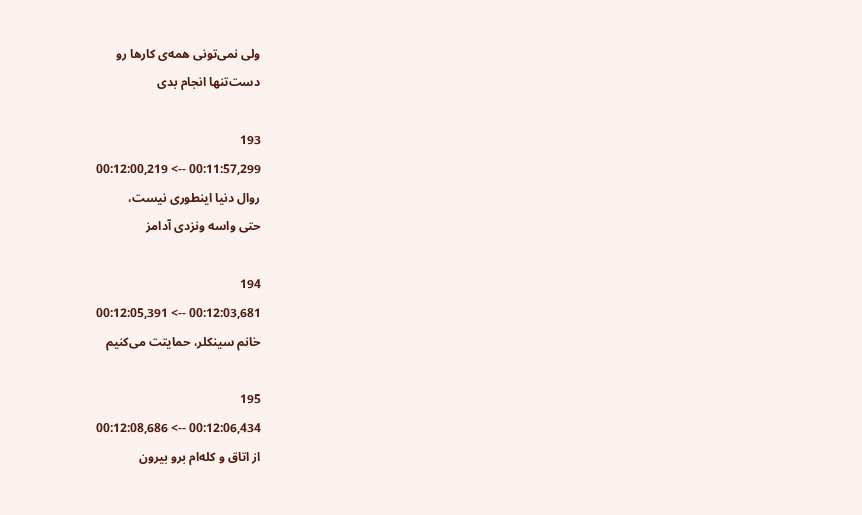ولی نمی‌تونی همه‌ی کارها رو
دست‌تنها انجام بدی

193
00:11:57,299 --> 00:12:00,219
روال دنیا اینطوری نیست،
حتی واسه ونزدی آدامز

194
00:12:03,681 --> 00:12:05,391
خانم سینکلر، حمایتت می‌کنیم

195
00:12:06,434 --> 00:12:08,686
از اتاق و کله‌ام برو بیرون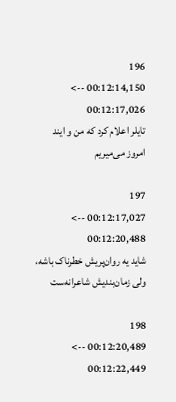196
00:12:14,150 --> 00:12:17,026
تایلر اعلام کرد که من و ایند
امروز می‌میریم

197
00:12:17,027 --> 00:12:20,488
شاید یه روان‌پریش خطرناک باشه،
ولی زمان‌‌بندیش شاعرانه‌ست

198
00:12:20,489 --> 00:12:22,449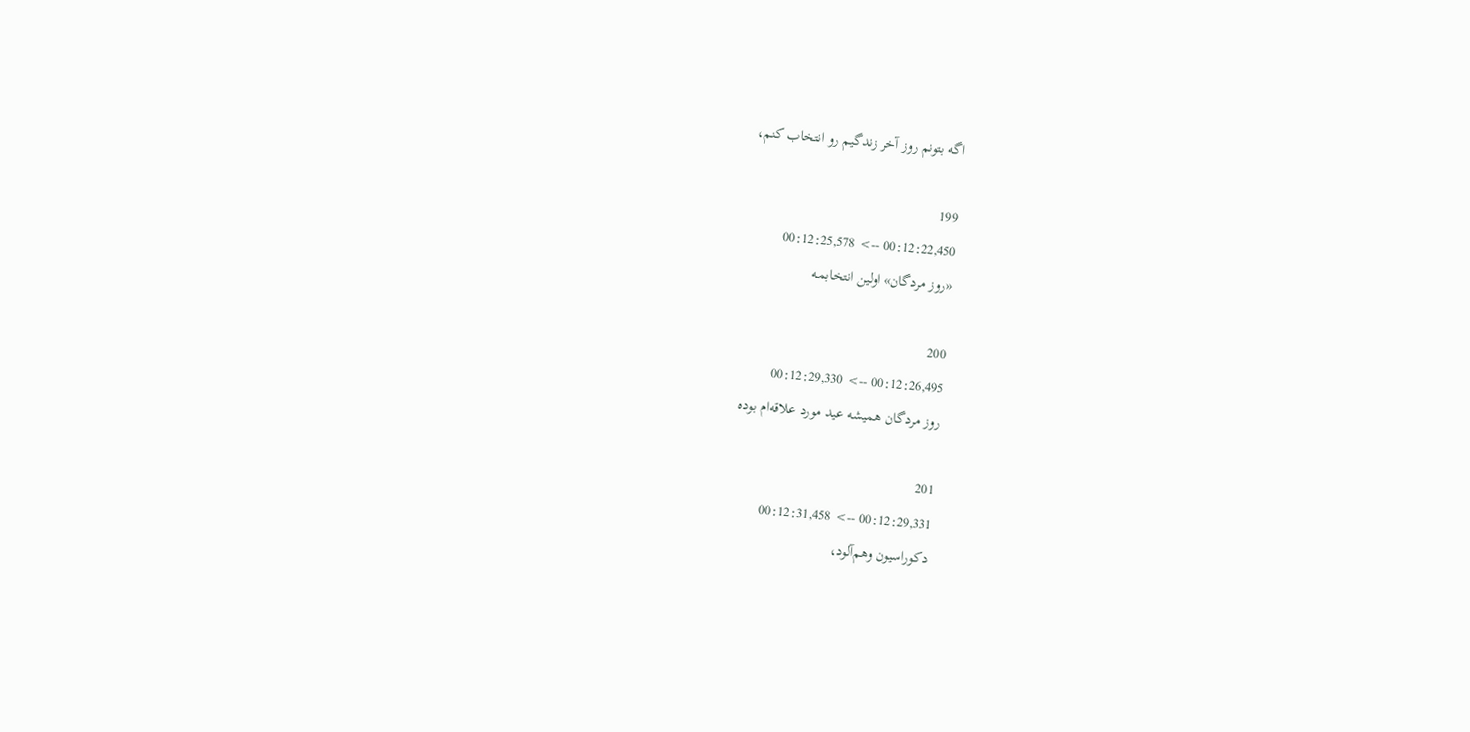اگه بتونم روز آخر زندگیم رو انتخاب کنم،

199
00:12:22,450 --> 00:12:25,578
«روز مردگان» اولین انتخابمـه

200
00:12:26,495 --> 00:12:29,330
روز مردگان همیشه عید مورد علاقه‌ام بوده

201
00:12:29,331 --> 00:12:31,458
دکوراسیون وهم‌آلود،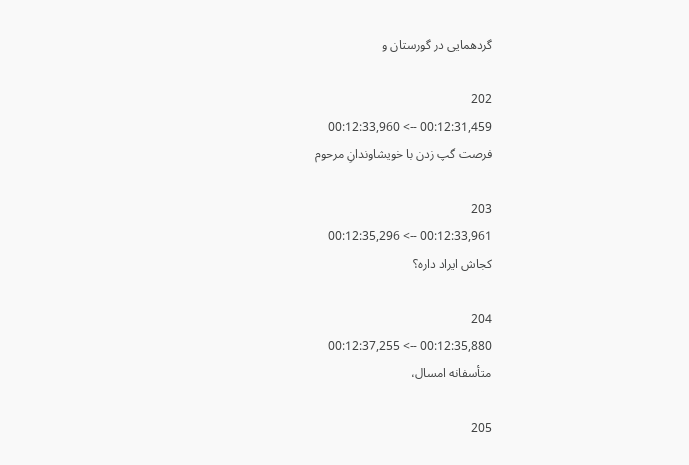گردهمایی در گورستان و

202
00:12:31,459 --> 00:12:33,960
فرصت گپ زدن با خویشاوندانِ مرحوم

203
00:12:33,961 --> 00:12:35,296
کجاش ایراد داره؟

204
00:12:35,880 --> 00:12:37,255
متأسفانه امسال،

205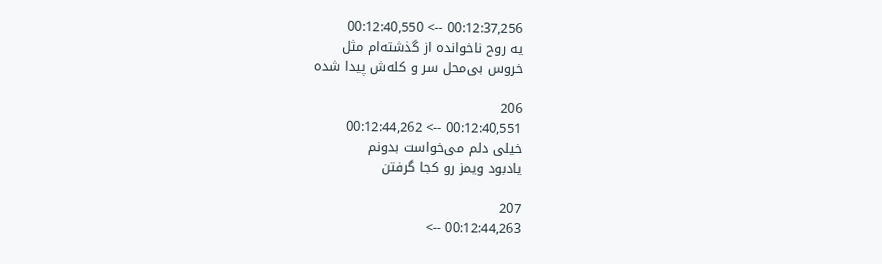00:12:37,256 --> 00:12:40,550
یه روح ناخوانده از گذشته‌ام مثل
خروس بی‌محل سر و کله‌ش پیدا شده

206
00:12:40,551 --> 00:12:44,262
خیلی دلم می‌خواست بدونم
یادبود ویمز رو کجا گرفتن

207
00:12:44,263 -->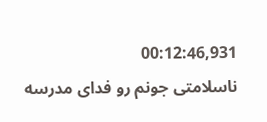00:12:46,931
ناسلامتی جونم رو فدای مدرسه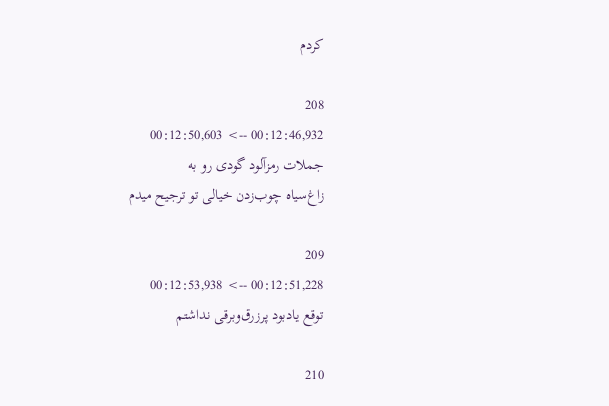کردم

208
00:12:46,932 --> 00:12:50,603
جملات رمزآلود گودی رو به
زاغ‌سیاه چوب‌زدن خیالی تو ترجیح میدم

209
00:12:51,228 --> 00:12:53,938
توقع یادبود پرزرق‌وبرقی نداشتم

210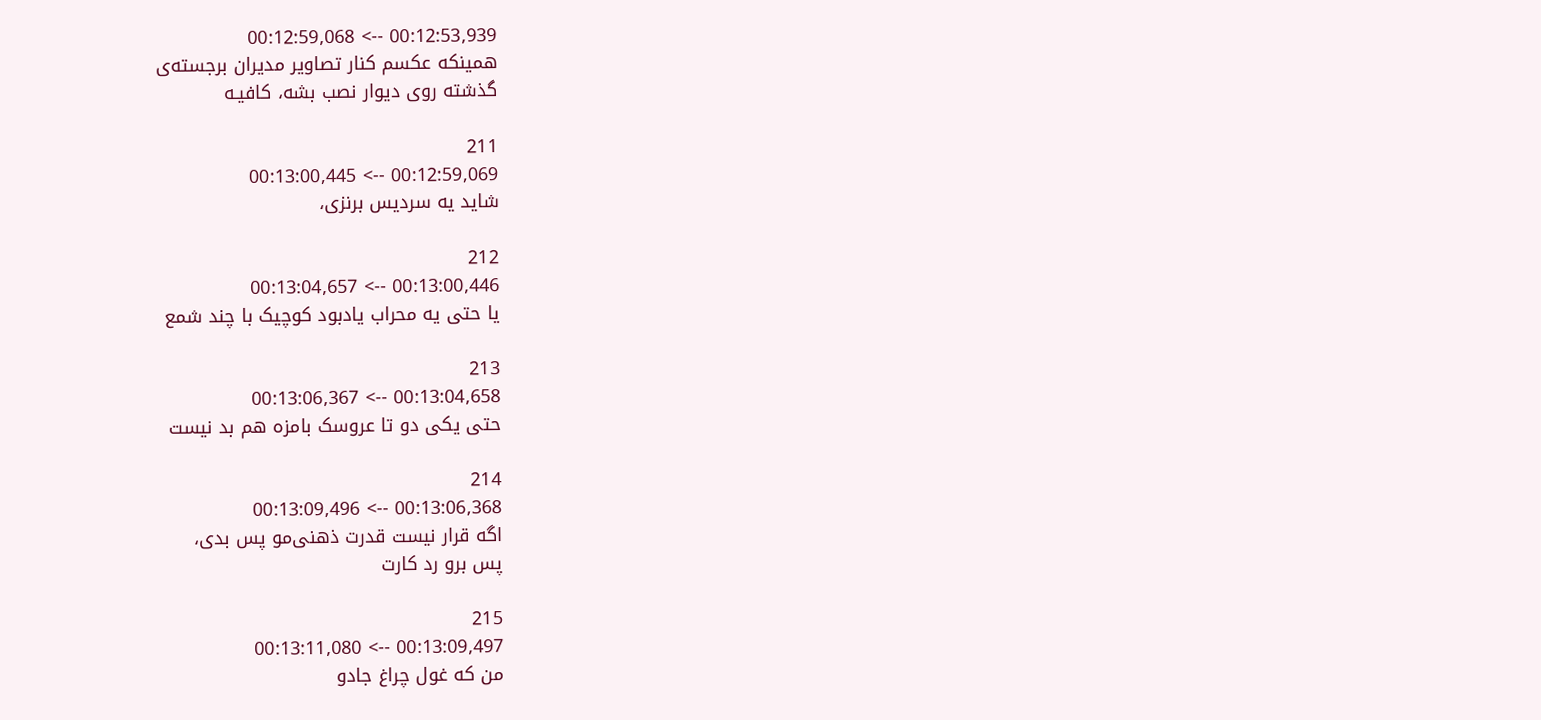00:12:53,939 --> 00:12:59,068
همینکه عکسم کنار تصاویر مدیران برجسته‌ی
گذشته روی دیوار نصب بشه، کافیـه

211
00:12:59,069 --> 00:13:00,445
شاید یه سردیس برنزی،

212
00:13:00,446 --> 00:13:04,657
یا حتی یه محراب یادبود کوچیک با چند شمع

213
00:13:04,658 --> 00:13:06,367
حتی یکی‌ دو تا عروسک بامزه هم بد نیست

214
00:13:06,368 --> 00:13:09,496
اگه قرار نیست قدرت ذهنی‌مو پس بدی،
پس برو رد کارت

215
00:13:09,497 --> 00:13:11,080
من که غول چراغ جادو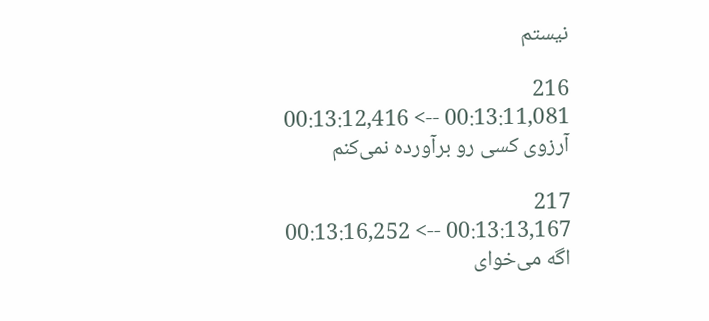نیستم

216
00:13:11,081 --> 00:13:12,416
آرزوی کسی رو برآورده نمی‌کنم

217
00:13:13,167 --> 00:13:16,252
اگه می‌خوای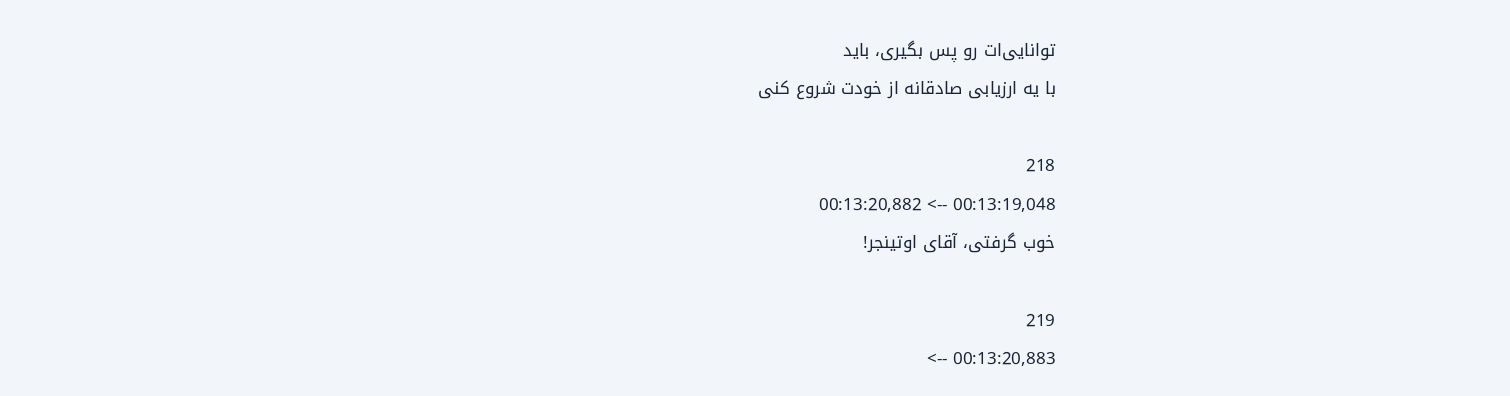توانایی‌ات رو پس بگیری، باید
با یه ارزیابی صادقانه از خودت شروع کنی

218
00:13:19,048 --> 00:13:20,882
خوب گرفتی، آقای اوتینجر!

219
00:13:20,883 -->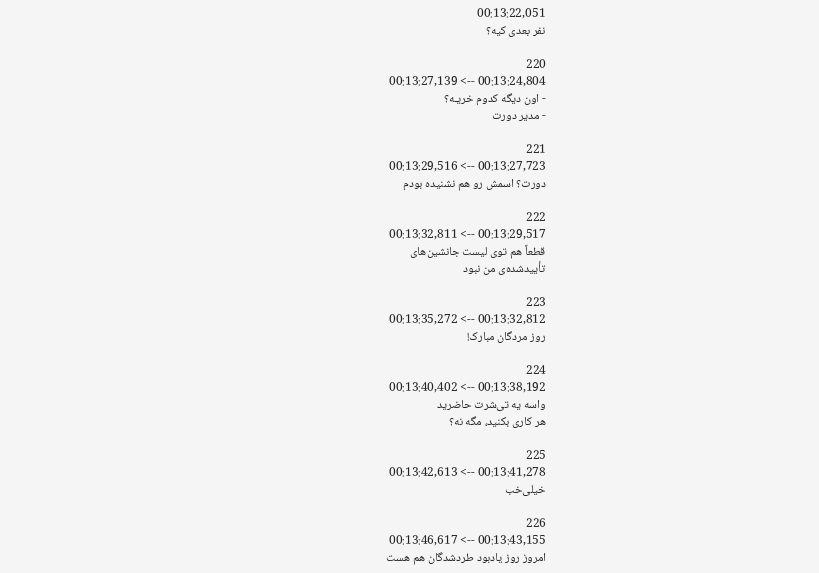00:13:22,051
نفر بعدی کیه؟

220
00:13:24,804 --> 00:13:27,139
- اون دیگه کدوم خریـه؟
- مدیر دورت

221
00:13:27,723 --> 00:13:29,516
دورت؟ اسمش رو هم نشنیده بودم

222
00:13:29,517 --> 00:13:32,811
قطعاً هم توی لیست جانشین‌های
تأییدشده‌ی من نبود

223
00:13:32,812 --> 00:13:35,272
روز مردگان مبارک!

224
00:13:38,192 --> 00:13:40,402
واسه یه تی‌شرت حاضرید
هر کاری بکنید، مگه نه؟

225
00:13:41,278 --> 00:13:42,613
خیلی‌خب

226
00:13:43,155 --> 00:13:46,617
امروز روز یادبود طردشدگان هم هست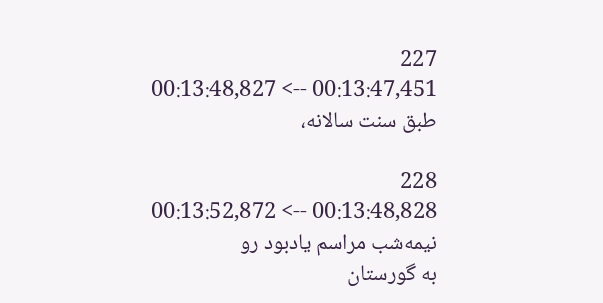227
00:13:47,451 --> 00:13:48,827
طبق سنت سالانه،

228
00:13:48,828 --> 00:13:52,872
نیمه‌شب مراسم یادبود رو
به گورستان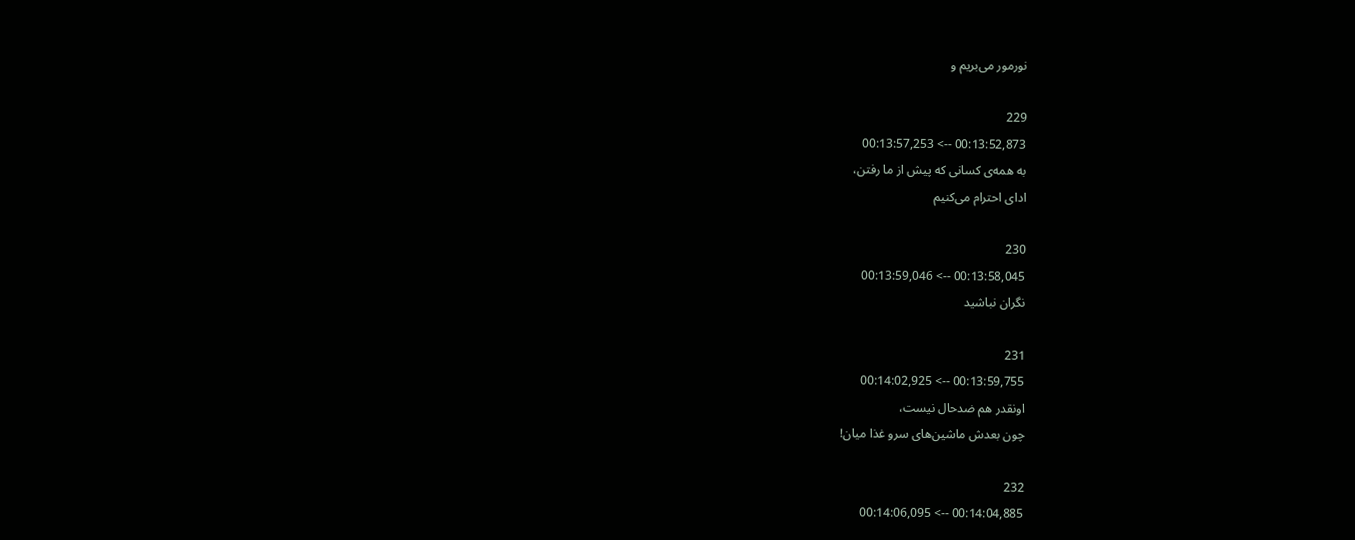نورمور می‌بریم و

229
00:13:52,873 --> 00:13:57,253
به همه‌ی کسانی که پیش از ما رفتن،
ادای احترام می‌کنیم

230
00:13:58,045 --> 00:13:59,046
نگران نباشید

231
00:13:59,755 --> 00:14:02,925
اونقدر هم ضدحال نیست،
چون بعدش ماشین‌های سرو غذا میان!

232
00:14:04,885 --> 00:14:06,095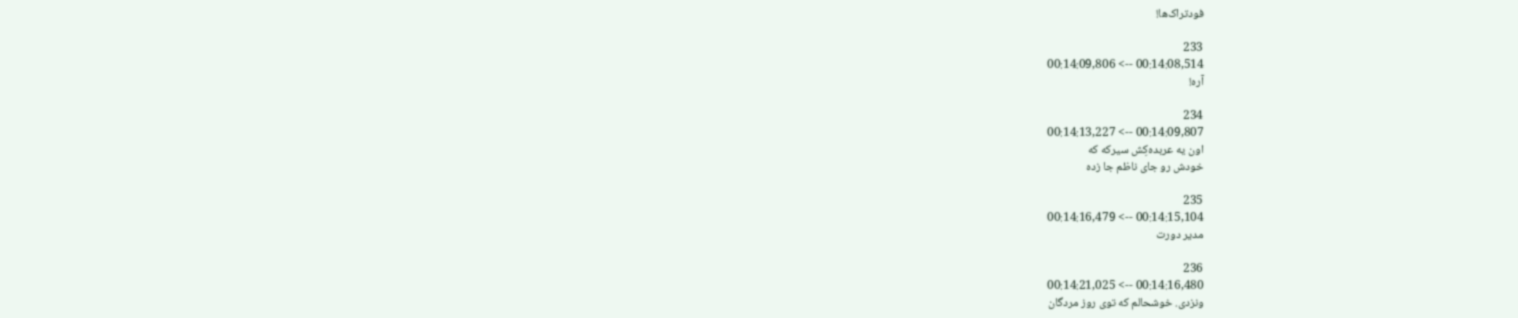فودتراک‌ها!

233
00:14:08,514 --> 00:14:09,806
آره!

234
00:14:09,807 --> 00:14:13,227
اون یه عربده‌کِش سیرکه که
خودش رو جای ناظم جا زده

235
00:14:15,104 --> 00:14:16,479
مدیر دورت

236
00:14:16,480 --> 00:14:21,025
ونزدی. خوشحالم که توی روز مردگان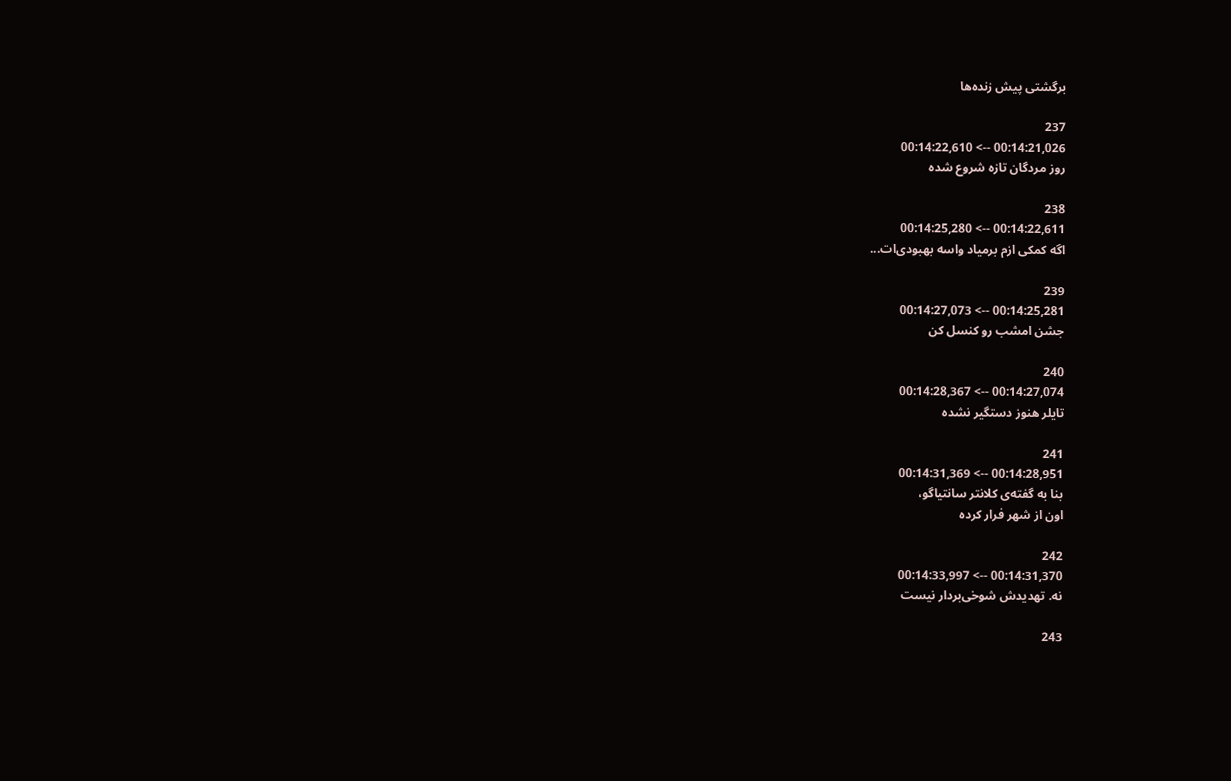برگشتی پیش زنده‌ها

237
00:14:21,026 --> 00:14:22,610
روز مردگان تازه شروع شده

238
00:14:22,611 --> 00:14:25,280
اگه کمکی ازم برمیاد واسه بهبودی‌ات...

239
00:14:25,281 --> 00:14:27,073
جشن امشب رو کنسل کن

240
00:14:27,074 --> 00:14:28,367
تایلر هنوز دستگیر نشده

241
00:14:28,951 --> 00:14:31,369
بنا به گفته‌ی کلانتر سانتیاگو،
اون از شهر فرار کرده

242
00:14:31,370 --> 00:14:33,997
نه. تهدیدش شوخی‌بردار نیست

243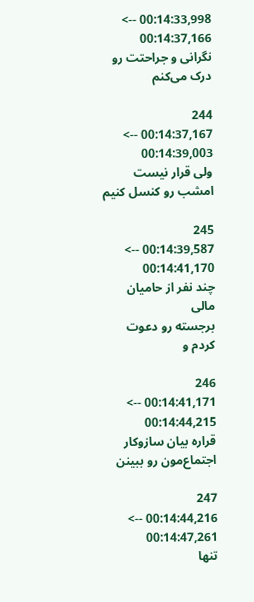00:14:33,998 --> 00:14:37,166
نگرانی و جراحتت رو درک می‌کنم

244
00:14:37,167 --> 00:14:39,003
ولی قرار نیست امشب رو کنسل کنیم

245
00:14:39,587 --> 00:14:41,170
چند نفر از حامیان مالی
برجسته رو دعوت کردم و

246
00:14:41,171 --> 00:14:44,215
قراره بیان سازوکار اجتماع‌مون رو ببینن

247
00:14:44,216 --> 00:14:47,261
تنها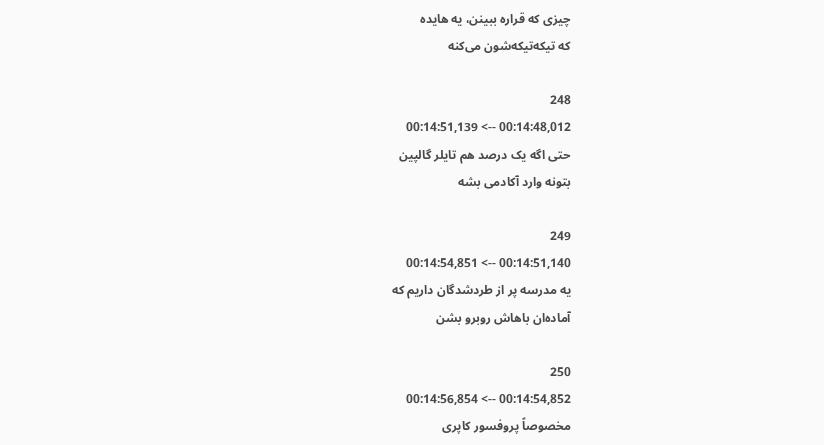چیزی که قراره ببینن، یه هایده
که تیکه‌تیکه‌شون می‌کنه

248
00:14:48,012 --> 00:14:51,139
حتی اگه یک درصد هم تایلر گالپین
بتونه وارد آکادمی بشه

249
00:14:51,140 --> 00:14:54,851
یه مدرسه پر از طردشدگان داریم که
آماده‌ان باهاش روبرو بشن

250
00:14:54,852 --> 00:14:56,854
مخصوصاً پروفسور کاپری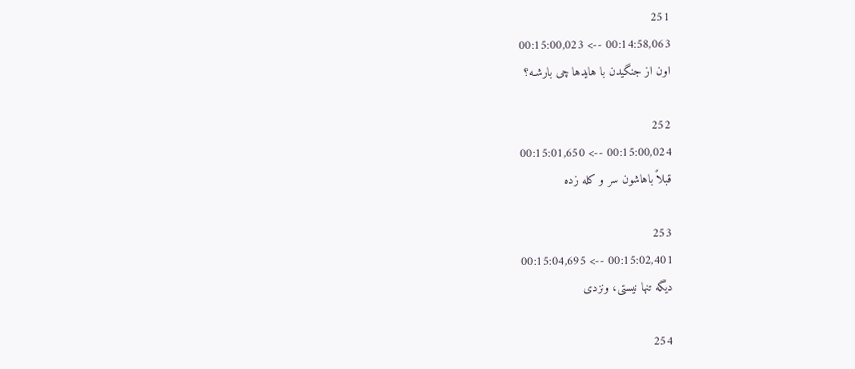251
00:14:58,063 --> 00:15:00,023
اون از جنگیدن با هایدها چی بارشـه؟

252
00:15:00,024 --> 00:15:01,650
قبلاً باهاشون سر و کله زده

253
00:15:02,401 --> 00:15:04,695
دیگه تنها نیستی، ونزدی

254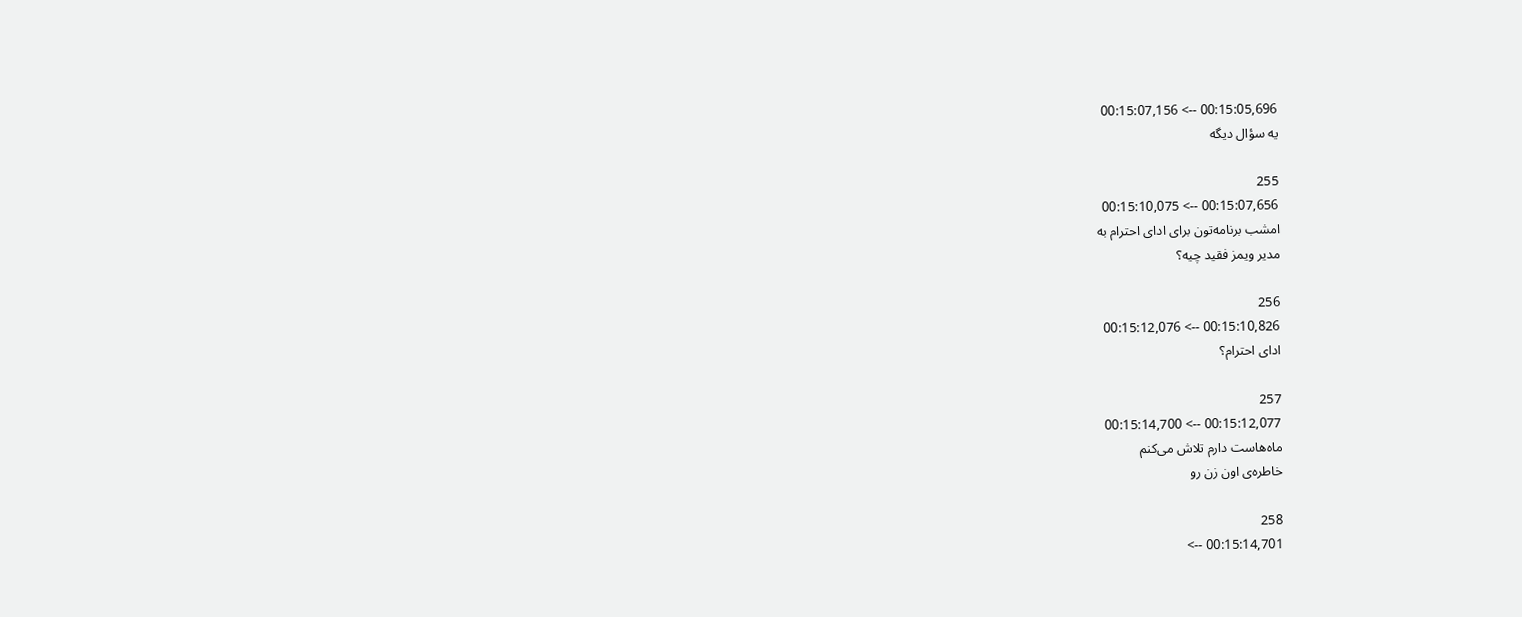00:15:05,696 --> 00:15:07,156
یه سؤال دیگه

255
00:15:07,656 --> 00:15:10,075
امشب برنامه‌تون برای ادای احترام به
مدیر ویمز فقید چیه؟

256
00:15:10,826 --> 00:15:12,076
ادای احترام؟

257
00:15:12,077 --> 00:15:14,700
ماه‌هاست دارم تلاش می‌کنم
خاطره‌ی اون زن رو

258
00:15:14,701 -->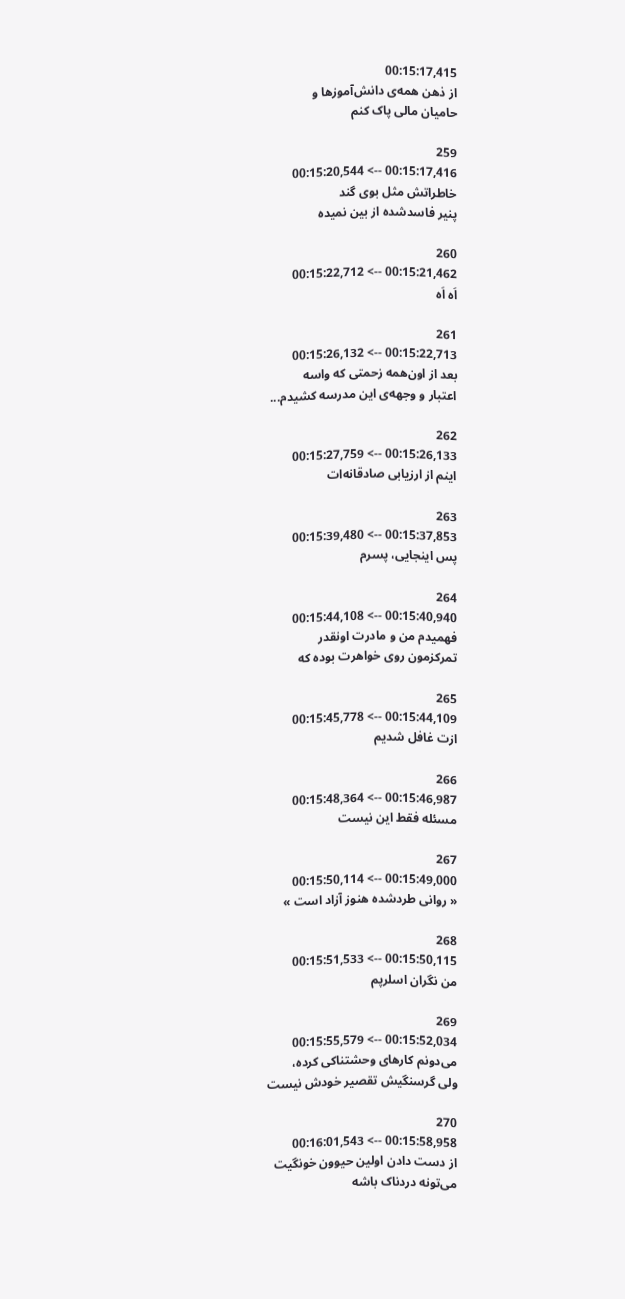00:15:17,415
از ذهن همه‌ی دانش‌آموزها و
حامیان مالی پاک کنم

259
00:15:17,416 --> 00:15:20,544
خاطراتش مثل بوی گند
پنیر فاسدشده از بین نمیده

260
00:15:21,462 --> 00:15:22,712
اَه اَه

261
00:15:22,713 --> 00:15:26,132
بعد از اون‌همه زحمتی که واسه
اعتبار و وجهه‌ی این مدرسه کشیدم...

262
00:15:26,133 --> 00:15:27,759
اینم از ارزیابی صادقانه‌ات

263
00:15:37,853 --> 00:15:39,480
پس اینجایی، پسرم

264
00:15:40,940 --> 00:15:44,108
فهمیدم من و مادرت اونقدر
تمرکزمون روی خواهرت بوده که

265
00:15:44,109 --> 00:15:45,778
ازت غافل شدیم

266
00:15:46,987 --> 00:15:48,364
مسئله فقط این نیست

267
00:15:49,000 --> 00:15:50,114
« روانی طردشده هنوز آزاد است »

268
00:15:50,115 --> 00:15:51,533
من نگران اسلرپم

269
00:15:52,034 --> 00:15:55,579
می‌دونم کارهای وحشتناکی کرده،
ولی گرسنگیش تقصیر خودش نیست

270
00:15:58,958 --> 00:16:01,543
از دست دادن اولین حیوون خونگیت
می‌تونه دردناک باشه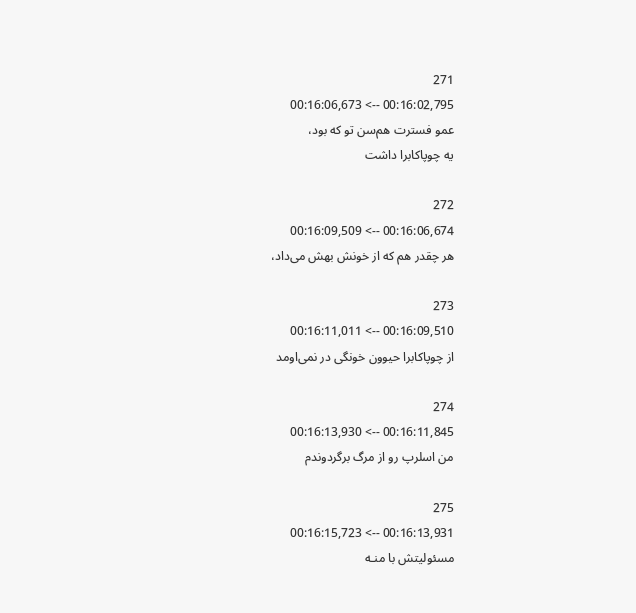271
00:16:02,795 --> 00:16:06,673
عمو فسترت هم‌سن تو که بود،
یه چوپاکابرا داشت

272
00:16:06,674 --> 00:16:09,509
هر چقدر هم که از خونش بهش می‌داد،

273
00:16:09,510 --> 00:16:11,011
از چوپاکابرا حیوون خونگی در نمی‌اومد

274
00:16:11,845 --> 00:16:13,930
من اسلرپ رو از مرگ برگردوندم

275
00:16:13,931 --> 00:16:15,723
مسئولیتش با منـه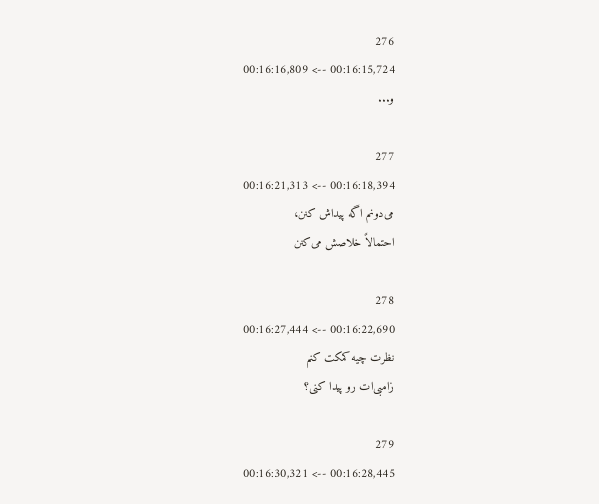276
00:16:15,724 --> 00:16:16,809
و...

277
00:16:18,394 --> 00:16:21,313
می‌دونم اگه پیداش کنن،
احتمالاً خلاصش می‌کنن

278
00:16:22,690 --> 00:16:27,444
نظرت چیه کمکت کنم
زامبی‌ات رو پیدا کنی؟

279
00:16:28,445 --> 00:16:30,321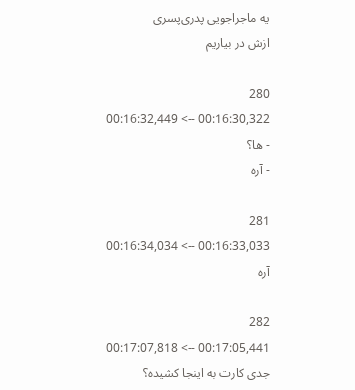یه ماجراجویی پدری‌پسری
ازش در بیاریم

280
00:16:30,322 --> 00:16:32,449
- ها؟
- آره

281
00:16:33,033 --> 00:16:34,034
آره

282
00:17:05,441 --> 00:17:07,818
جدی کارت به اینجا کشیده؟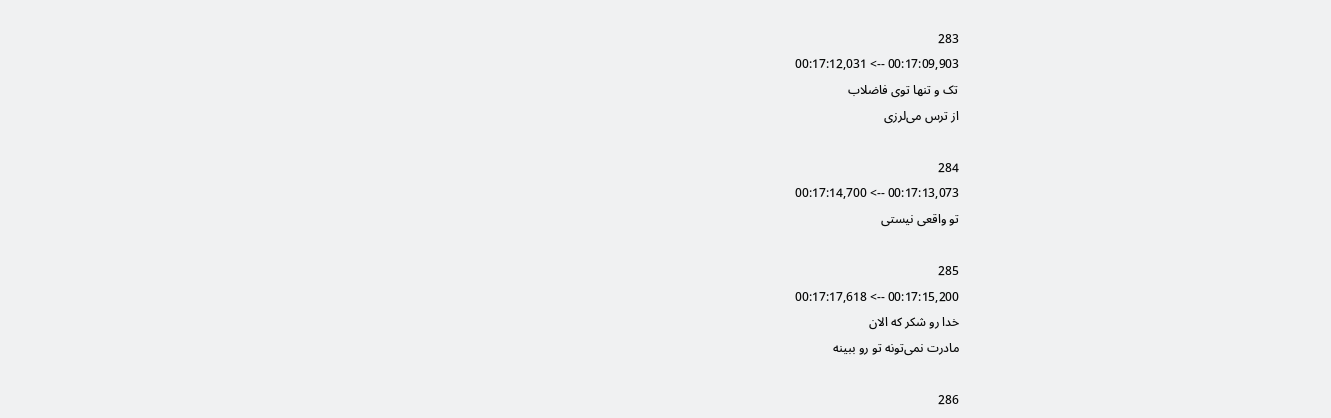283
00:17:09,903 --> 00:17:12,031
تک و تنها توی فاضلاب
از ترس می‌لرزی

284
00:17:13,073 --> 00:17:14,700
تو واقعی نیستی

285
00:17:15,200 --> 00:17:17,618
خدا رو شکر که الان
مادرت نمی‌تونه تو رو ببینه

286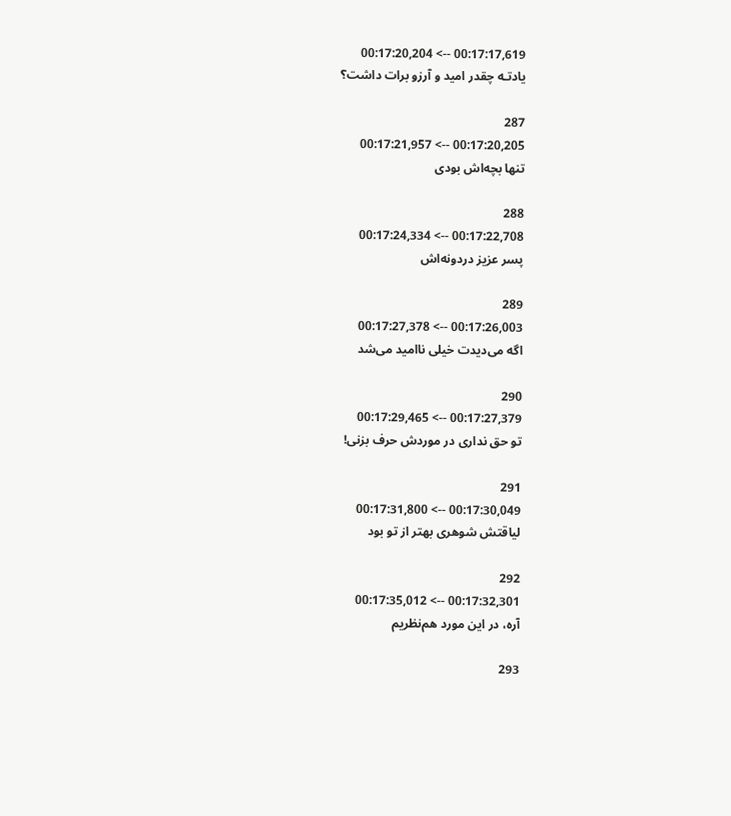00:17:17,619 --> 00:17:20,204
یادتـه چقدر امید و آرزو برات داشت؟

287
00:17:20,205 --> 00:17:21,957
تنها بچه‌اش بودی

288
00:17:22,708 --> 00:17:24,334
پسر عزیز دردونه‌اش

289
00:17:26,003 --> 00:17:27,378
اگه می‌دیدت خیلی ناامید می‌شد

290
00:17:27,379 --> 00:17:29,465
تو حق نداری در موردش حرف بزنی!

291
00:17:30,049 --> 00:17:31,800
لیاقتش شوهری بهتر از تو بود

292
00:17:32,301 --> 00:17:35,012
آره، در این مورد هم‌نظریم

293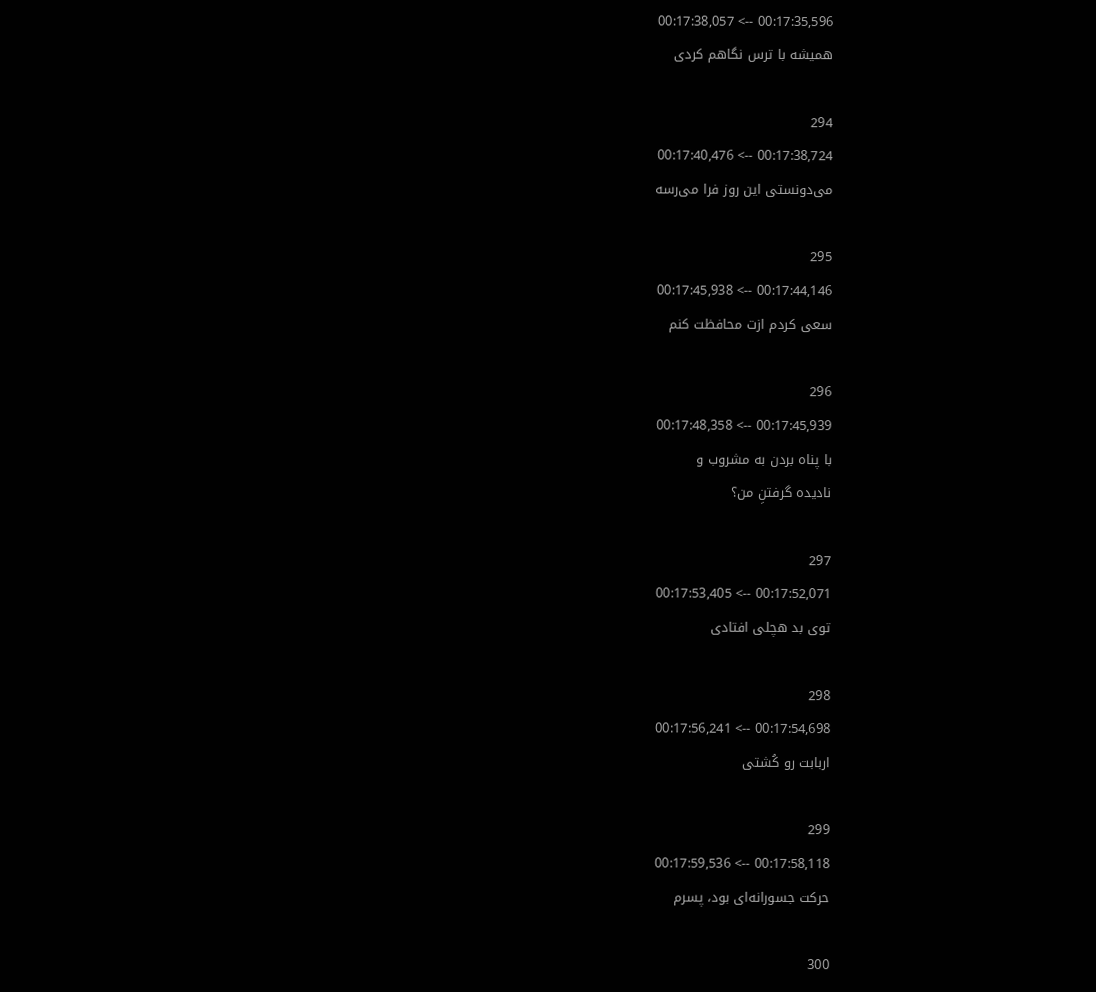00:17:35,596 --> 00:17:38,057
همیشه با ترس نگاهم کردی

294
00:17:38,724 --> 00:17:40,476
می‌دونستی این روز فرا می‌رسه

295
00:17:44,146 --> 00:17:45,938
سعی کردم ازت محافظت کنم

296
00:17:45,939 --> 00:17:48,358
با پناه بردن به مشروب و
نادیده گرفتنِ من؟

297
00:17:52,071 --> 00:17:53,405
توی بد هچلی افتادی

298
00:17:54,698 --> 00:17:56,241
اربابت رو کُشتی

299
00:17:58,118 --> 00:17:59,536
حرکت جسورانه‌ای بود، پسرم

300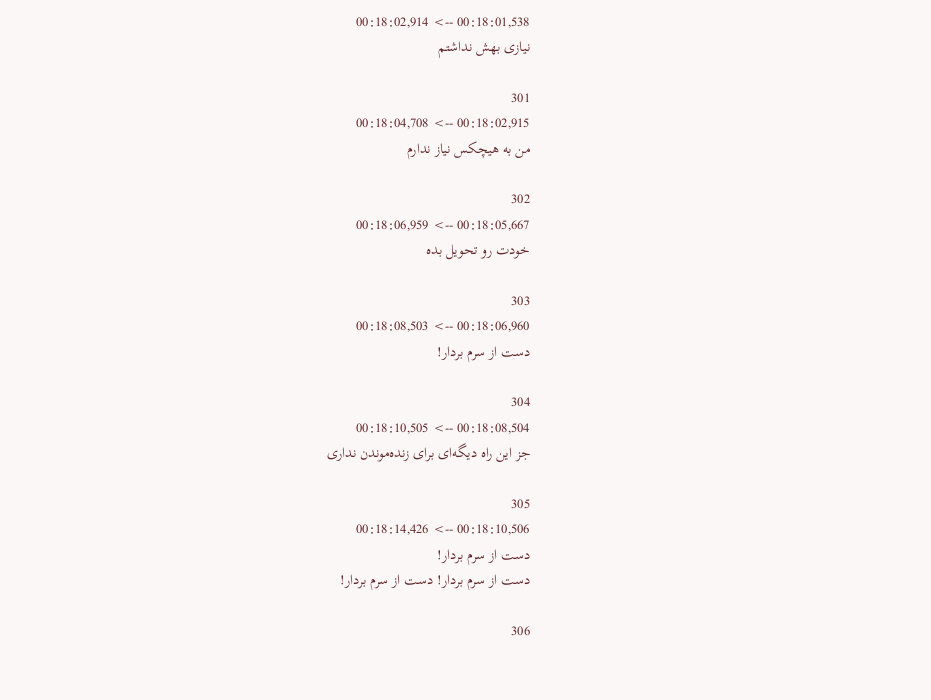00:18:01,538 --> 00:18:02,914
نیازی بهش نداشتم

301
00:18:02,915 --> 00:18:04,708
من به هیچکس نیاز ندارم

302
00:18:05,667 --> 00:18:06,959
خودت رو تحویل بده

303
00:18:06,960 --> 00:18:08,503
دست از سرم بردار!

304
00:18:08,504 --> 00:18:10,505
جز این راه دیگه‌ای برای زنده‌موندن نداری

305
00:18:10,506 --> 00:18:14,426
دست از سرم بردار!
دست از سرم بردار! دست از سرم بردار!

306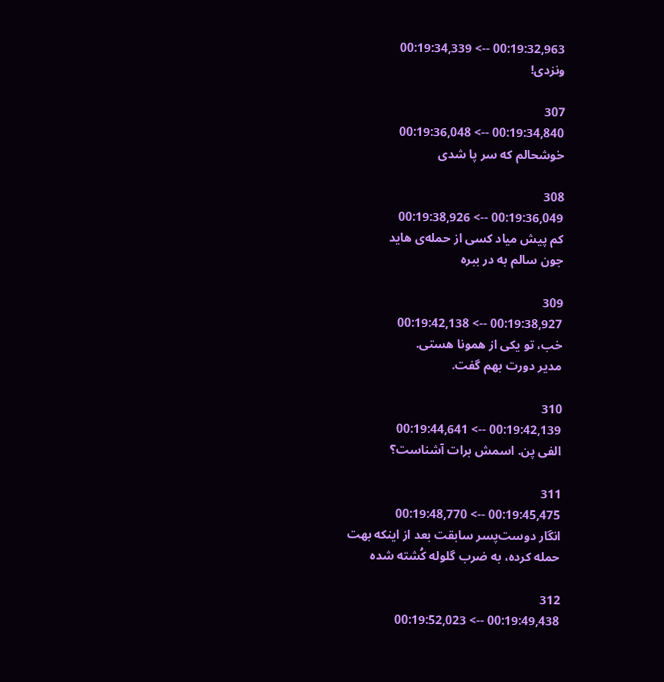00:19:32,963 --> 00:19:34,339
ونزدی!

307
00:19:34,840 --> 00:19:36,048
خوشحالم که سر پا شدی

308
00:19:36,049 --> 00:19:38,926
کم پیش میاد کسی از حمله‌ی هاید
جون سالم به در ببره

309
00:19:38,927 --> 00:19:42,138
خب، تو یکی از همونا هستی.
مدیر دورت بهم گفت.

310
00:19:42,139 --> 00:19:44,641
الفی پن. اسمش برات آشناست؟

311
00:19:45,475 --> 00:19:48,770
انگار دوست‌پسر سابقت بعد از اینکه بهت
حمله کرده، به ضرب گلوله کُشته شده

312
00:19:49,438 --> 00:19:52,023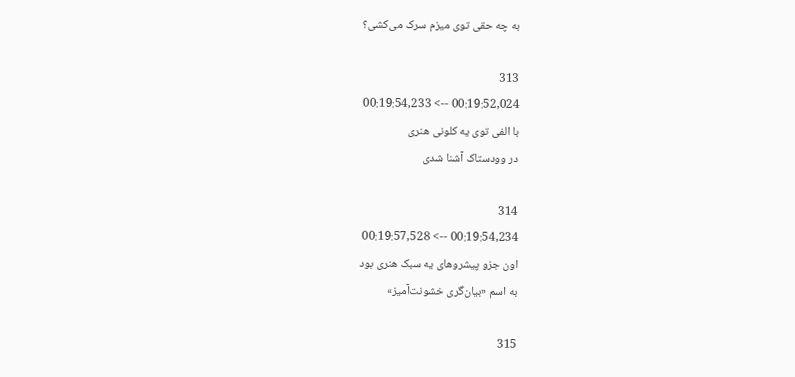به چه حقی توی میزم سرک می‌کشی؟

313
00:19:52,024 --> 00:19:54,233
با الفی توی یه کلونی هنری
در وودستاک آشنا شدی

314
00:19:54,234 --> 00:19:57,528
اون جزو پیشروهای یه سبک هنری بود
به اسم «بیان‌گری خشونت‌آمیز»

315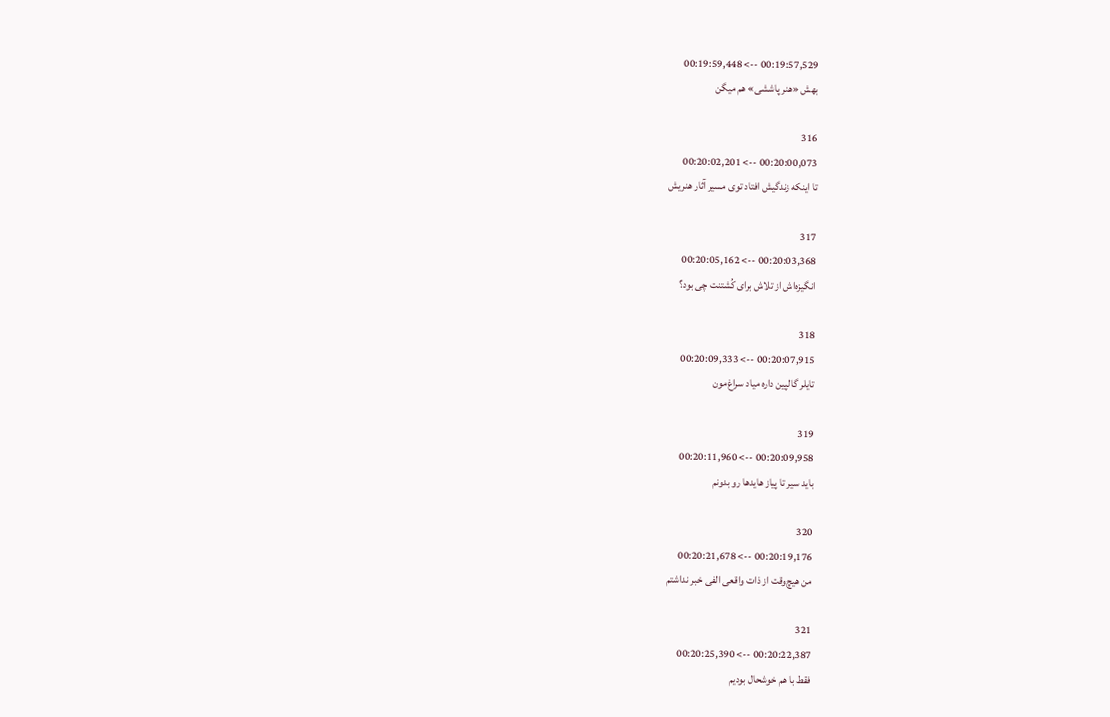00:19:57,529 --> 00:19:59,448
بهش «هنر پاششی» هم میگن

316
00:20:00,073 --> 00:20:02,201
تا اینکه زندگیش افتاد توی مسیر آثار هنریش

317
00:20:03,368 --> 00:20:05,162
انگیزه‌اش از تلاش برای کُشتنت چی بود؟

318
00:20:07,915 --> 00:20:09,333
تایلر گالپین داره میاد سراغ‌مون

319
00:20:09,958 --> 00:20:11,960
باید سیر تا پیاز هایدها رو بدونم

320
00:20:19,176 --> 00:20:21,678
من هیچ‌وقت از ذات واقعی الفی خبر نداشتم

321
00:20:22,387 --> 00:20:25,390
فقط با هم خوشحال بودیم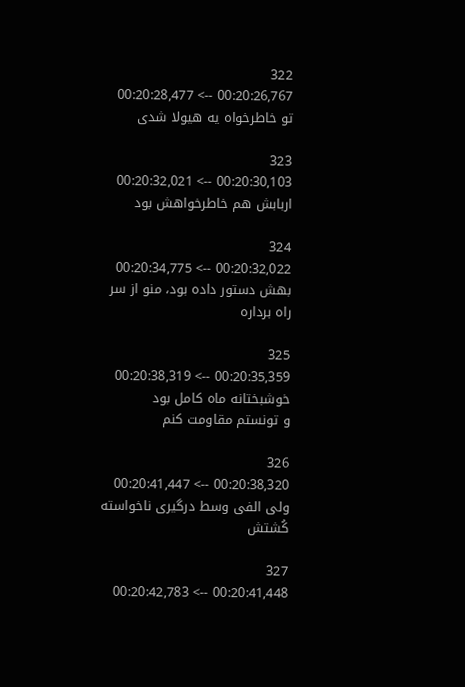322
00:20:26,767 --> 00:20:28,477
تو خاطرخواه یه هیولا شدی

323
00:20:30,103 --> 00:20:32,021
اربابش هم خاطرخواهش بود

324
00:20:32,022 --> 00:20:34,775
بهش دستور داده بود، منو از سر راه برداره

325
00:20:35,359 --> 00:20:38,319
خوشبختانه ماه کامل بود
و تونستم مقاومت کنم

326
00:20:38,320 --> 00:20:41,447
ولی الفی وسط درگیری ناخواسته کُشتش

327
00:20:41,448 --> 00:20:42,783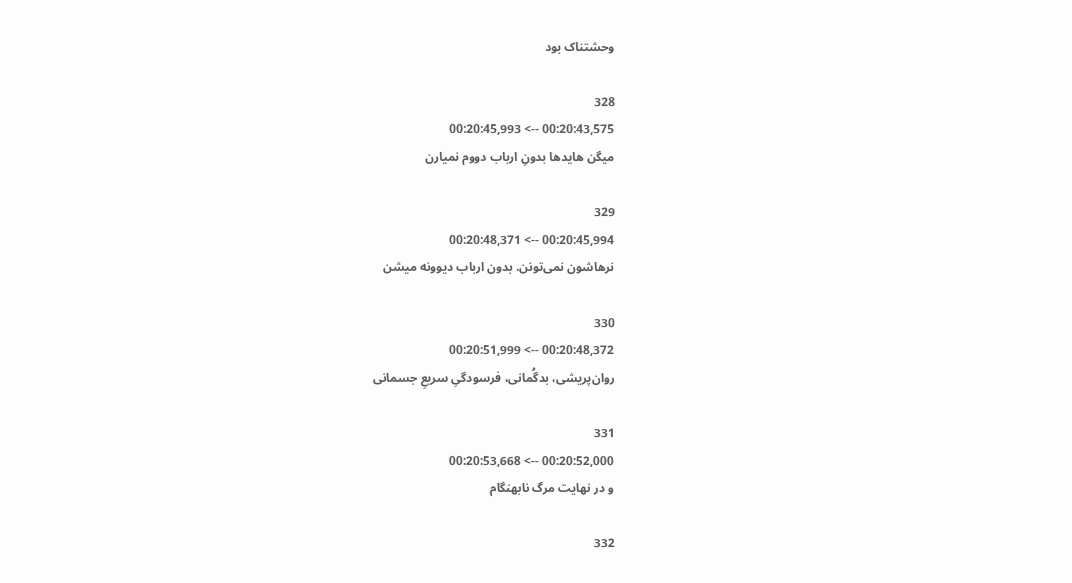وحشتناک بود

328
00:20:43,575 --> 00:20:45,993
میگن هایدها بدونِ ارباب دووم نمیارن

329
00:20:45,994 --> 00:20:48,371
نرهاشون نمی‌تونن. بدون ارباب دیوونه میشن

330
00:20:48,372 --> 00:20:51,999
روان‌پریشی، بدگُمانی، فرسودگیِ سریعِ جسمانی

331
00:20:52,000 --> 00:20:53,668
و در نهایت مرگ نابهنگام

332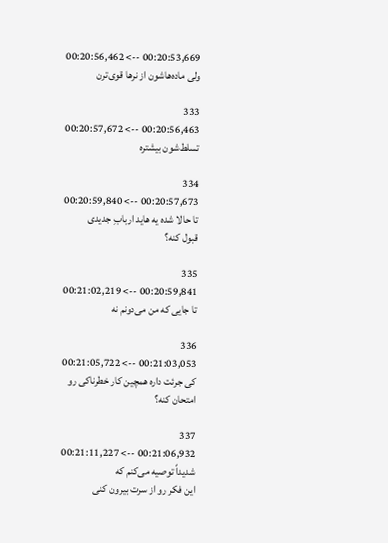00:20:53,669 --> 00:20:56,462
ولی ماده‌هاشون از نرها قوی‌ترن

333
00:20:56,463 --> 00:20:57,672
تسلط‌شون بیشتره

334
00:20:57,673 --> 00:20:59,840
تا حالا شده یه هاید اربابِ جدیدی
قبول کنه؟

335
00:20:59,841 --> 00:21:02,219
تا جایی که من می‌دونم نه

336
00:21:03,053 --> 00:21:05,722
کی جرئت داره همچین کار خطرناکی رو
امتحان کنه؟

337
00:21:06,932 --> 00:21:11,227
شدیداً توصیه می‌کنم که
این فکر رو از سرت بیرون کنی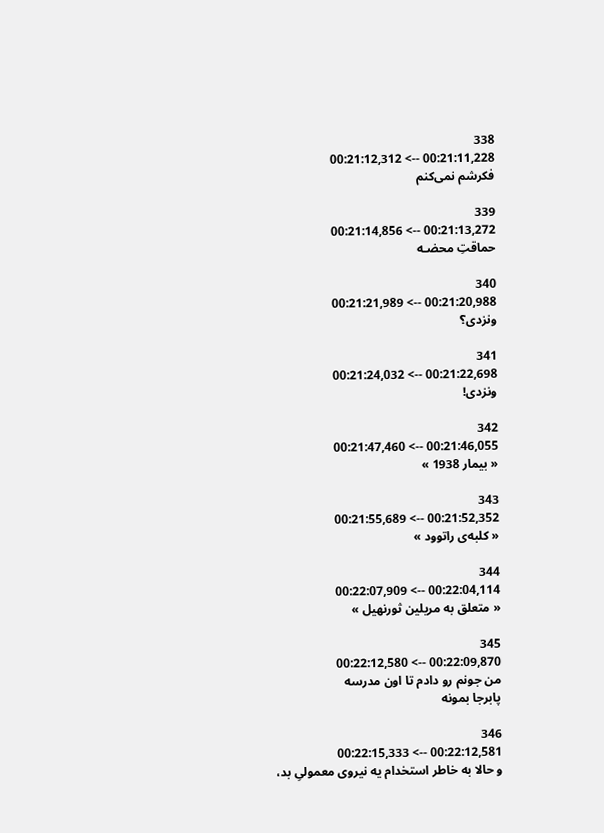338
00:21:11,228 --> 00:21:12,312
فکرشم نمی‌کنم

339
00:21:13,272 --> 00:21:14,856
حماقتِ محضـه

340
00:21:20,988 --> 00:21:21,989
ونزدی؟

341
00:21:22,698 --> 00:21:24,032
ونزدی!

342
00:21:46,055 --> 00:21:47,460
« بیمار 1938 »

343
00:21:52,352 --> 00:21:55,689
« کلبه‌ی راتوود »

344
00:22:04,114 --> 00:22:07,909
« متعلق به مریلین ثورنهیل »

345
00:22:09,870 --> 00:22:12,580
من جونم رو دادم تا اون مدرسه
پابرجا بمونه

346
00:22:12,581 --> 00:22:15,333
و حالا به خاطر استخدام یه نیروی معمولیِ بد،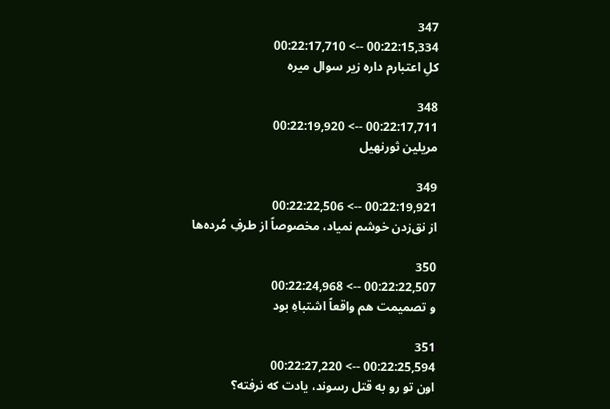347
00:22:15,334 --> 00:22:17,710
کلِ اعتبارم داره زیر سوال میره

348
00:22:17,711 --> 00:22:19,920
مریلین ثورنهیل

349
00:22:19,921 --> 00:22:22,506
از نق‌زدن خوشم نمیاد، مخصوصاً از طرفِ مُرده‌ها

350
00:22:22,507 --> 00:22:24,968
و تصمیمت هم واقعاً اشتباهِ بود

351
00:22:25,594 --> 00:22:27,220
اون تو رو به قتل رسوند، یادت که نرفته؟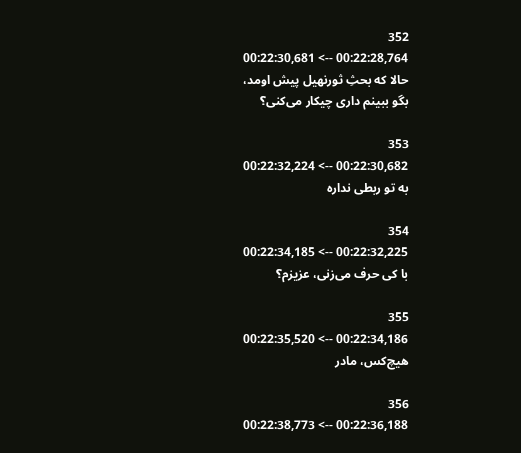352
00:22:28,764 --> 00:22:30,681
حالا که بحثِ ثورنهیل پیش اومد،
بگو ببینم داری چیکار می‌کنی؟

353
00:22:30,682 --> 00:22:32,224
به تو ربطی نداره

354
00:22:32,225 --> 00:22:34,185
با کی حرف می‌زنی، عزیزم؟

355
00:22:34,186 --> 00:22:35,520
هیچ‌کس، مادر

356
00:22:36,188 --> 00:22:38,773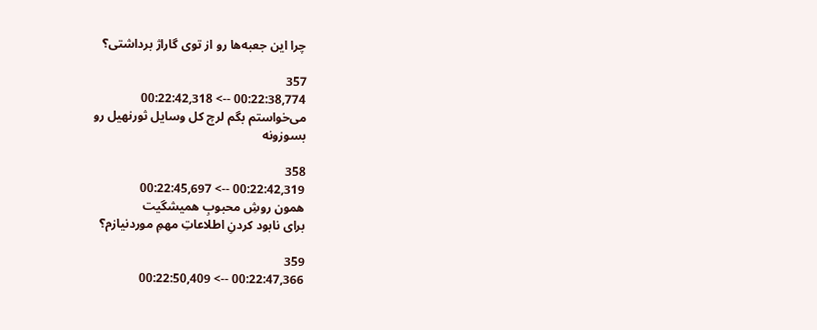چرا این جعبه‌ها رو از توی گاراژ برداشتی؟

357
00:22:38,774 --> 00:22:42,318
می‌خواستم بگم لرچ کل وسایل ثورنهیل رو
بسوزونه

358
00:22:42,319 --> 00:22:45,697
همون روشِ محبوبِ همیشگیت
برای نابود کردنِ اطلاعاتِ مهمِ موردنیازم؟

359
00:22:47,366 --> 00:22:50,409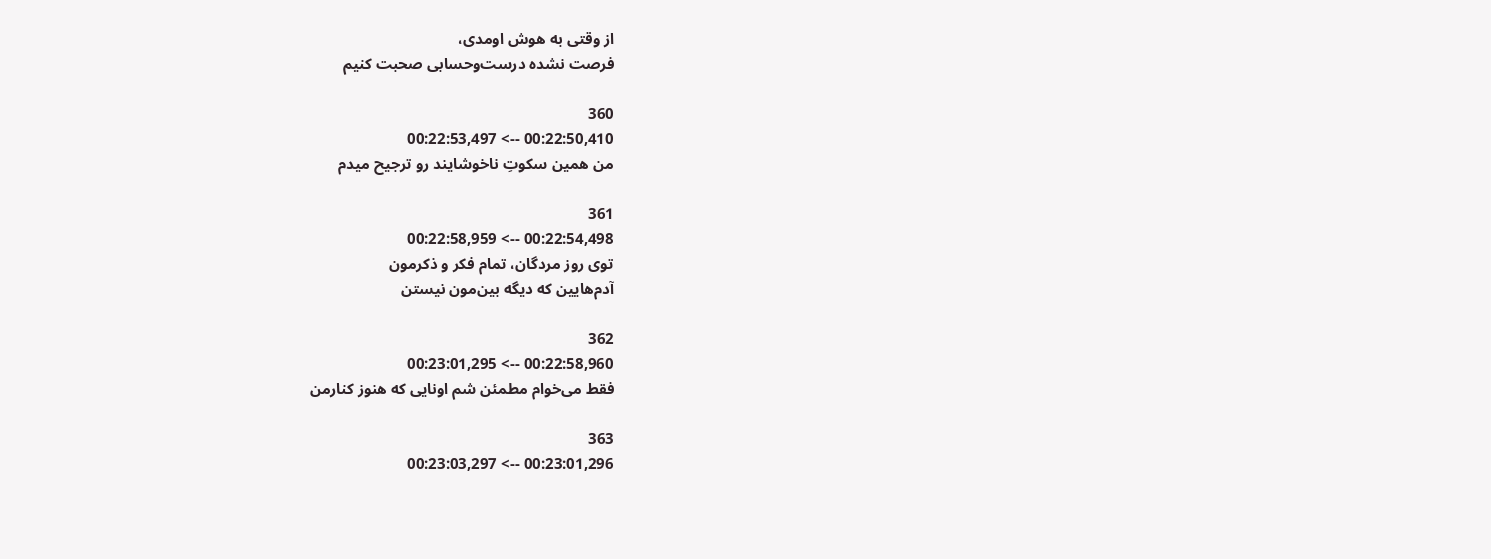از وقتی به هوش اومدی،
فرصت نشده درست‌وحسابی صحبت کنیم

360
00:22:50,410 --> 00:22:53,497
من همین سکوتِ ناخوشایند رو ترجیح میدم

361
00:22:54,498 --> 00:22:58,959
توی روز مردگان، تمام فکر و ذکرمون
آدم‌هایین که دیگه بین‌مون نیستن

362
00:22:58,960 --> 00:23:01,295
فقط می‌خوام مطمئن شم اونایی که هنوز کنارمن

363
00:23:01,296 --> 00:23:03,297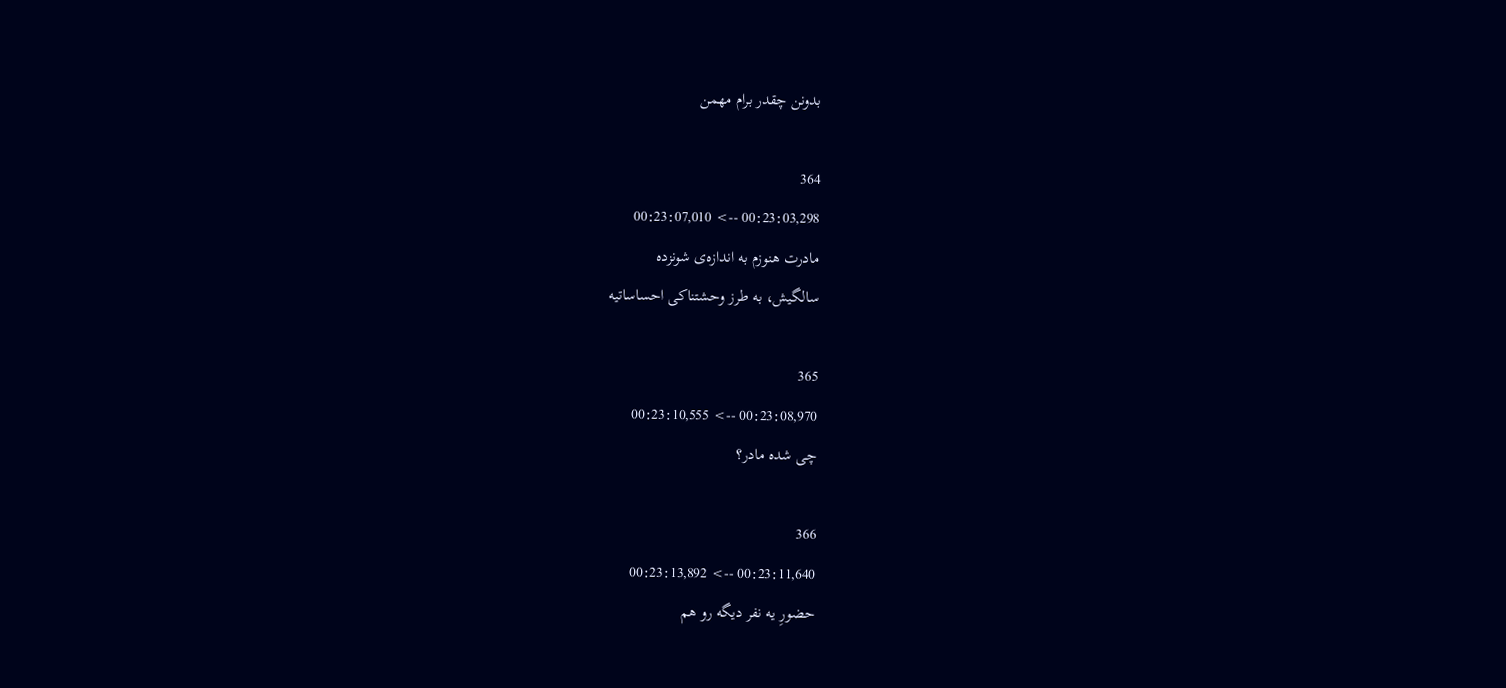بدونن چقدر برام مهمن

364
00:23:03,298 --> 00:23:07,010
مادرت هنوزم به اندازه‌ی شونزده
سالگیش، به طرز وحشتناکی احساساتیه

365
00:23:08,970 --> 00:23:10,555
چی شده مادر؟

366
00:23:11,640 --> 00:23:13,892
حضورِ یه نفر دیگه رو هم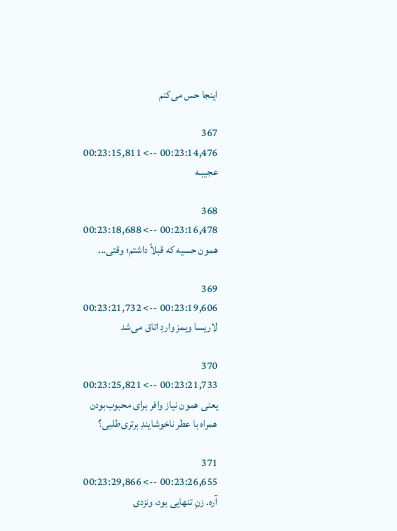اینجا حس می‌کنم

367
00:23:14,476 --> 00:23:15,811
عجیبـه

368
00:23:16,478 --> 00:23:18,688
همون حسیه که قبلاً داشتم؛ وقتی...

369
00:23:19,606 --> 00:23:21,732
لاریسا ویمز واردِ اتاق می‌شد

370
00:23:21,733 --> 00:23:25,821
یعنی همون نیاز وافر برای محبوب‌بودن
همراه با عطر ناخوشایندِ برتری‌طلبی؟

371
00:23:26,655 --> 00:23:29,866
آره. زنِ تنهایی بود، ونزدی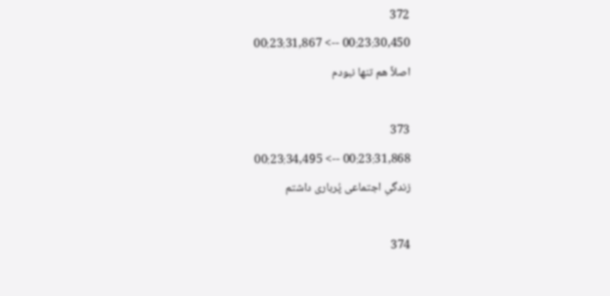372
00:23:30,450 --> 00:23:31,867
اصلاً هم تنها نبودم

373
00:23:31,868 --> 00:23:34,495
زندگیِ اجتماعی پُرباری داشتم

374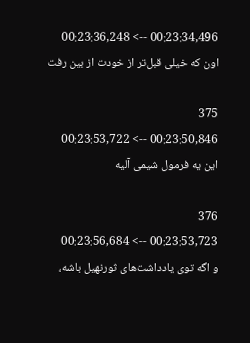00:23:34,496 --> 00:23:36,248
اون که خیلی قبل‌تر از خودت از بین رفت

375
00:23:50,846 --> 00:23:53,722
این یه فرمول شیمی آلیه

376
00:23:53,723 --> 00:23:56,684
و اگه توی یادداشت‌های ثورنهیل باشه،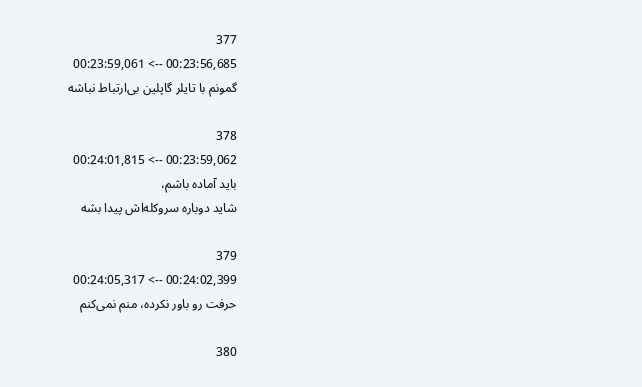377
00:23:56,685 --> 00:23:59,061
گمونم با تایلر گاپلین بی‌ارتباط نباشه

378
00:23:59,062 --> 00:24:01,815
باید آماده باشم،
شاید دوباره سروکله‌اش پیدا بشه

379
00:24:02,399 --> 00:24:05,317
حرفت رو باور نکرده، منم نمی‌کنم

380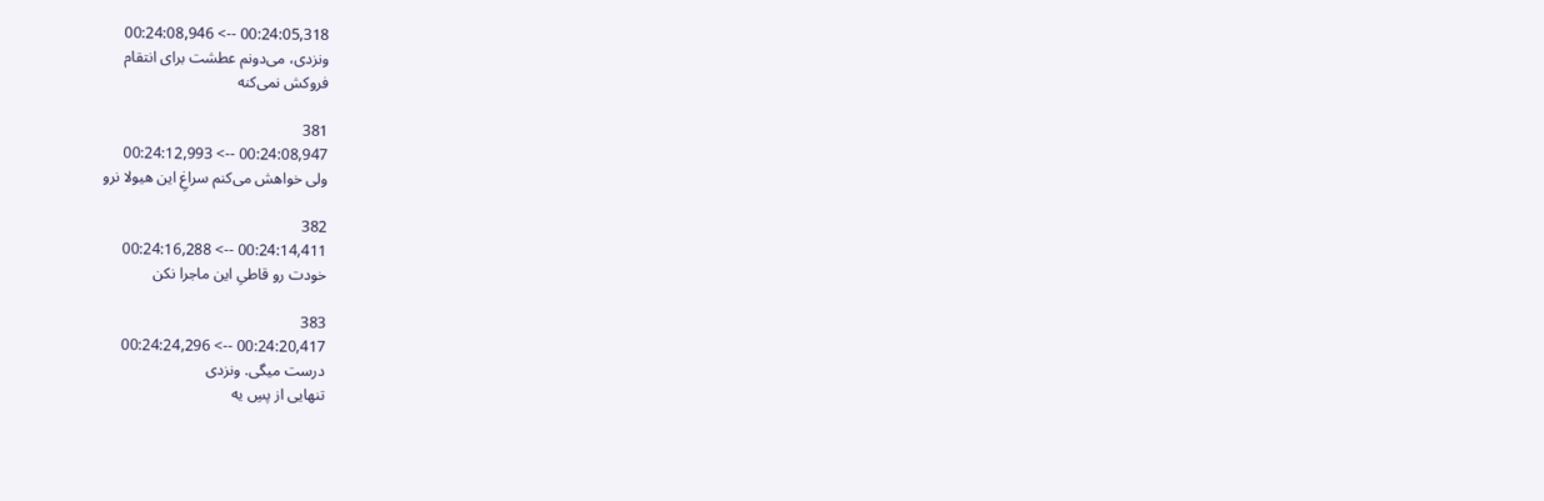00:24:05,318 --> 00:24:08,946
ونزدی، می‌دونم عطشت برای انتقام
فروکش نمی‌کنه

381
00:24:08,947 --> 00:24:12,993
ولی خواهش می‌کنم سراغِ این هیولا نرو

382
00:24:14,411 --> 00:24:16,288
خودت رو قاطیِ این ماجرا نکن

383
00:24:20,417 --> 00:24:24,296
درست میگی. ونزدی
تنهایی از پسِ یه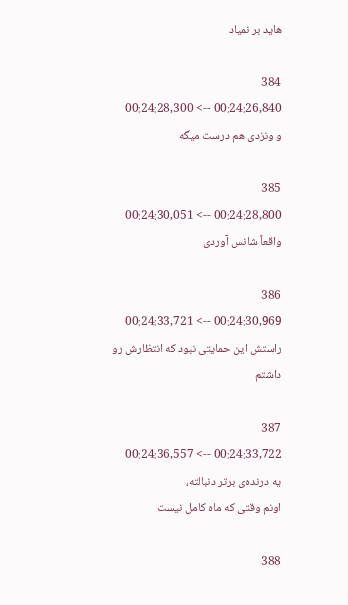هاید بر نمیاد

384
00:24:26,840 --> 00:24:28,300
و ونزدی هم درست میگه

385
00:24:28,800 --> 00:24:30,051
واقعاً شانس آوردی

386
00:24:30,969 --> 00:24:33,721
راستش این حمایتی نبود که انتظارش رو داشتم

387
00:24:33,722 --> 00:24:36,557
یه درنده‌ی برتر دنبالته،
اونم وقتی که ماه کامل نیست

388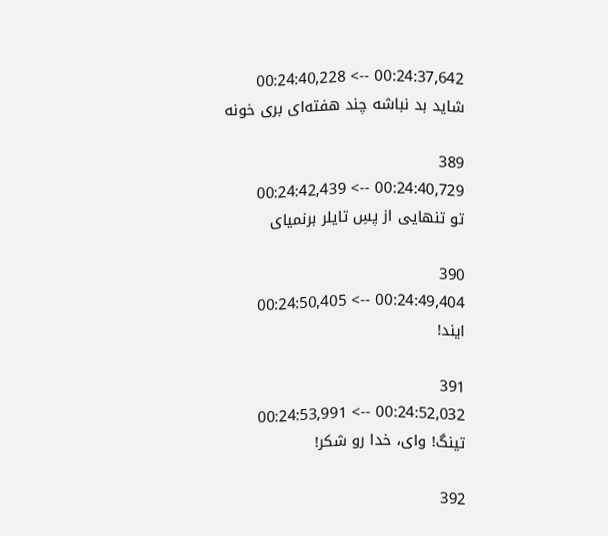00:24:37,642 --> 00:24:40,228
شاید بد نباشه چند هفته‌ای بری خونه

389
00:24:40,729 --> 00:24:42,439
تو تنهایی از پسِ تایلر برنمیای

390
00:24:49,404 --> 00:24:50,405
ایند!

391
00:24:52,032 --> 00:24:53,991
تینگ! وای، خدا رو شکر!

392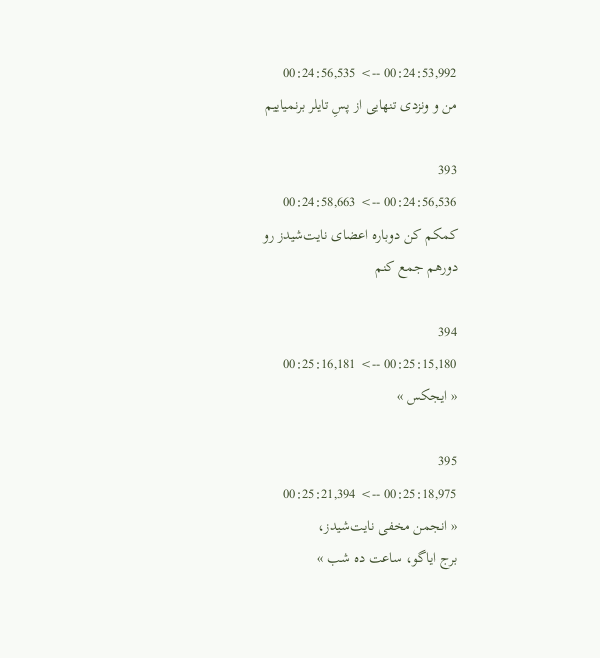00:24:53,992 --> 00:24:56,535
من و ونزدی تنهایی از پسِ تایلر برنمیاییم

393
00:24:56,536 --> 00:24:58,663
کمکم کن دوباره اعضای نایت‌شیدز رو
دورهم جمع کنم

394
00:25:15,180 --> 00:25:16,181
« ایجکس »

395
00:25:18,975 --> 00:25:21,394
« انجمن مخفی نایت‌شیدز،
برج ایاگو، ساعت ده شب »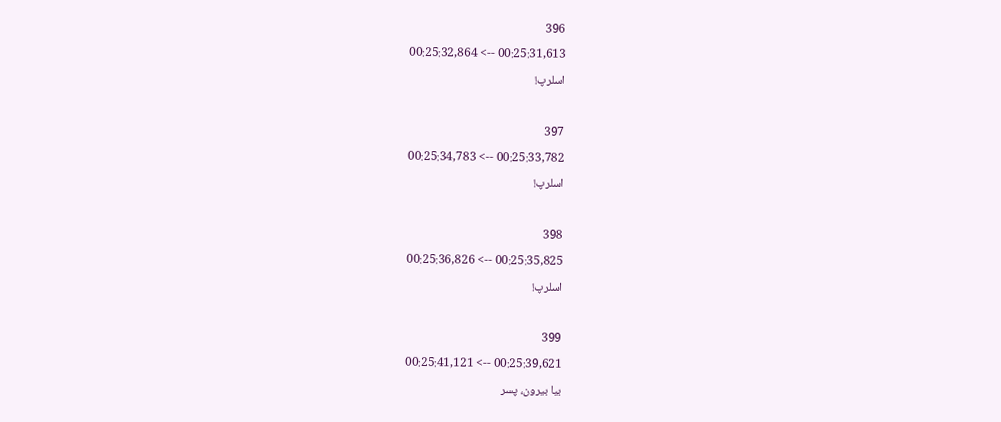396
00:25:31,613 --> 00:25:32,864
اسلرپ!

397
00:25:33,782 --> 00:25:34,783
اسلرپ!

398
00:25:35,825 --> 00:25:36,826
اسلرپ!

399
00:25:39,621 --> 00:25:41,121
بیا بیرون، پسر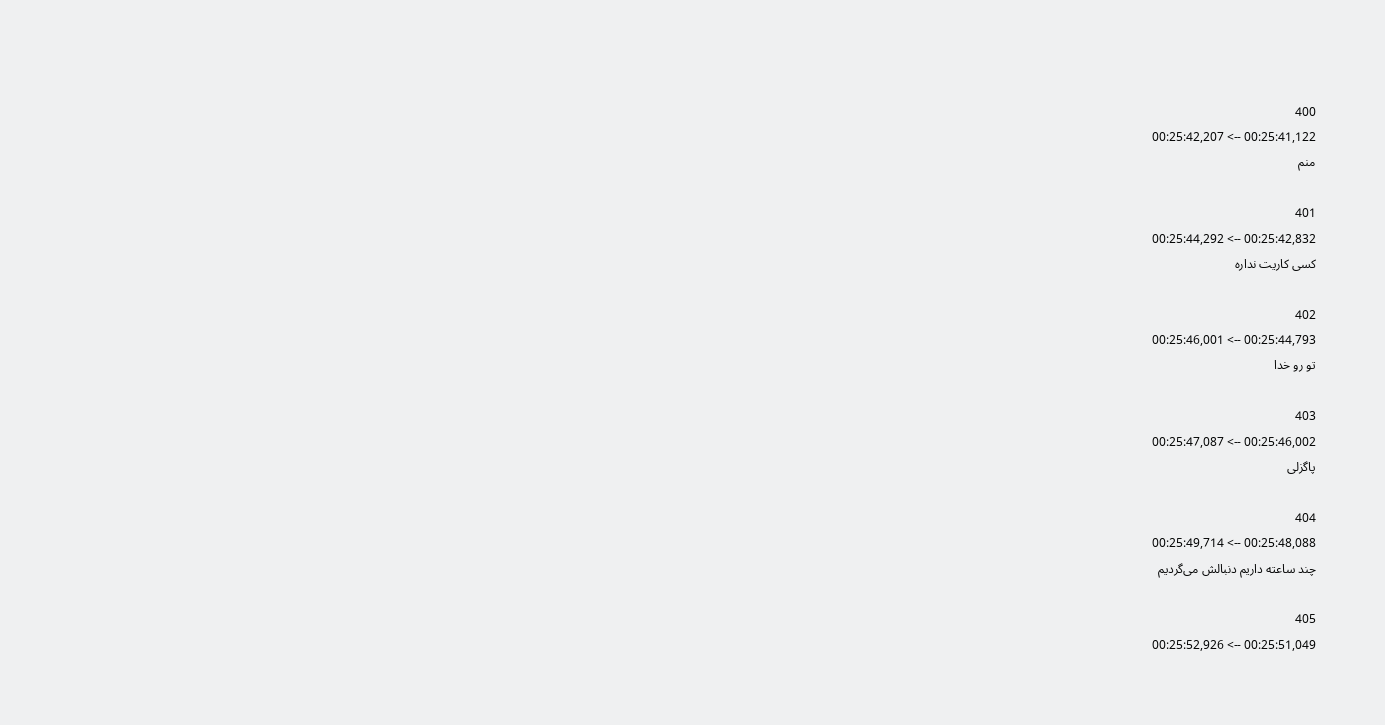400
00:25:41,122 --> 00:25:42,207
منم

401
00:25:42,832 --> 00:25:44,292
کسی کاریت نداره

402
00:25:44,793 --> 00:25:46,001
تو رو خدا

403
00:25:46,002 --> 00:25:47,087
پاگزلی

404
00:25:48,088 --> 00:25:49,714
چند ساعته داریم دنبالش می‌گردیم

405
00:25:51,049 --> 00:25:52,926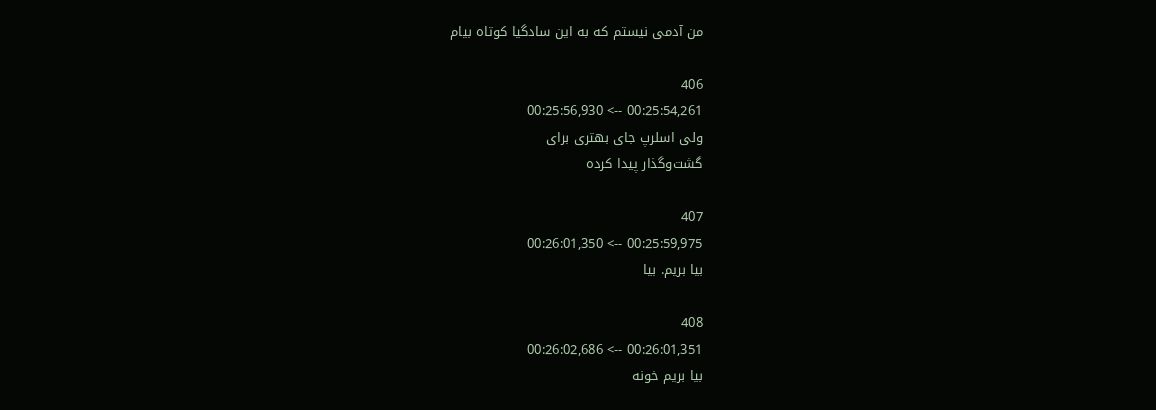من آدمی نیستم که به این سادگیا کوتاه بیام

406
00:25:54,261 --> 00:25:56,930
ولی اسلرپ جای بهتری برای
گشت‌وگذار پیدا کرده

407
00:25:59,975 --> 00:26:01,350
بیا بریم. بیا

408
00:26:01,351 --> 00:26:02,686
بیا بریم خونه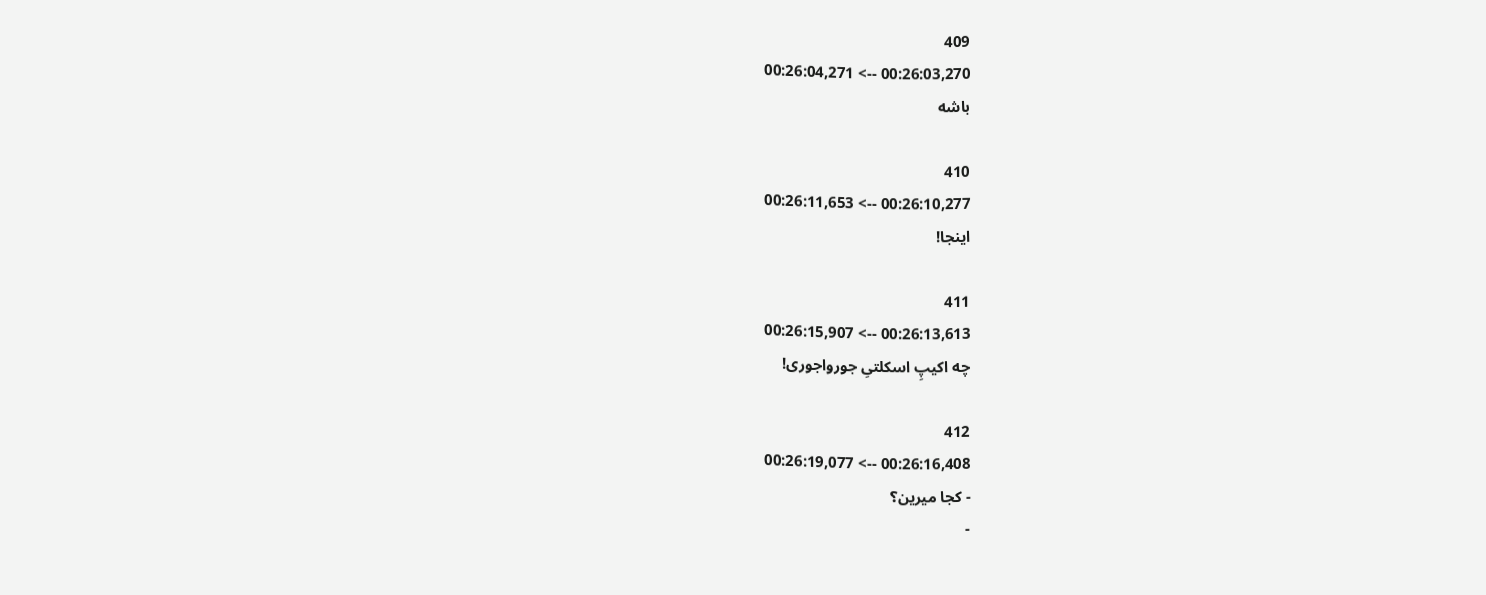409
00:26:03,270 --> 00:26:04,271
باشه

410
00:26:10,277 --> 00:26:11,653
اینجا!

411
00:26:13,613 --> 00:26:15,907
چه اکیپِ اسکلتیِ جورواجوری!

412
00:26:16,408 --> 00:26:19,077
- کجا میرین؟
-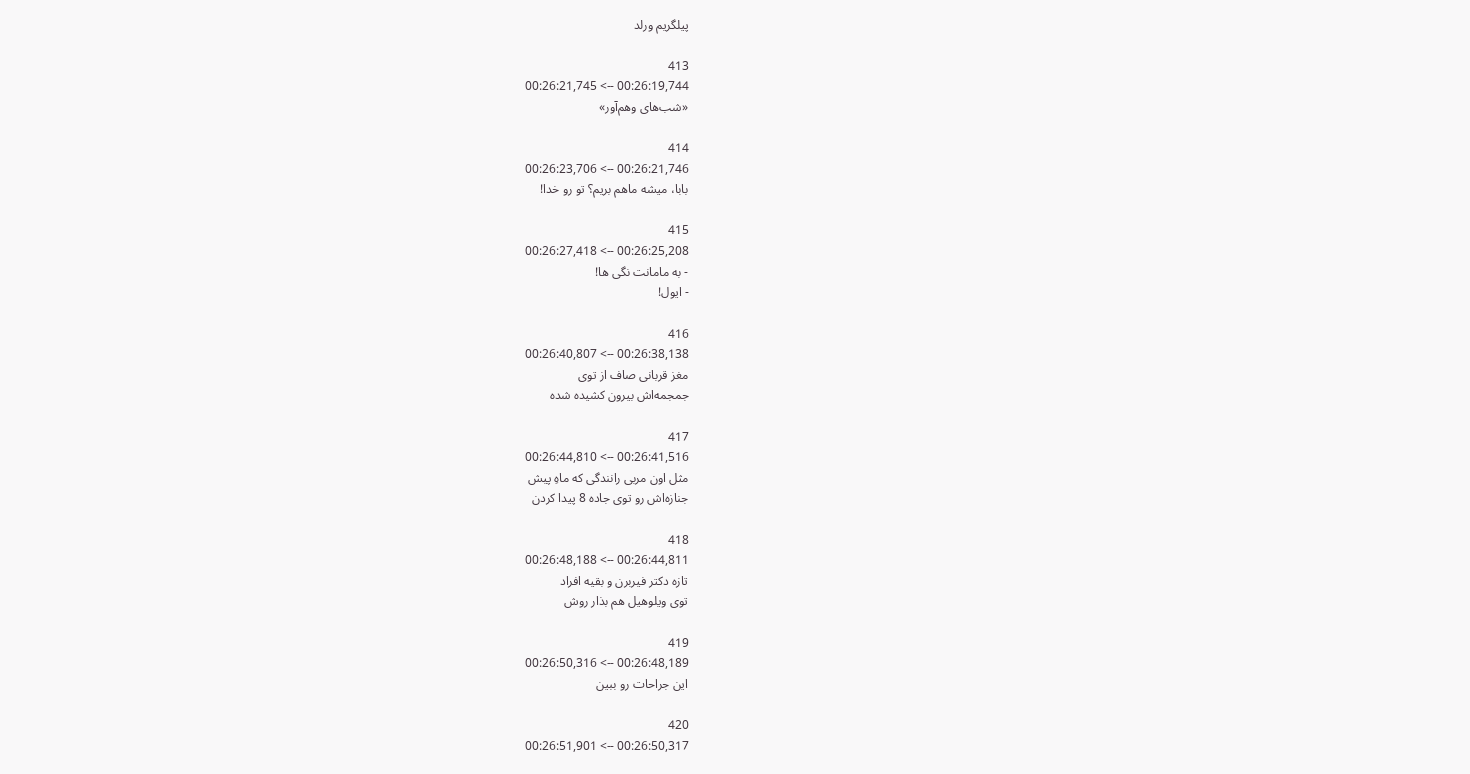پیلگریم ورلد

413
00:26:19,744 --> 00:26:21,745
«شب‌های وهم‌آور»

414
00:26:21,746 --> 00:26:23,706
بابا، میشه ماهم بریم؟ تو رو خدا!

415
00:26:25,208 --> 00:26:27,418
- به مامانت نگی ها!
- ایول!

416
00:26:38,138 --> 00:26:40,807
مغز قربانی صاف از توی
جمجمه‌اش بیرون کشیده شده

417
00:26:41,516 --> 00:26:44,810
مثل اون مربی رانندگی که ماهِ پیش
جنازه‌اش رو توی جاده 8 پیدا کردن

418
00:26:44,811 --> 00:26:48,188
تازه دکتر فیربرن و بقیه افراد
توی ویلوهیل هم بذار روش

419
00:26:48,189 --> 00:26:50,316
این جراحات رو ببین

420
00:26:50,317 --> 00:26:51,901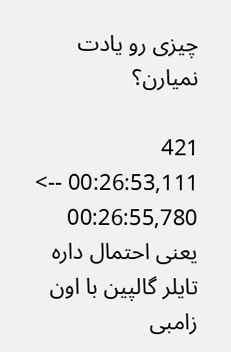چیزی رو یادت نمیارن؟

421
00:26:53,111 --> 00:26:55,780
یعنی احتمال داره تایلر گالپین با اون زامبی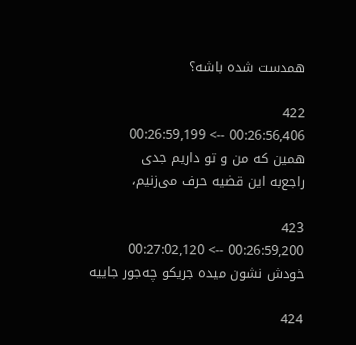همدست شده باشه؟

422
00:26:56,406 --> 00:26:59,199
همین که من و تو داریم جدی
راجع‌به این قضیه حرف می‌زنیم،

423
00:26:59,200 --> 00:27:02,120
خودش نشون میده جریکو چه‌جور جاییه

424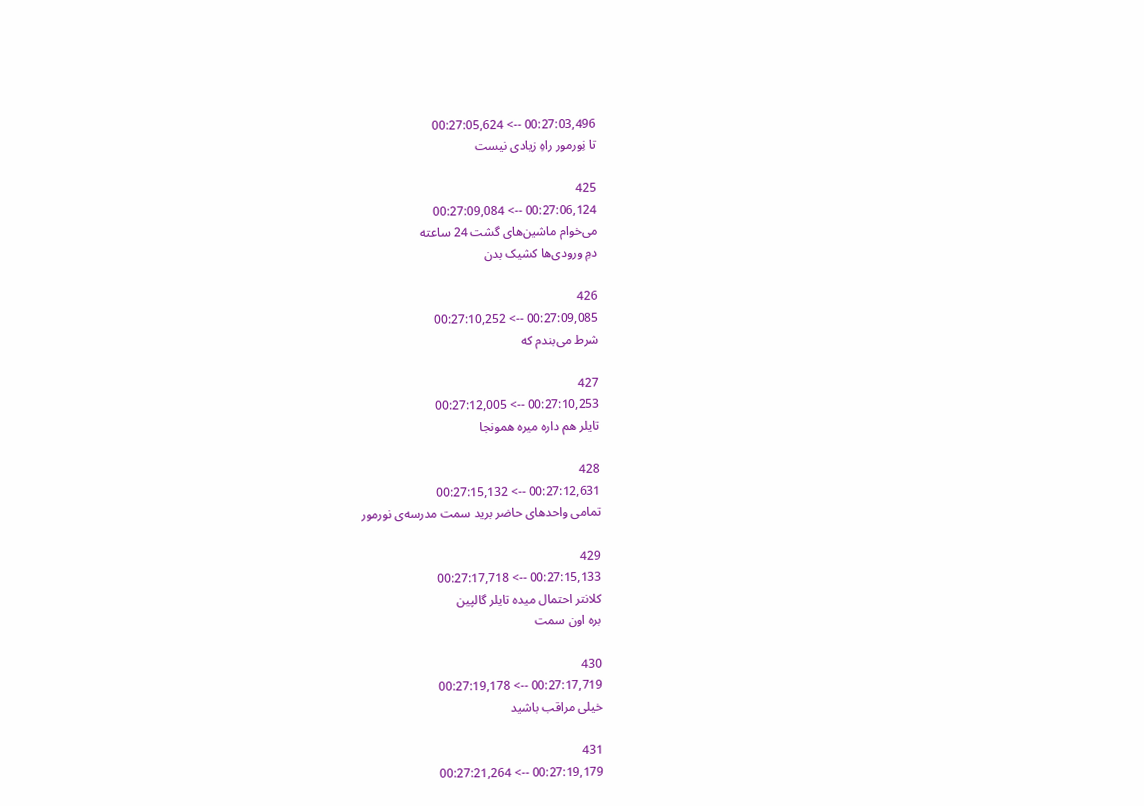00:27:03,496 --> 00:27:05,624
تا نِورمور راهِ زیادی نیست

425
00:27:06,124 --> 00:27:09,084
می‌خوام ماشین‌های گشت 24 ساعته
دمِ ورودی‌ها کشیک بدن

426
00:27:09,085 --> 00:27:10,252
شرط می‌بندم که

427
00:27:10,253 --> 00:27:12,005
تایلر هم داره میره همونجا

428
00:27:12,631 --> 00:27:15,132
تمامی واحدهای حاضر برید سمت مدرسه‌ی نورمور

429
00:27:15,133 --> 00:27:17,718
کلانتر احتمال میده تایلر گالپین
بره اون سمت

430
00:27:17,719 --> 00:27:19,178
خیلی مراقب باشید

431
00:27:19,179 --> 00:27:21,264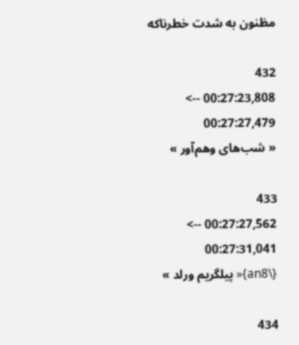مظنون به شدت خطرناکه

432
00:27:23,808 --> 00:27:27,479
« شب‌های وهم‌آور »

433
00:27:27,562 --> 00:27:31,041
{\an8}« پیلگریم ورلد »

434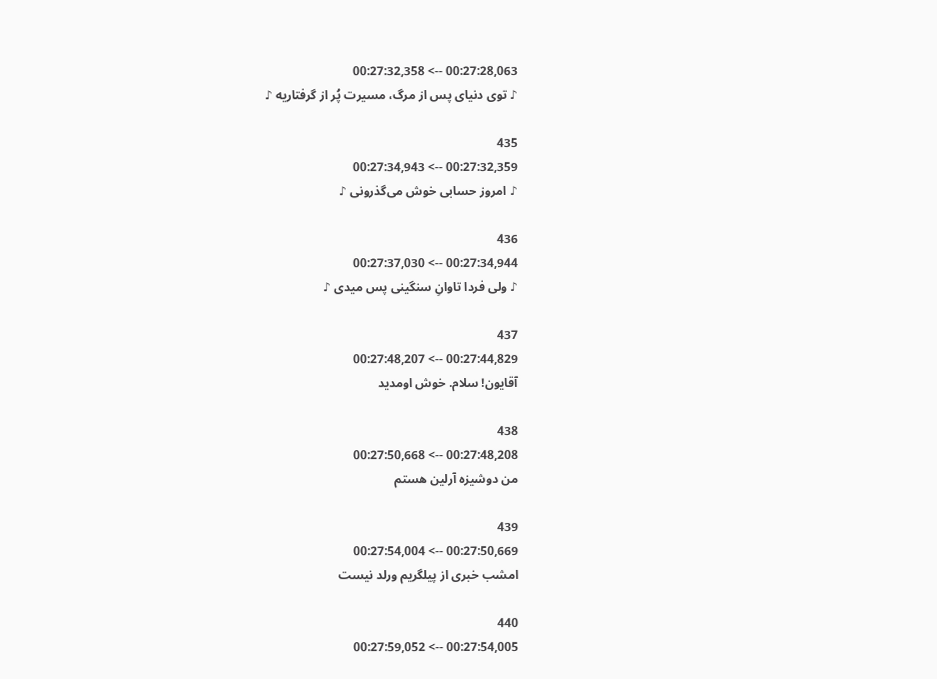00:27:28,063 --> 00:27:32,358
♪ توی دنیای پس از مرگ، مسیرت پُر از گرفتاریه ♪

435
00:27:32,359 --> 00:27:34,943
♪ امروز حسابی خوش می‌گذرونی ♪

436
00:27:34,944 --> 00:27:37,030
♪ ولی فردا تاوانِ سنگینی پس میدی ♪

437
00:27:44,829 --> 00:27:48,207
آقایون! سلام. خوش اومدید

438
00:27:48,208 --> 00:27:50,668
من دوشیزه آرلین هستم

439
00:27:50,669 --> 00:27:54,004
امشب خبری از پیلگریم ورلد نیست

440
00:27:54,005 --> 00:27:59,052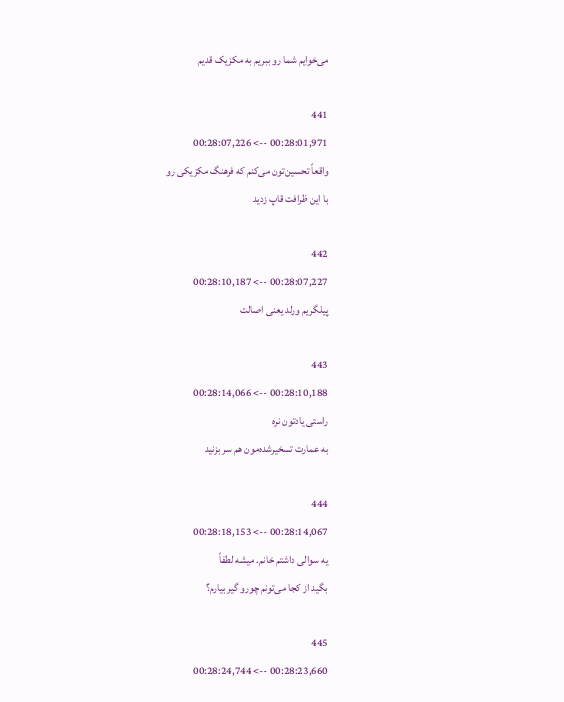می‌خوایم شما رو ببریم به مکزیک قدیم

441
00:28:01,971 --> 00:28:07,226
واقعاً تحسین‌تون می‌کنم که فرهنگ مکزیکی رو
با این ظرافت قاپ زدید

442
00:28:07,227 --> 00:28:10,187
پیلگریم ورلد یعنی اصالت

443
00:28:10,188 --> 00:28:14,066
راستی یادتون نره
به عمارت تسخیرشده‌مون هم سر بزنید

444
00:28:14,067 --> 00:28:18,153
یه سوالی داشتم خانم. میشه لطفاً
بگید از کجا می‌تونم چورو گیر بیارم؟

445
00:28:23,660 --> 00:28:24,744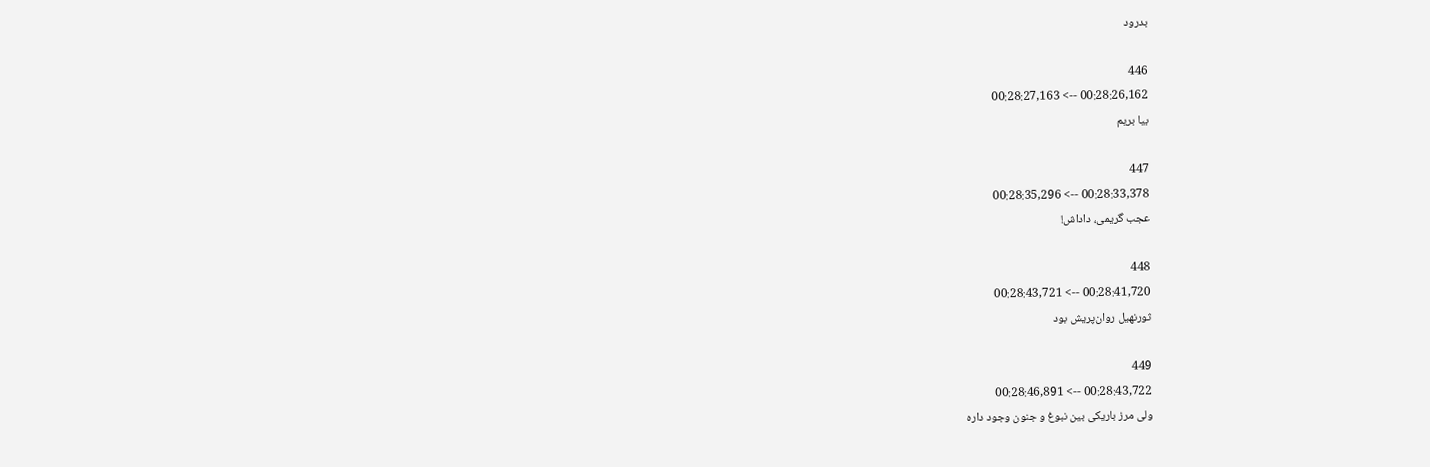بدرود

446
00:28:26,162 --> 00:28:27,163
بیا بریم

447
00:28:33,378 --> 00:28:35,296
عجب گریمی، داداش!

448
00:28:41,720 --> 00:28:43,721
ثورنهیل روان‌پریش بود

449
00:28:43,722 --> 00:28:46,891
ولی مرز باریکی بین نبوغ و جنون وجود داره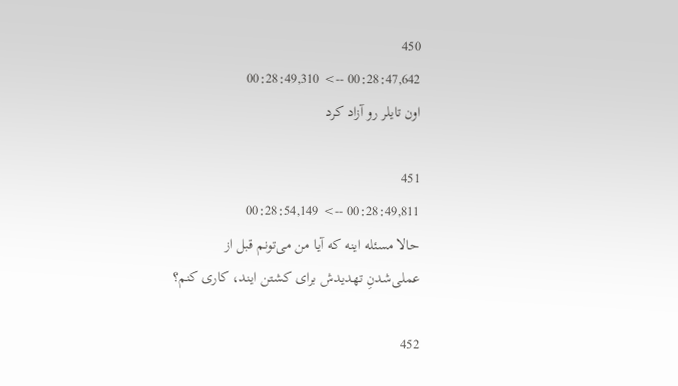450
00:28:47,642 --> 00:28:49,310
اون تایلر رو آزاد کرد

451
00:28:49,811 --> 00:28:54,149
حالا مسئله اینه که آیا من می‌تونم قبل از
عملی‌شدنِ تهدیدش برای کشتن ایند، کاری کنم؟

452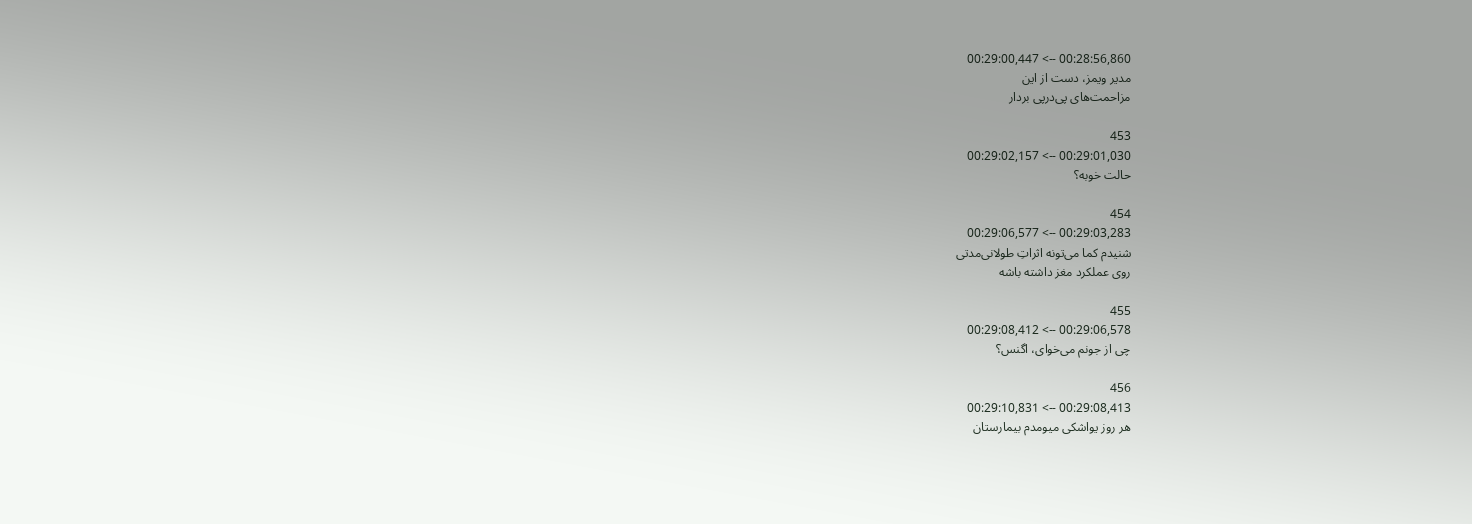00:28:56,860 --> 00:29:00,447
مدیر ویمز، دست از این
مزاحمت‌های پی‌درپی بردار

453
00:29:01,030 --> 00:29:02,157
حالت خوبه؟

454
00:29:03,283 --> 00:29:06,577
شنیدم کما می‌تونه اثراتِ طولانی‌مدتی
روی عملکرد مغز داشته باشه

455
00:29:06,578 --> 00:29:08,412
چی از جونم می‌خوای، اگنس؟

456
00:29:08,413 --> 00:29:10,831
هر روز یواشکی میومدم بیمارستان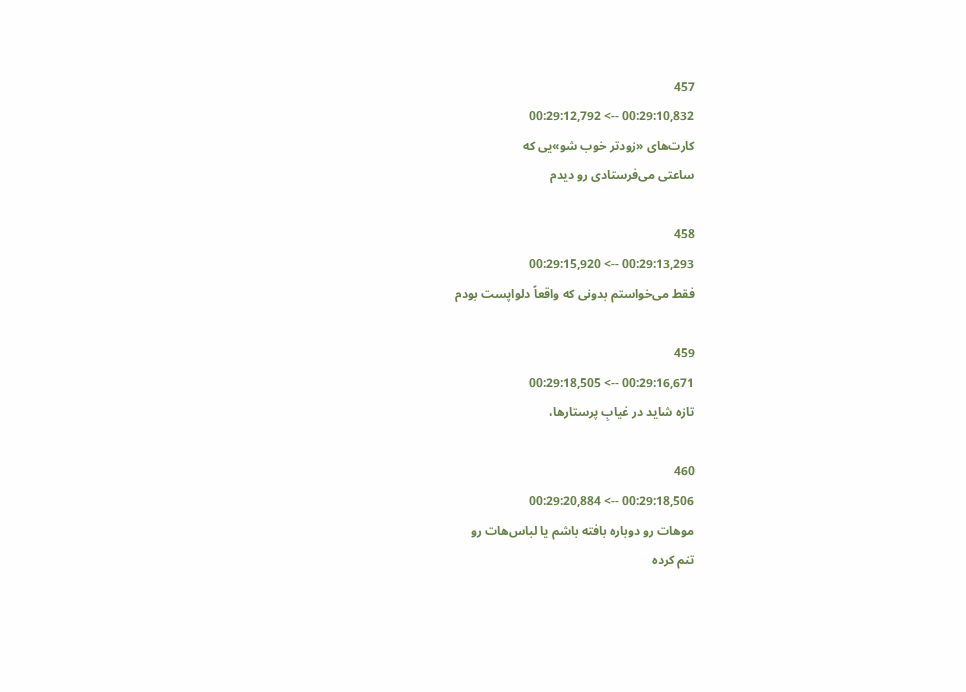457
00:29:10,832 --> 00:29:12,792
کارت‌های «زودتر خوب شو»یی که
ساعتی می‌فرستادی رو دیدم

458
00:29:13,293 --> 00:29:15,920
فقط می‌خواستم بدونی که واقعاً دلواپست بودم

459
00:29:16,671 --> 00:29:18,505
تازه شاید در غیابِ پرستارها،

460
00:29:18,506 --> 00:29:20,884
موهات رو دوباره بافته باشم یا لباس‌هات رو
تنم کرده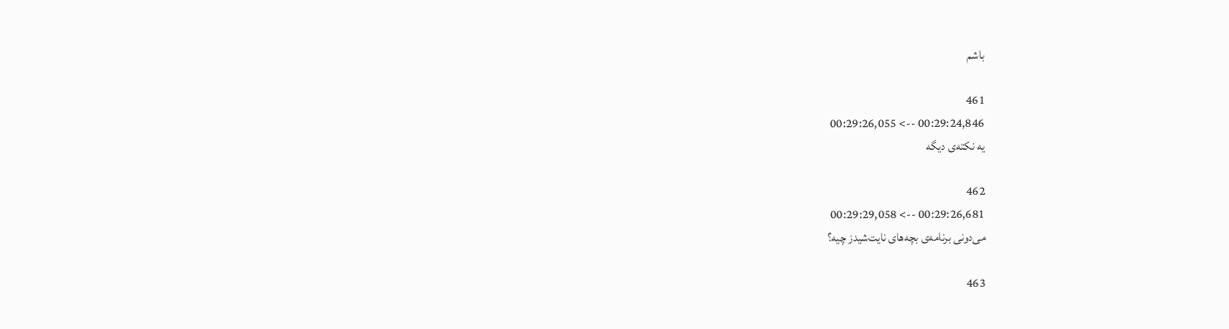باشم

461
00:29:24,846 --> 00:29:26,055
یه نکته‌ی دیگه

462
00:29:26,681 --> 00:29:29,058
می‌دونی برنامه‌ی بچه‌های نایت‌شیدز چیه؟

463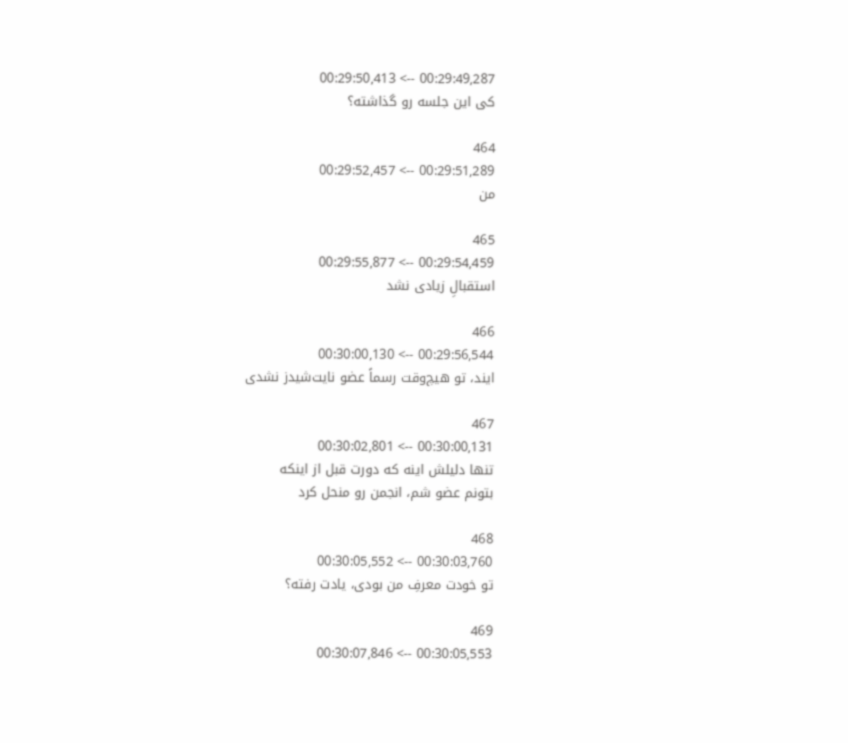00:29:49,287 --> 00:29:50,413
کی این جلسه رو گذاشته؟

464
00:29:51,289 --> 00:29:52,457
من

465
00:29:54,459 --> 00:29:55,877
استقبالِ زیادی نشد

466
00:29:56,544 --> 00:30:00,130
ایند، تو هیچ‌وقت رسماً عضو نایت‌شیدز نشدی

467
00:30:00,131 --> 00:30:02,801
تنها دلیلش اینه که دورت قبل از اینکه
بتونم عضو شم، انجمن رو منحل کرد

468
00:30:03,760 --> 00:30:05,552
تو خودت معرفِ من بودی، یادت رفته؟

469
00:30:05,553 --> 00:30:07,846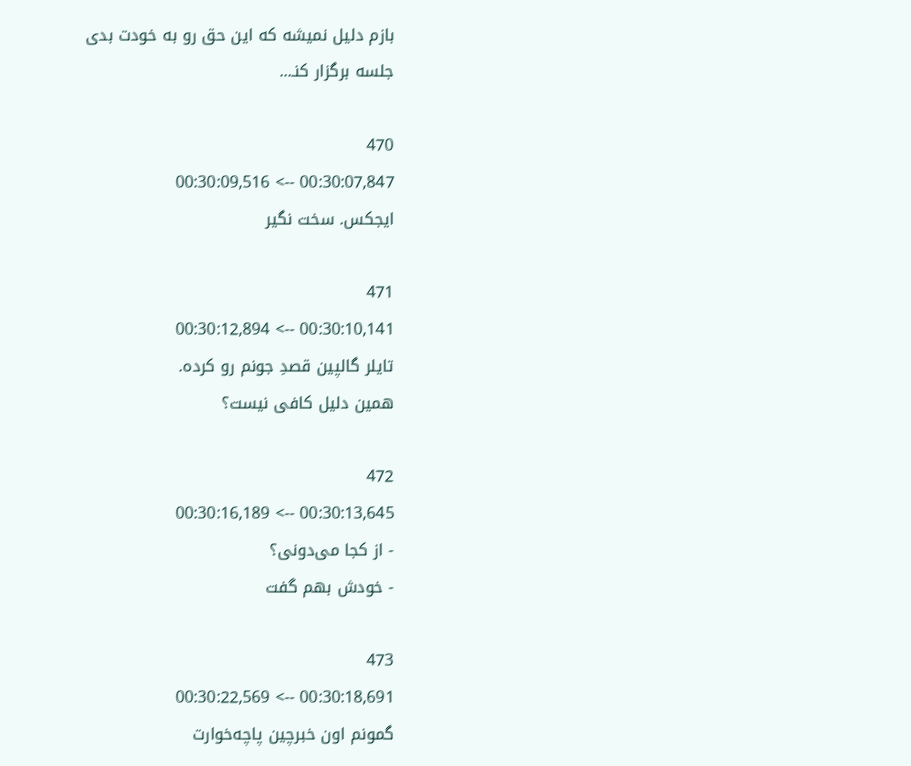بازم دلیل نمیشه که این حق رو به خودت بدی
جلسه برگزار کنـ...

470
00:30:07,847 --> 00:30:09,516
ایجکس. سخت نگیر

471
00:30:10,141 --> 00:30:12,894
تایلر گالپین قصدِ جونم رو کرده.
همین دلیل کافی نیست؟

472
00:30:13,645 --> 00:30:16,189
- از کجا می‌دونی؟
- خودش بهم گفت

473
00:30:18,691 --> 00:30:22,569
گمونم اون خبرچین پاچه‌خوارت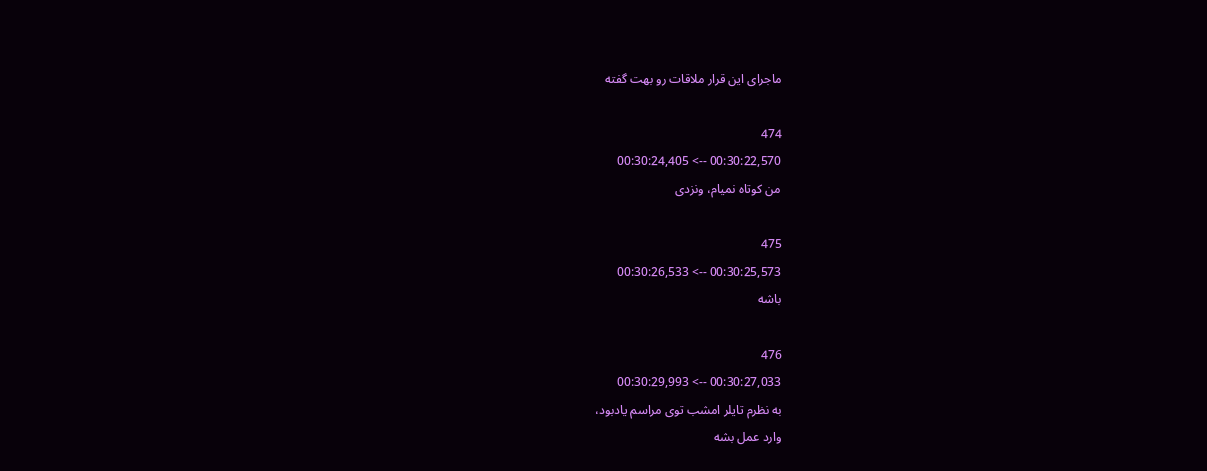ماجرای این قرار ملاقات رو بهت گفته

474
00:30:22,570 --> 00:30:24,405
من کوتاه نمیام، ونزدی

475
00:30:25,573 --> 00:30:26,533
باشه

476
00:30:27,033 --> 00:30:29,993
به نظرم تایلر امشب توی مراسم یادبود،
وارد عمل بشه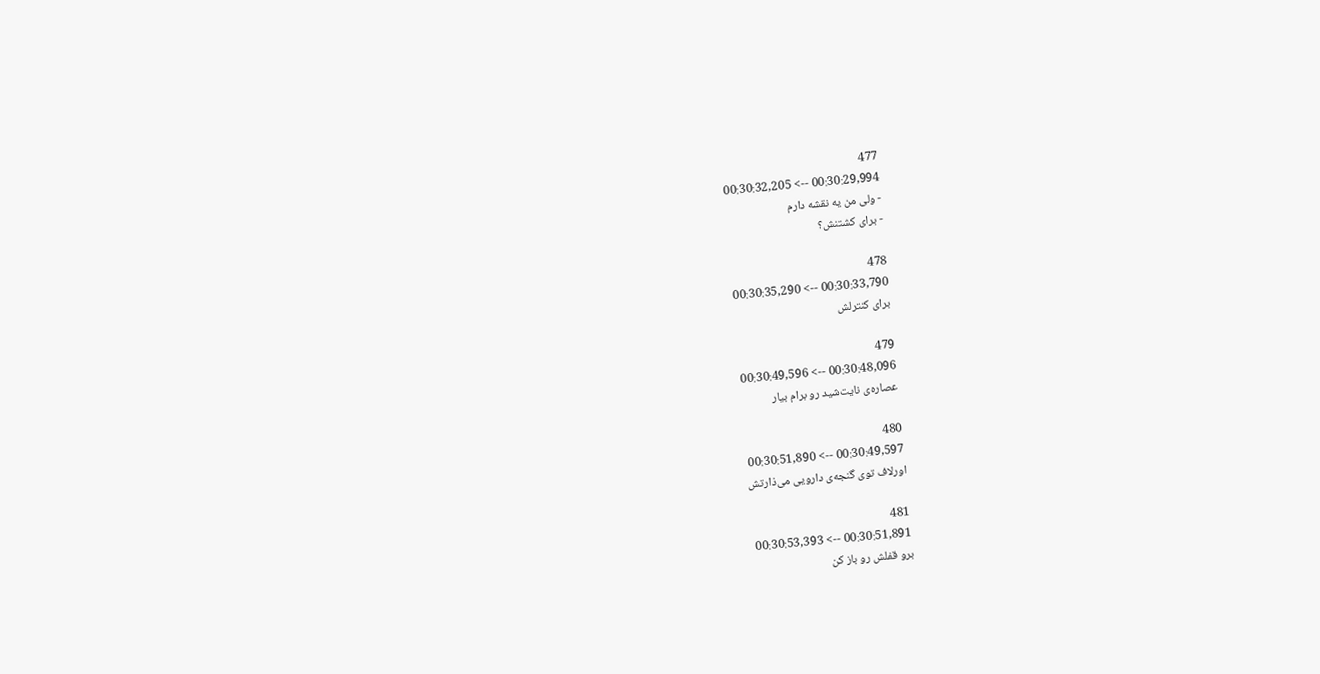477
00:30:29,994 --> 00:30:32,205
- ولی من یه نقشه دارم
- برای کشتنش؟

478
00:30:33,790 --> 00:30:35,290
برای کنترلش

479
00:30:48,096 --> 00:30:49,596
عصاره‌ی نایت‌شید رو برام بیار

480
00:30:49,597 --> 00:30:51,890
اورلاف توی گنجه‌ی دارویی می‌ذارتش

481
00:30:51,891 --> 00:30:53,393
برو قفلش رو باز کن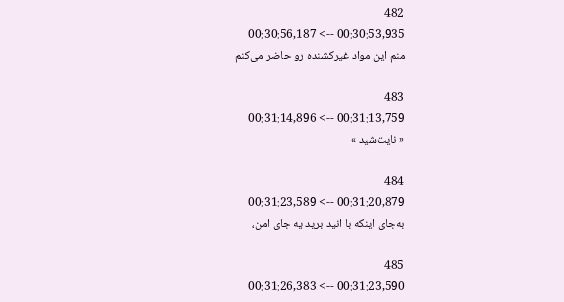482
00:30:53,935 --> 00:30:56,187
منم این مواد غیرکشنده رو حاضر می‌کنم

483
00:31:13,759 --> 00:31:14,896
« نایت‌شید »

484
00:31:20,879 --> 00:31:23,589
به‌جای اینکه با انید برید یه جای امن،

485
00:31:23,590 --> 00:31:26,383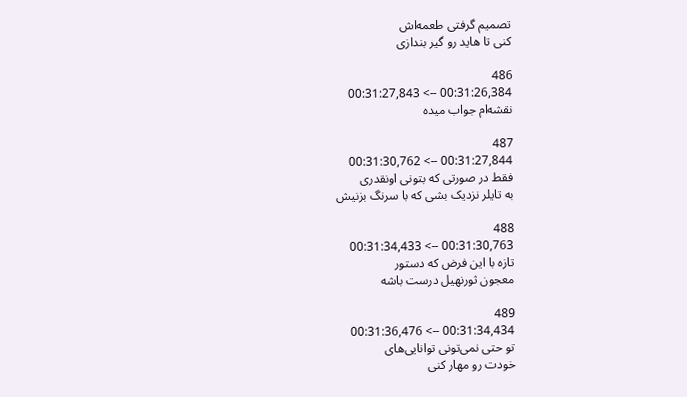تصمیم گرفتی طعمه‌اش
کنی تا هاید رو گیر بندازی

486
00:31:26,384 --> 00:31:27,843
نقشه‌ام جواب میده

487
00:31:27,844 --> 00:31:30,762
فقط در صورتی که بتونی اونقدری
به تایلر نزدیک بشی که با سرنگ بزنیش

488
00:31:30,763 --> 00:31:34,433
تازه با این فرض که دستور
معجون ثورنهیل درست باشه

489
00:31:34,434 --> 00:31:36,476
تو حتی نمی‌تونی توانایی‌های
خودت رو مهار کنی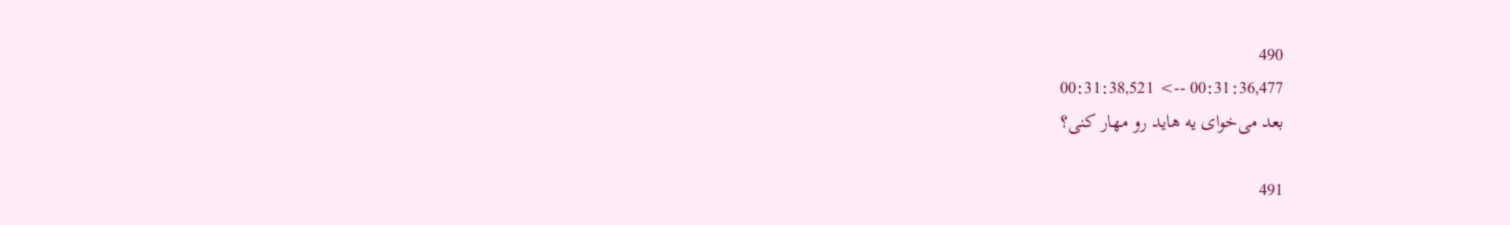490
00:31:36,477 --> 00:31:38,521
بعد می‌خوای یه هاید رو مهار کنی؟

491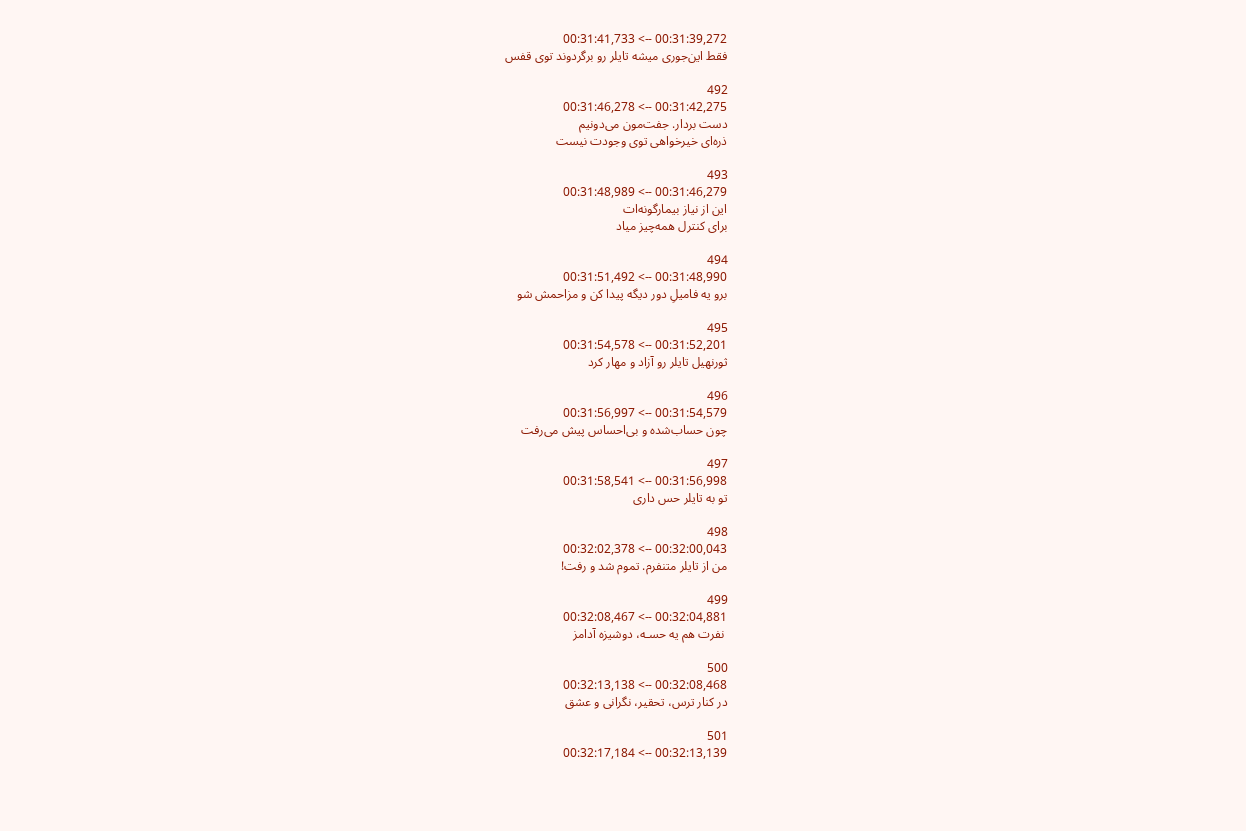00:31:39,272 --> 00:31:41,733
فقط این‌جوری میشه تایلر رو برگردوند توی قفس

492
00:31:42,275 --> 00:31:46,278
دست بردار. جفت‌مون می‌دونیم
ذره‌ای خیرخواهی توی وجودت نیست

493
00:31:46,279 --> 00:31:48,989
این از نیاز بیمارگونه‌ات
برای کنترل همه‌چیز میاد

494
00:31:48,990 --> 00:31:51,492
برو یه فامیلِ دور دیگه پیدا کن و مزاحمش شو

495
00:31:52,201 --> 00:31:54,578
ثورنهیل تایلر رو آزاد و مهار کرد

496
00:31:54,579 --> 00:31:56,997
چون حساب‌شده و بی‌احساس پیش می‌رفت

497
00:31:56,998 --> 00:31:58,541
تو به تایلر حس داری

498
00:32:00,043 --> 00:32:02,378
من از تایلر متنفرم. تموم شد و رفت!

499
00:32:04,881 --> 00:32:08,467
 نفرت هم یه حسـه، دوشیزه آدامز

500
00:32:08,468 --> 00:32:13,138
در کنار ترس، تحقیر، نگرانی و عشق

501
00:32:13,139 --> 00:32:17,184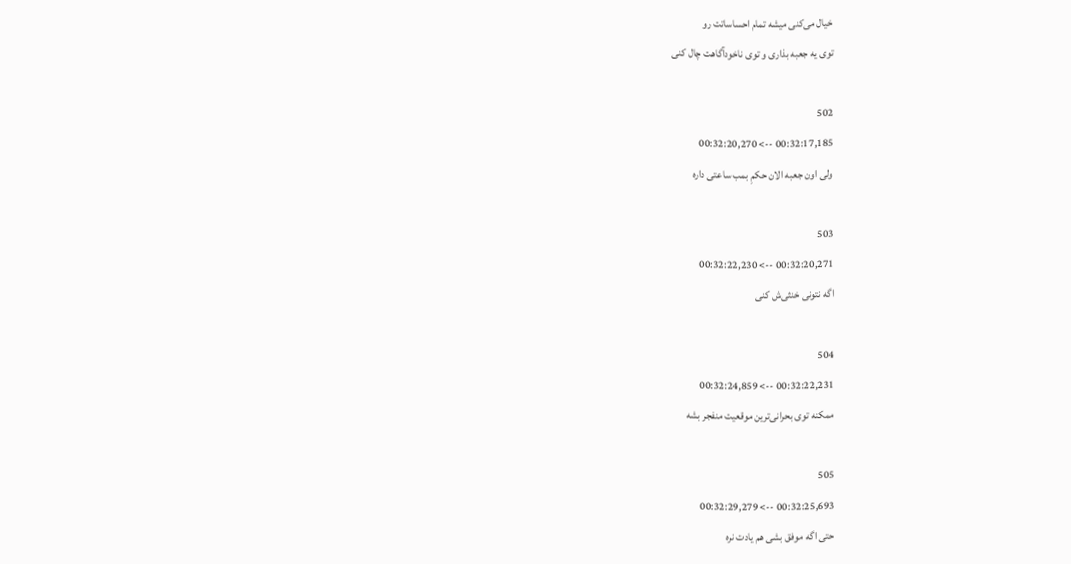خیال می‌کنی میشه تمام احساساتت رو
توی یه جعبه بذاری و توی ناخودآگاهت چال کنی

502
00:32:17,185 --> 00:32:20,270
ولی اون جعبه الان حکمِ بمب ساعتی داره

503
00:32:20,271 --> 00:32:22,230
اگه نتونی خنثی‌ش کنی

504
00:32:22,231 --> 00:32:24,859
ممکنه توی بحرانی‌ترین موقعیت منفجر بشه

505
00:32:25,693 --> 00:32:29,279
حتی اگه موفق بشی هم یادت نره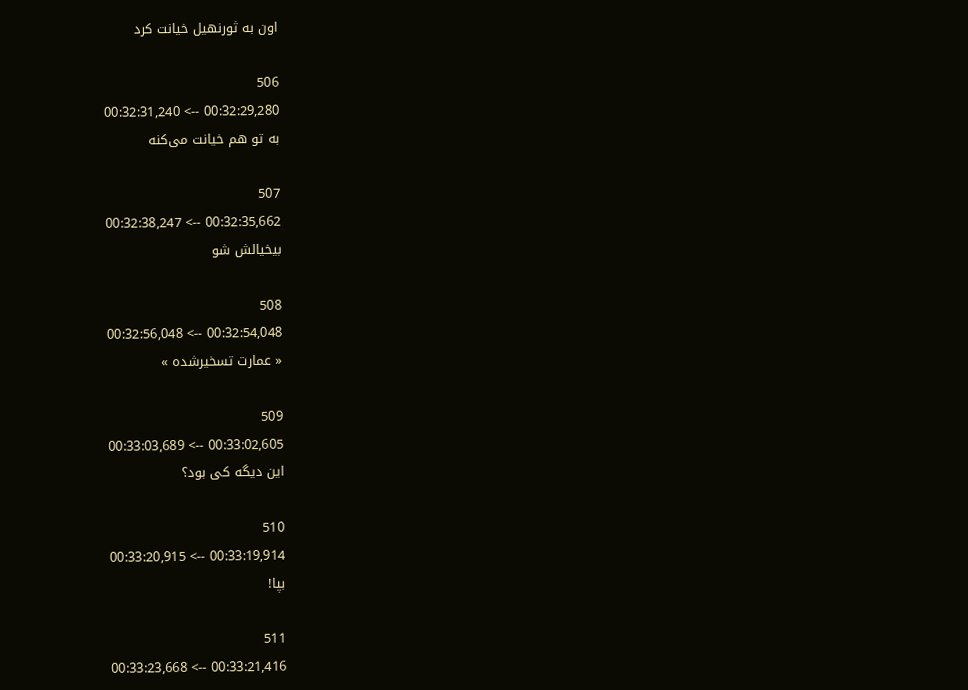اون به ثورنهیل خیانت کرد

506
00:32:29,280 --> 00:32:31,240
به تو هم خیانت می‌کنه

507
00:32:35,662 --> 00:32:38,247
بیخیالش شو

508
00:32:54,048 --> 00:32:56,048
« عمارت تسخیرشده »

509
00:33:02,605 --> 00:33:03,689
این دیگه کی بود؟

510
00:33:19,914 --> 00:33:20,915
بپا!

511
00:33:21,416 --> 00:33:23,668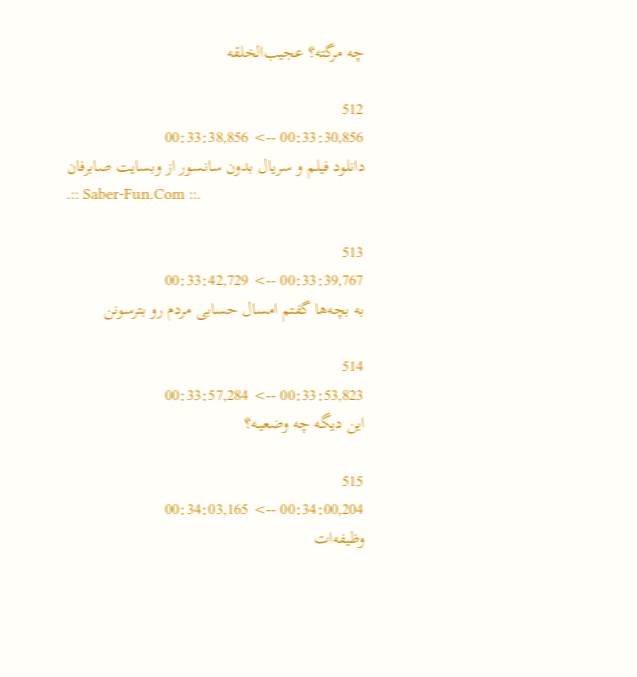چه مرگته؟ عجیب‌الخلقه

512
00:33:30,856 --> 00:33:38,856
دانلود فیلم و سریال بدون سانسور از وبسایت صابرفان
.:: Saber-Fun.Com ::.

513
00:33:39,767 --> 00:33:42,729
به بچه‌ها گفتم امسال حسابی مردم رو بترسونن

514
00:33:53,823 --> 00:33:57,284
این دیگه چه وضعیـه؟

515
00:34:00,204 --> 00:34:03,165
وظیفه‌ات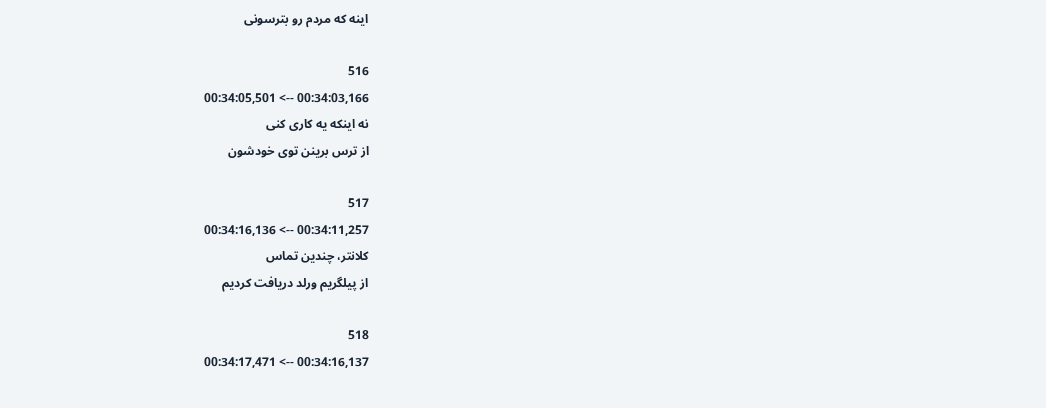اینه که مردم رو بترسونی

516
00:34:03,166 --> 00:34:05,501
نه اینکه یه کاری کنی
از ترس برینن توی خودشون

517
00:34:11,257 --> 00:34:16,136
کلانتر، چندین تماس
از پیلگریم ورلد دریافت کردیم

518
00:34:16,137 --> 00:34:17,471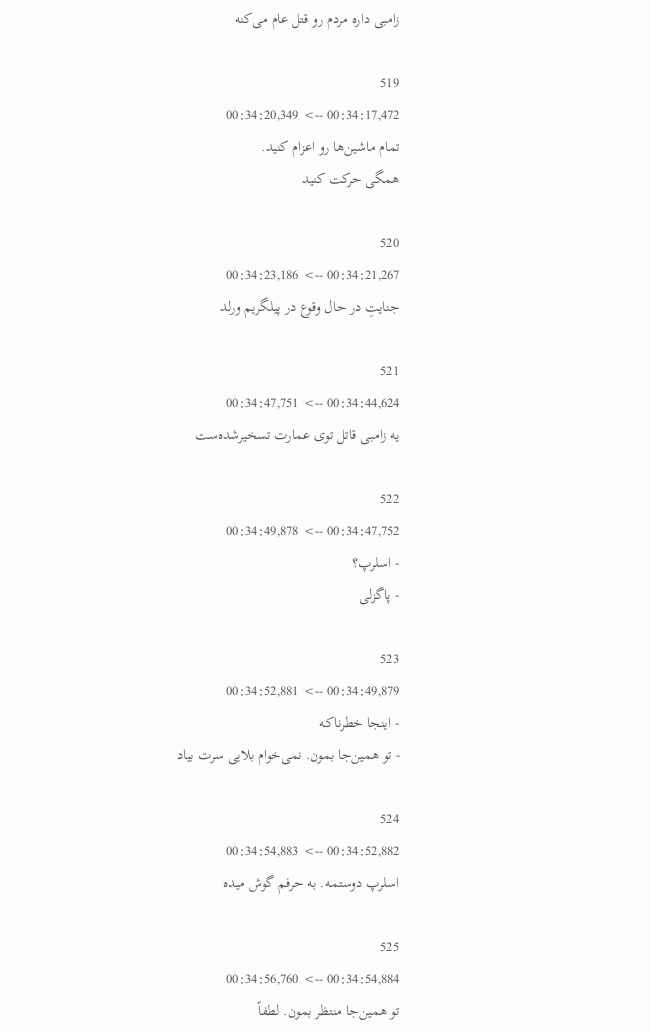زامبی داره مردم رو قتل عام می‌کنه

519
00:34:17,472 --> 00:34:20,349
تمام ماشین‌ها رو اعزام کنید.
همگی حرکت کنید

520
00:34:21,267 --> 00:34:23,186
جنایتِ در حال وقوع در پیلگریم ورلد

521
00:34:44,624 --> 00:34:47,751
یه زامبی قاتل توی عمارت تسخیرشده‌ست

522
00:34:47,752 --> 00:34:49,878
- اسلرپ؟
- پاگزلی

523
00:34:49,879 --> 00:34:52,881
- اینجا خطرناکـه
- تو همین‌جا بمون. نمی‌خوام بلایی سرت بیاد

524
00:34:52,882 --> 00:34:54,883
اسلرپ دوستمـه. به حرفم گوش میده

525
00:34:54,884 --> 00:34:56,760
تو همین‌جا منتظر بمون. لطفاً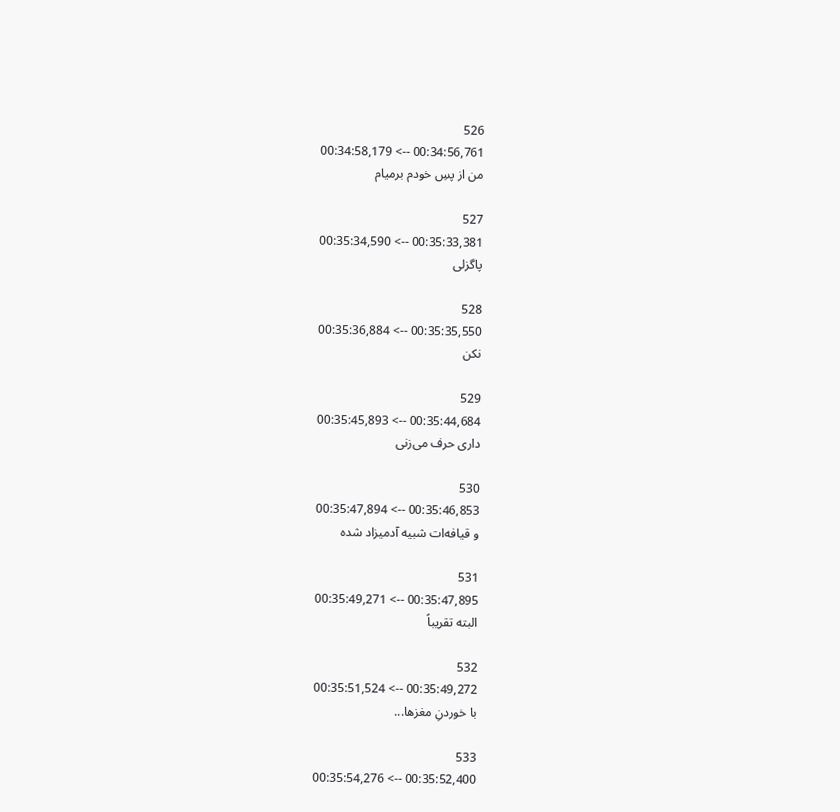526
00:34:56,761 --> 00:34:58,179
من از پسِ خودم برمیام

527
00:35:33,381 --> 00:35:34,590
پاگزلی

528
00:35:35,550 --> 00:35:36,884
نکن

529
00:35:44,684 --> 00:35:45,893
داری حرف می‌زنی

530
00:35:46,853 --> 00:35:47,894
و قیافه‌ات شبیه آدمیزاد شده

531
00:35:47,895 --> 00:35:49,271
البته تقریباً

532
00:35:49,272 --> 00:35:51,524
با خوردنِ مغزها...

533
00:35:52,400 --> 00:35:54,276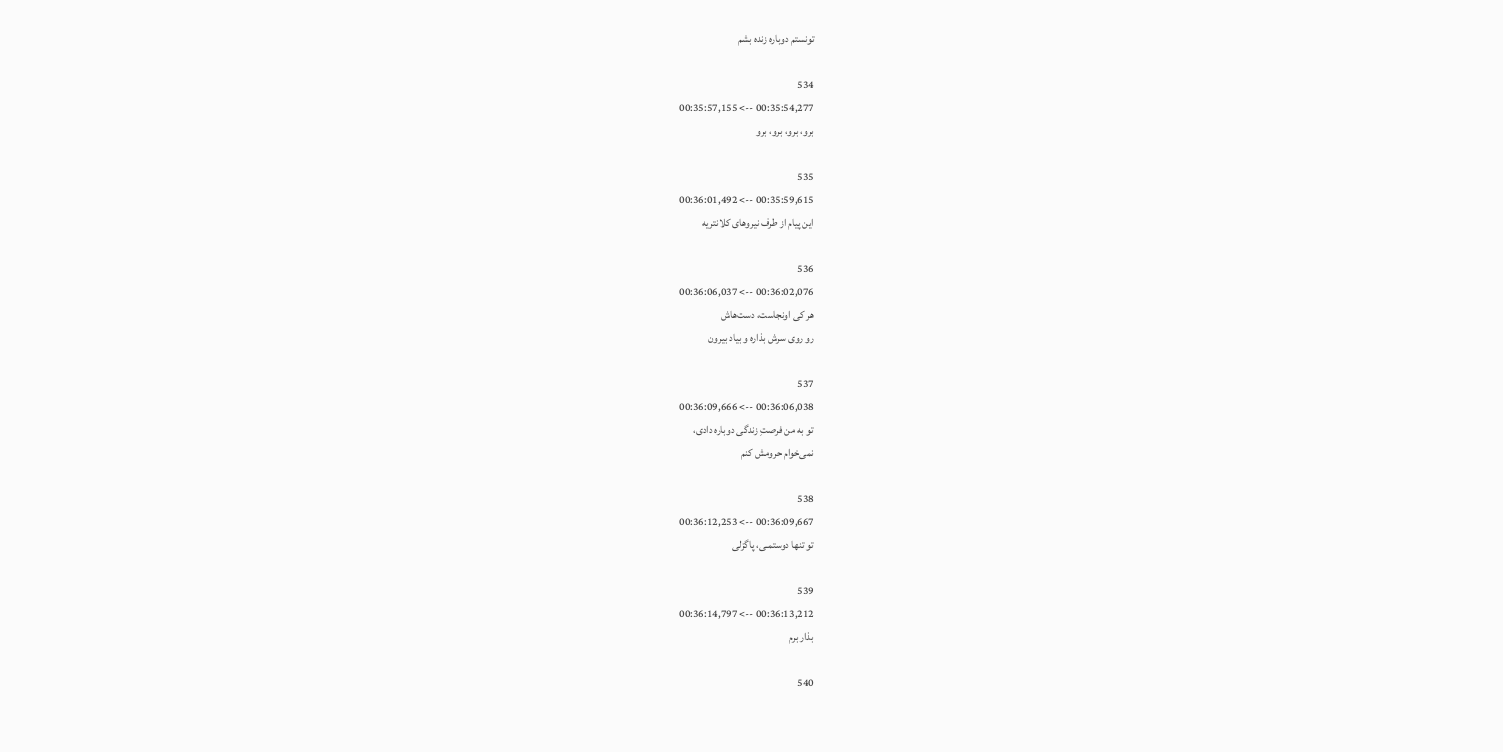تونستم دوباره زنده بشم

534
00:35:54,277 --> 00:35:57,155
برو، برو، برو، برو

535
00:35:59,615 --> 00:36:01,492
این پیام از طرف نیروهای کلانتریه

536
00:36:02,076 --> 00:36:06,037
هر کی اونجاست، دست‌هاش
رو روی سرش بذاره و بیاد بیرون

537
00:36:06,038 --> 00:36:09,666
تو به من فرصتِ زندگی دوباره دادی،
نمی‌خوام حرومش کنم

538
00:36:09,667 --> 00:36:12,253
تو تنها دوستمـی، پاگزلی

539
00:36:13,212 --> 00:36:14,797
بذار برم

540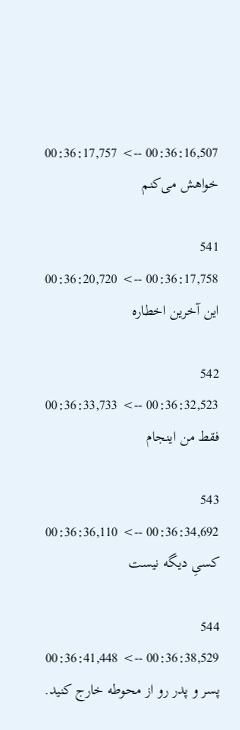00:36:16,507 --> 00:36:17,757
خواهش می‌کنم

541
00:36:17,758 --> 00:36:20,720
این آخرین اخطاره

542
00:36:32,523 --> 00:36:33,733
فقط من اینجام

543
00:36:34,692 --> 00:36:36,110
کسیِ دیگه نیست

544
00:36:38,529 --> 00:36:41,448
پسر و پدر رو از محوطه خارج کنید.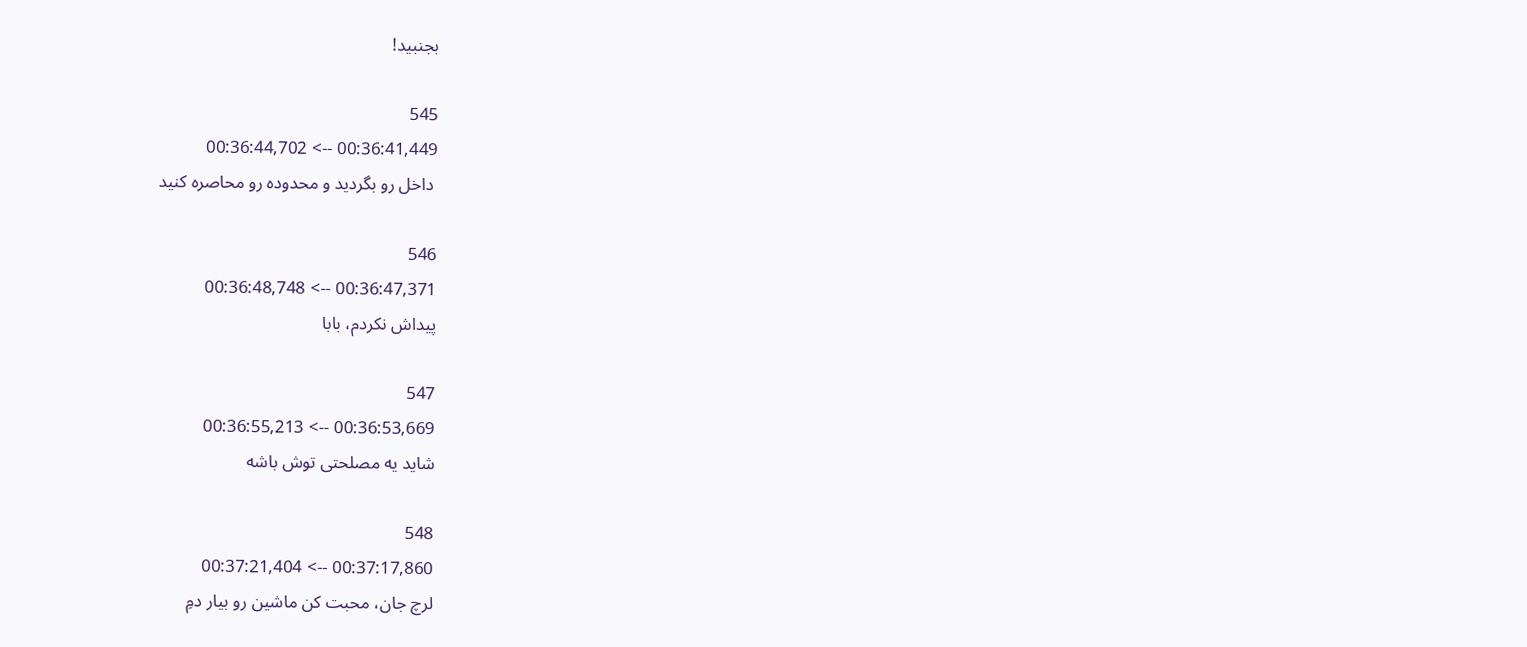بجنبید!

545
00:36:41,449 --> 00:36:44,702
 داخل رو بگردید و محدوده رو محاصره کنید

546
00:36:47,371 --> 00:36:48,748
پیداش نکردم، بابا

547
00:36:53,669 --> 00:36:55,213
شاید یه مصلحتی توش باشه

548
00:37:17,860 --> 00:37:21,404
لرچ جان، محبت کن ماشین رو بیار دمِ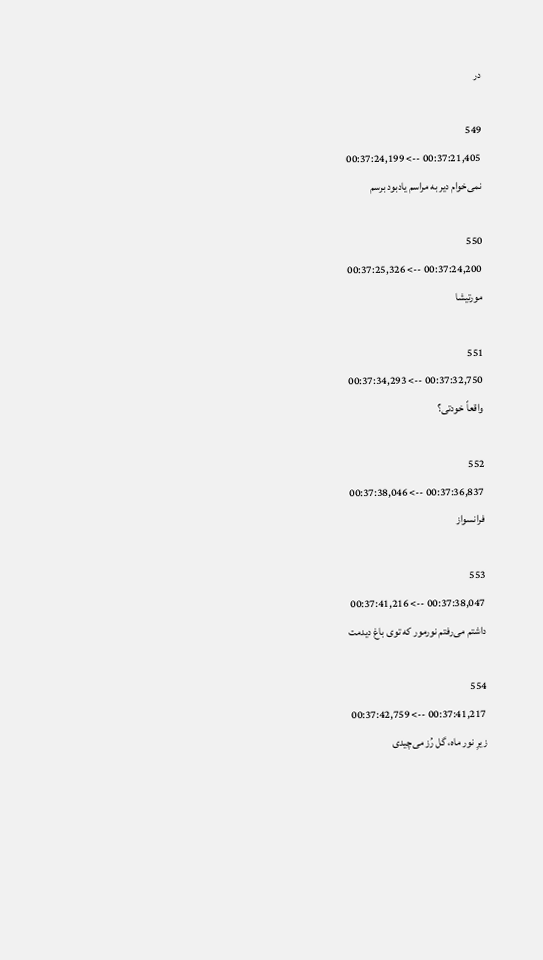در

549
00:37:21,405 --> 00:37:24,199
نمی‌خوام دیر به مراسم یادبود برسم

550
00:37:24,200 --> 00:37:25,326
مورتیشا

551
00:37:32,750 --> 00:37:34,293
واقعاً خودتی؟

552
00:37:36,837 --> 00:37:38,046
فرانسواز

553
00:37:38,047 --> 00:37:41,216
داشتم می‌رفتم نورمور که توی باغ دیدمت

554
00:37:41,217 --> 00:37:42,759
زیرِ نور ماه، گل رُز می‌چیدی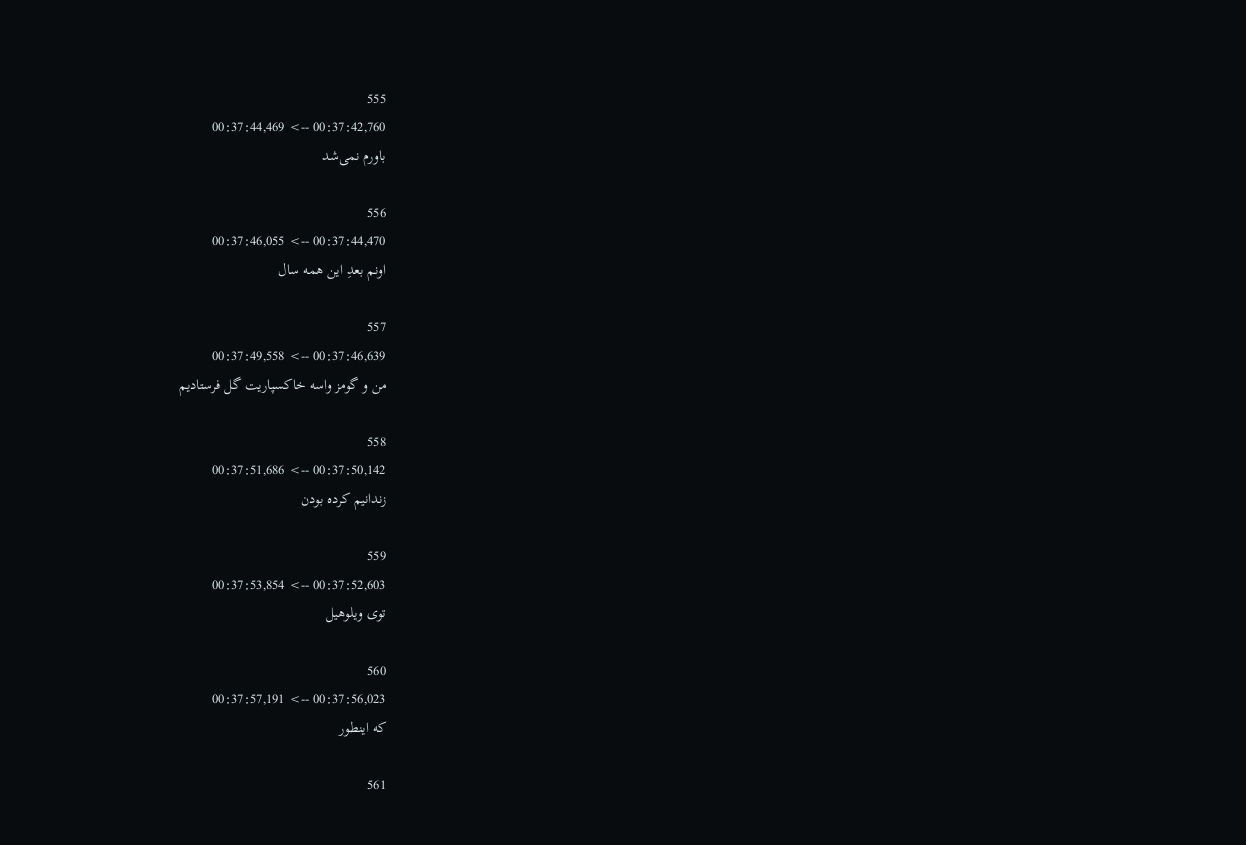555
00:37:42,760 --> 00:37:44,469
باورم نمی‌شد

556
00:37:44,470 --> 00:37:46,055
اونم بعدِ این همه سال

557
00:37:46,639 --> 00:37:49,558
من و گومز واسه خاکسپاریت گل فرستادیم

558
00:37:50,142 --> 00:37:51,686
زندانیم کرده بودن

559
00:37:52,603 --> 00:37:53,854
توی ویلوهیل

560
00:37:56,023 --> 00:37:57,191
که اینطور

561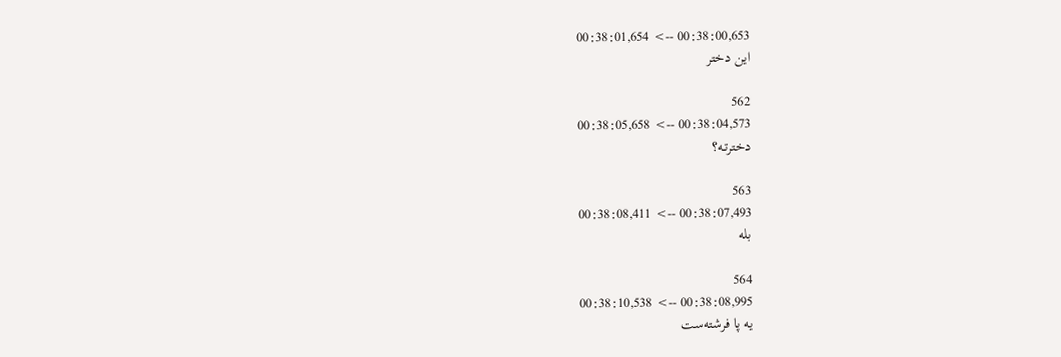00:38:00,653 --> 00:38:01,654
این دختر

562
00:38:04,573 --> 00:38:05,658
دخترتـه؟

563
00:38:07,493 --> 00:38:08,411
بله

564
00:38:08,995 --> 00:38:10,538
یه پا فرشته‌ست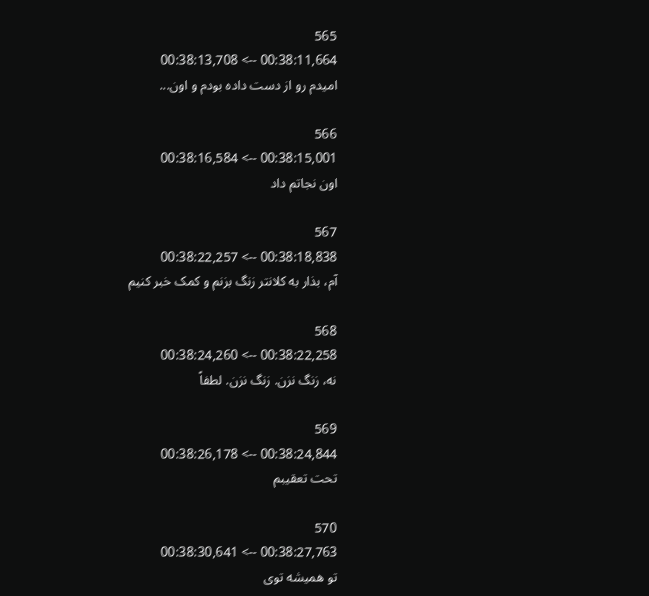565
00:38:11,664 --> 00:38:13,708
امیدم رو از دست داده بودم و اون...

566
00:38:15,001 --> 00:38:16,584
اون نجاتم داد

567
00:38:18,838 --> 00:38:22,257
آم، بذار به کلانتر زنگ بزنم و کمک خبر کنیم

568
00:38:22,258 --> 00:38:24,260
نه، زنگ نزن. زنگ نزن. لطفاً

569
00:38:24,844 --> 00:38:26,178
تحت تعقیبم

570
00:38:27,763 --> 00:38:30,641
تو همیشه توی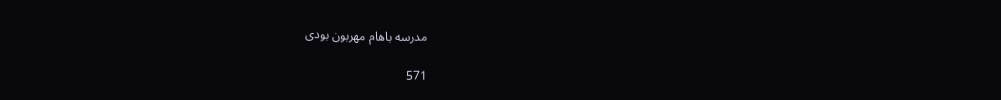مدرسه باهام مهربون بودی

571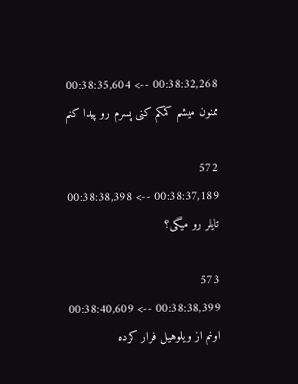00:38:32,268 --> 00:38:35,604
ممنون میشم کمکم کنی پسرم رو پیدا کنم

572
00:38:37,189 --> 00:38:38,398
تایلر رو میگی؟

573
00:38:38,399 --> 00:38:40,609
اونم از ویلوهیل فرار کرده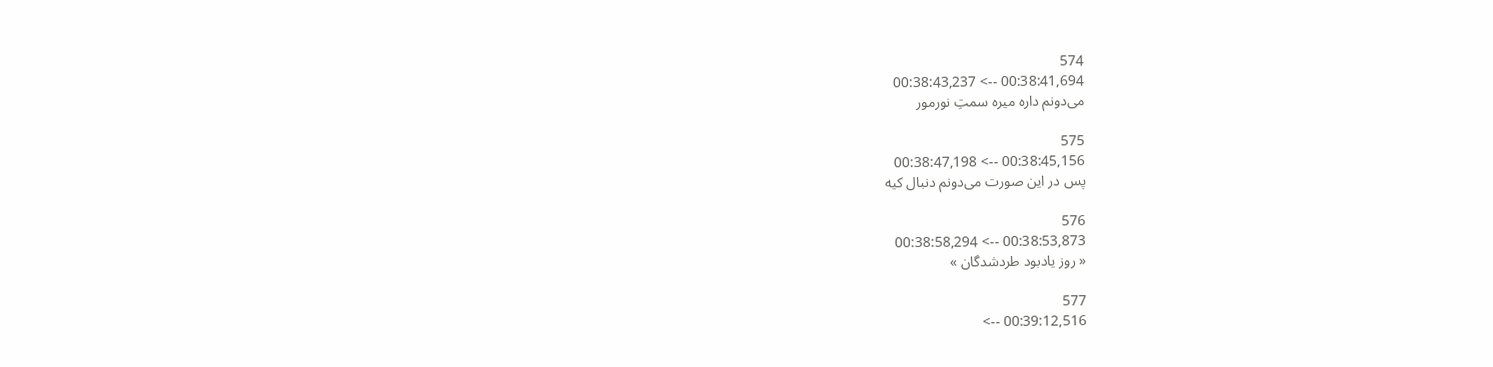574
00:38:41,694 --> 00:38:43,237
می‌دونم داره میره سمتِ نورمور

575
00:38:45,156 --> 00:38:47,198
پس در این صورت می‌دونم دنبال کیه

576
00:38:53,873 --> 00:38:58,294
« روز یادبود طردشدگان »

577
00:39:12,516 -->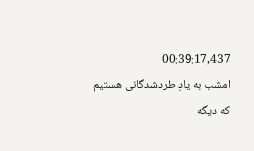00:39:17,437
امشب به یادِ طردشدگانی هستیم
که دیگه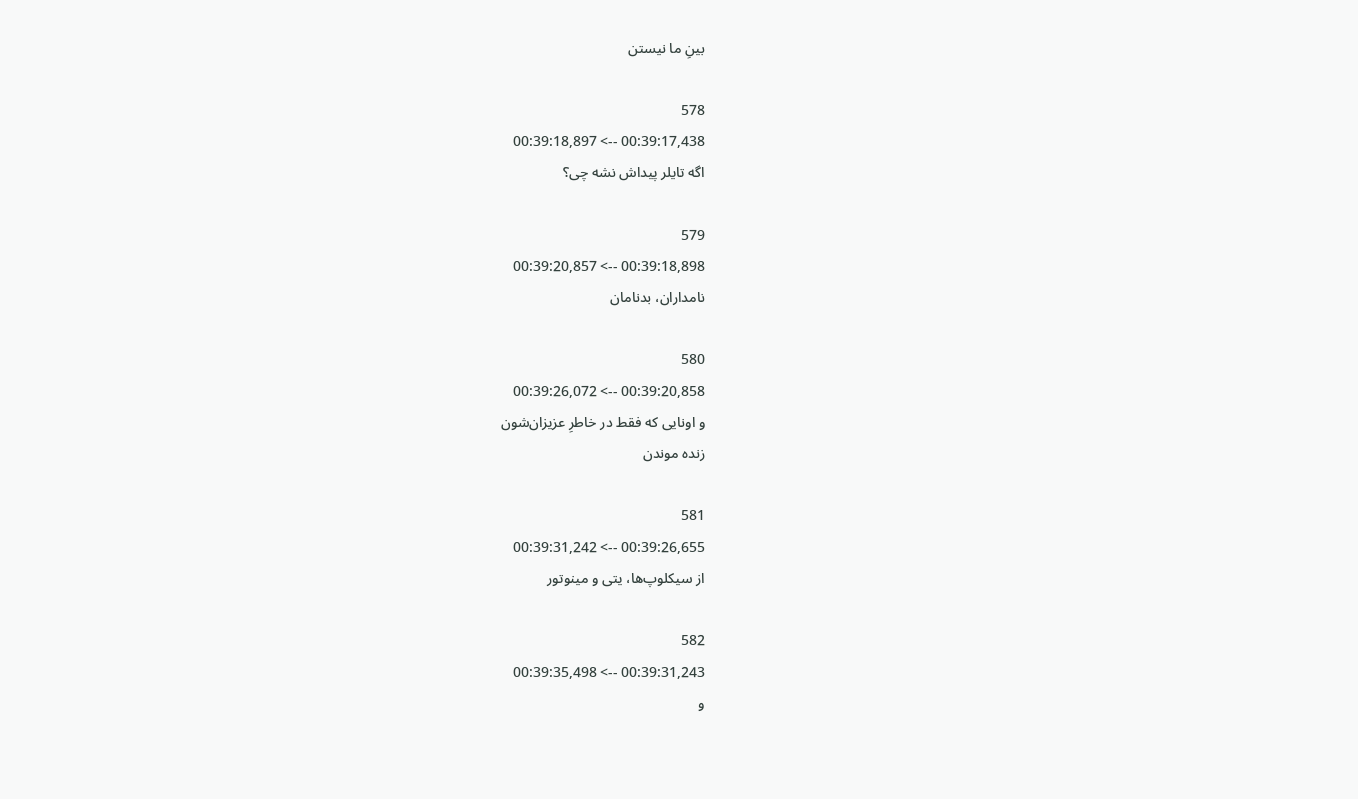بینِ ما نیستن

578
00:39:17,438 --> 00:39:18,897
اگه تایلر پیداش نشه چی؟

579
00:39:18,898 --> 00:39:20,857
نامداران، بدنامان

580
00:39:20,858 --> 00:39:26,072
و اونایی که فقط در خاطرِ عزیزان‌شون
زنده موندن

581
00:39:26,655 --> 00:39:31,242
از سیکلوپ‌ها، یتی و مینوتور

582
00:39:31,243 --> 00:39:35,498
و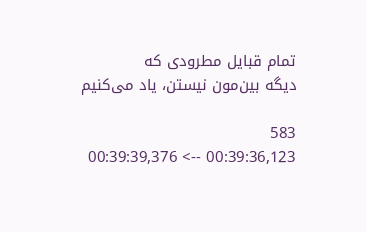تمام قبایل مطرودی که
دیگه بین‌مون نیستن، یاد می‌کنیم

583
00:39:36,123 --> 00:39:39,376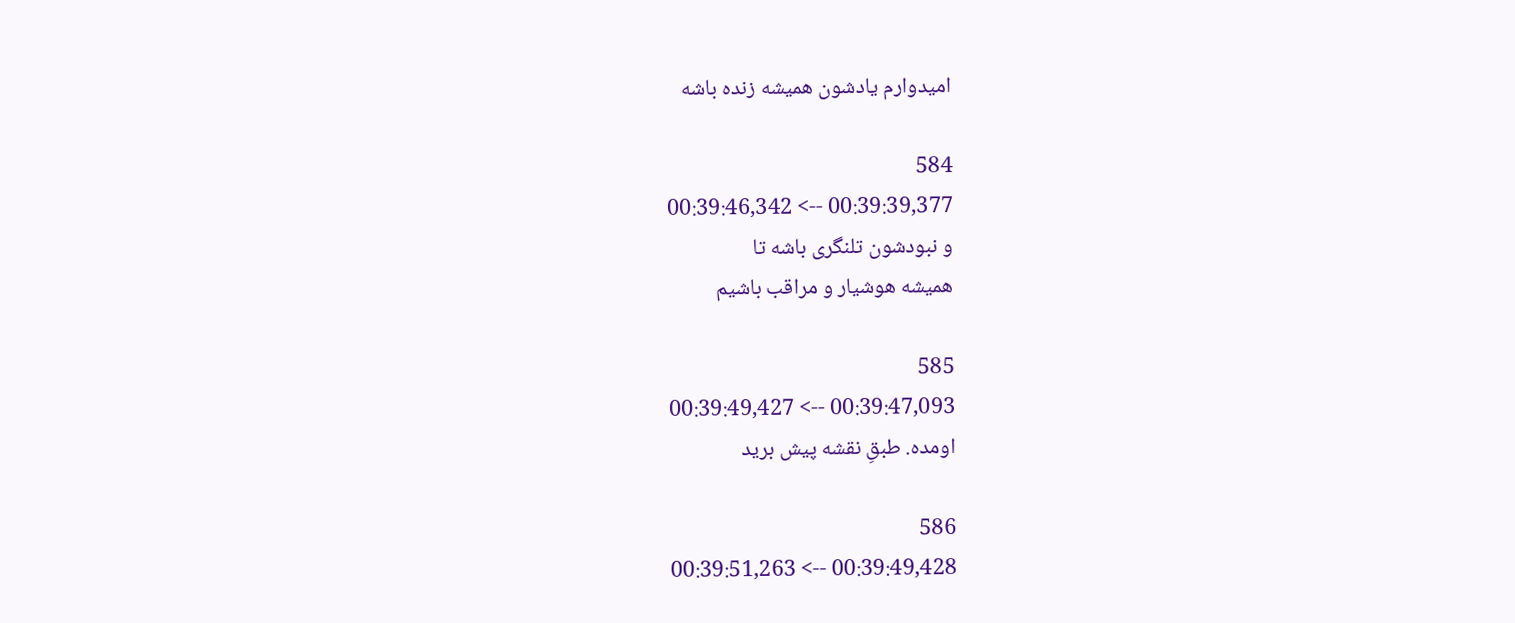امیدوارم یادشون همیشه زنده باشه

584
00:39:39,377 --> 00:39:46,342
و نبودشون تلنگری باشه تا
همیشه هوشیار و مراقب باشیم

585
00:39:47,093 --> 00:39:49,427
اومده. طبقِ نقشه پیش برید

586
00:39:49,428 --> 00:39:51,263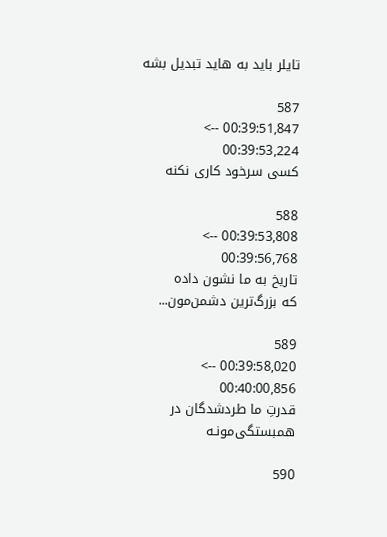تایلر باید به هاید تبدیل بشه

587
00:39:51,847 --> 00:39:53,224
کسی سرخود کاری نکنه

588
00:39:53,808 --> 00:39:56,768
تاریخ به ما نشون داده
که بزرگ‌ترین دشمن‌مون...

589
00:39:58,020 --> 00:40:00,856
قدرتِ ما طردشدگان در همبستگی‌مونـه

590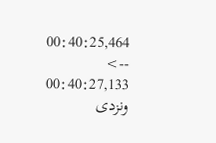00:40:25,464 --> 00:40:27,133
ونزدی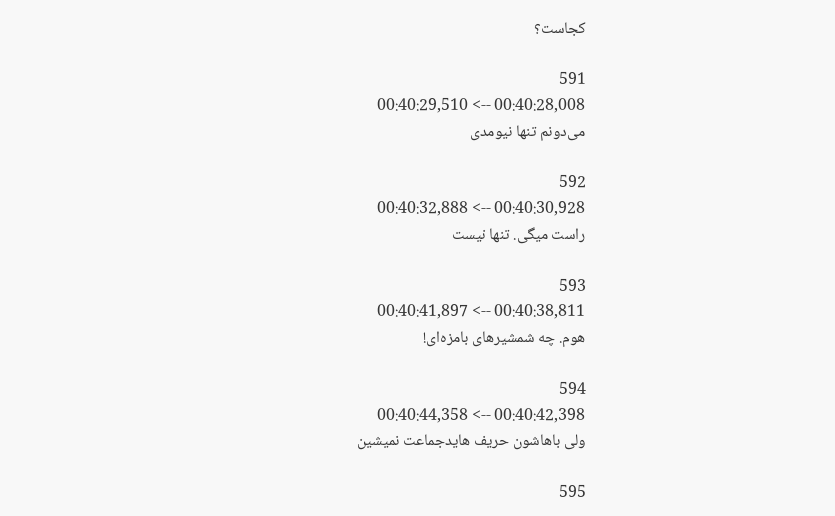کجاست؟

591
00:40:28,008 --> 00:40:29,510
می‌دونم تنها نیومدی

592
00:40:30,928 --> 00:40:32,888
راست میگی. تنها نیست

593
00:40:38,811 --> 00:40:41,897
هوم. چه شمشیرهای بامزه‌ای!

594
00:40:42,398 --> 00:40:44,358
ولی باهاشون حریف هایدجماعت نمیشین

595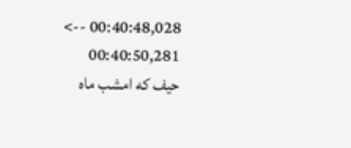00:40:48,028 --> 00:40:50,281
حیف که امشب ماه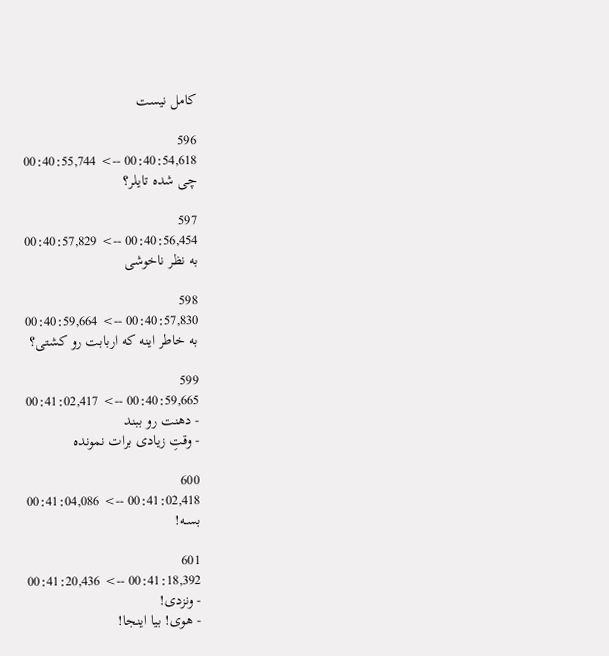کامل نیست

596
00:40:54,618 --> 00:40:55,744
چی شده تایلر؟

597
00:40:56,454 --> 00:40:57,829
به نظر ناخوشی

598
00:40:57,830 --> 00:40:59,664
به خاطر اینه که اربابت رو کشتی؟

599
00:40:59,665 --> 00:41:02,417
- دهنت رو ببند
- وقتِ زیادی برات نمونده

600
00:41:02,418 --> 00:41:04,086
بسـه!

601
00:41:18,392 --> 00:41:20,436
- ونزدی!
- هوی! بیا اینجا!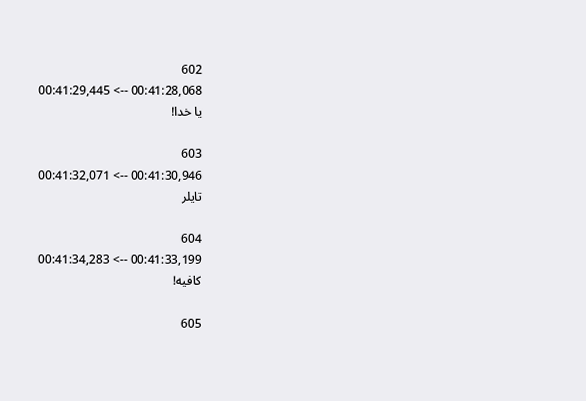602
00:41:28,068 --> 00:41:29,445
یا خدا!

603
00:41:30,946 --> 00:41:32,071
تایلر

604
00:41:33,199 --> 00:41:34,283
کافیه!

605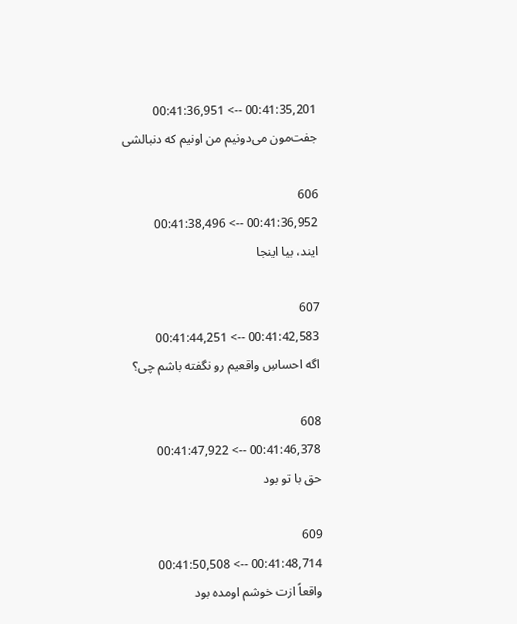00:41:35,201 --> 00:41:36,951
جفت‌مون می‌دونیم من اونیم که دنبالشی

606
00:41:36,952 --> 00:41:38,496
ایند، بیا اینجا

607
00:41:42,583 --> 00:41:44,251
اگه احساسِ واقعیم رو نگفته باشم چی؟

608
00:41:46,378 --> 00:41:47,922
حق با تو بود

609
00:41:48,714 --> 00:41:50,508
واقعاً ازت خوشم اومده بود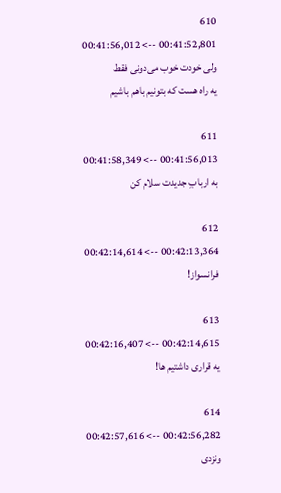610
00:41:52,801 --> 00:41:56,012
ولی خودت خوب می‌دونی فقط
یه راه هست که بتونیم باهم باشیم

611
00:41:56,013 --> 00:41:58,349
به اربابِ جدیدت سلام کن

612
00:42:13,364 --> 00:42:14,614
فرانسواز!

613
00:42:14,615 --> 00:42:16,407
یه قراری داشتیم ها!

614
00:42:56,282 --> 00:42:57,616
ونزدی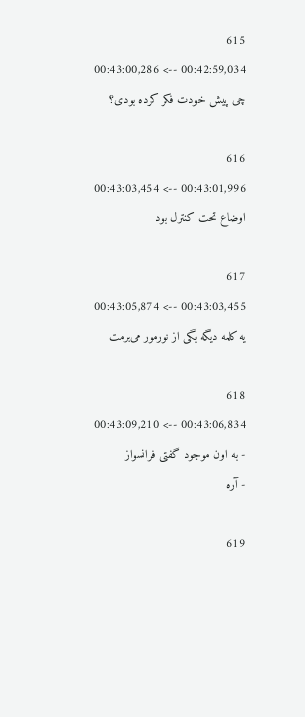615
00:42:59,034 --> 00:43:00,286
چی پیش خودت فکر کرده بودی؟

616
00:43:01,996 --> 00:43:03,454
اوضاع تحت کنترل بود

617
00:43:03,455 --> 00:43:05,874
یه کلمه دیگه بگی از نورمور می‌برمت

618
00:43:06,834 --> 00:43:09,210
- به اون موجود گفتی فرانسواز
- آره

619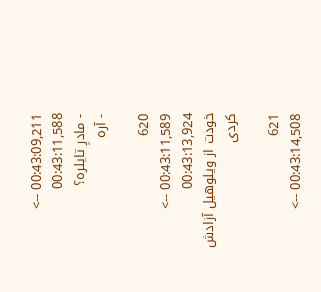00:43:09,211 --> 00:43:11,588
- مادرِ تایلره؟
- آره

620
00:43:11,589 --> 00:43:13,924
خودت از ویلوهیل آزادش کردی

621
00:43:14,508 -->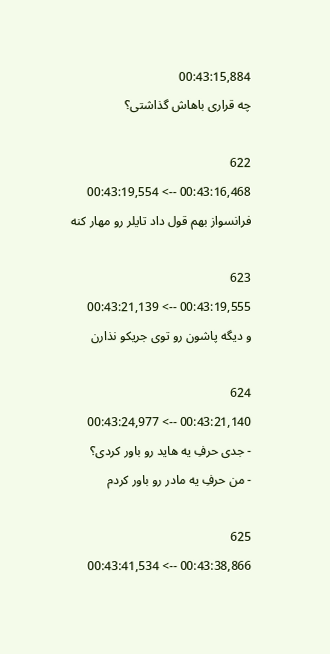00:43:15,884
چه قراری باهاش گذاشتی؟

622
00:43:16,468 --> 00:43:19,554
فرانسواز بهم قول داد تایلر رو مهار کنه

623
00:43:19,555 --> 00:43:21,139
و دیگه پاشون رو توی جریکو نذارن

624
00:43:21,140 --> 00:43:24,977
- جدی حرفِ یه هاید رو باور کردی؟
- من حرفِ یه مادر رو باور کردم

625
00:43:38,866 --> 00:43:41,534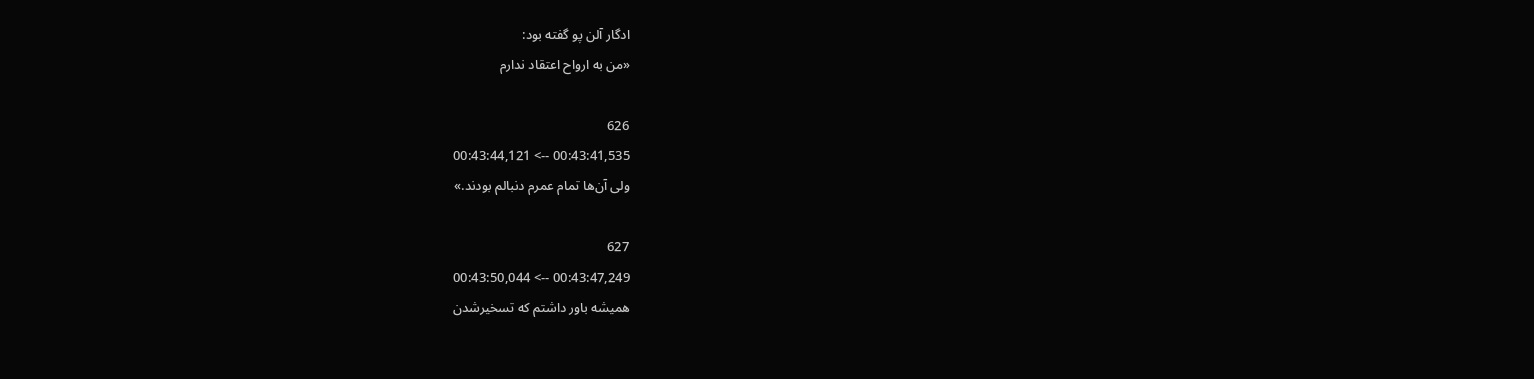ادگار آلن پو گفته بود:
«من به ارواح اعتقاد ندارم

626
00:43:41,535 --> 00:43:44,121
ولی آن‌ها تمام عمرم دنبالم بودند.»

627
00:43:47,249 --> 00:43:50,044
همیشه باور داشتم که تسخیرشدن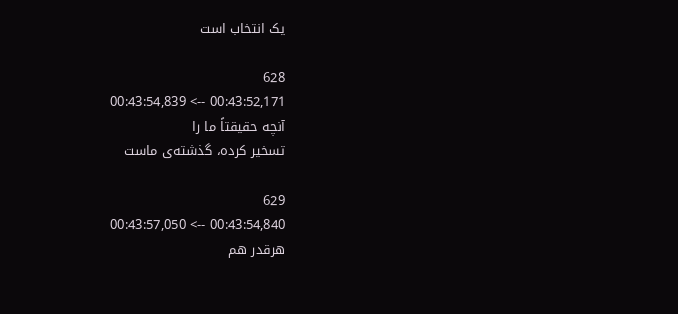یک انتخاب است

628
00:43:52,171 --> 00:43:54,839
آنچه حقیقتاً ما را
تسخیر کرده، گذشته‌ی ماست

629
00:43:54,840 --> 00:43:57,050
هرقدر هم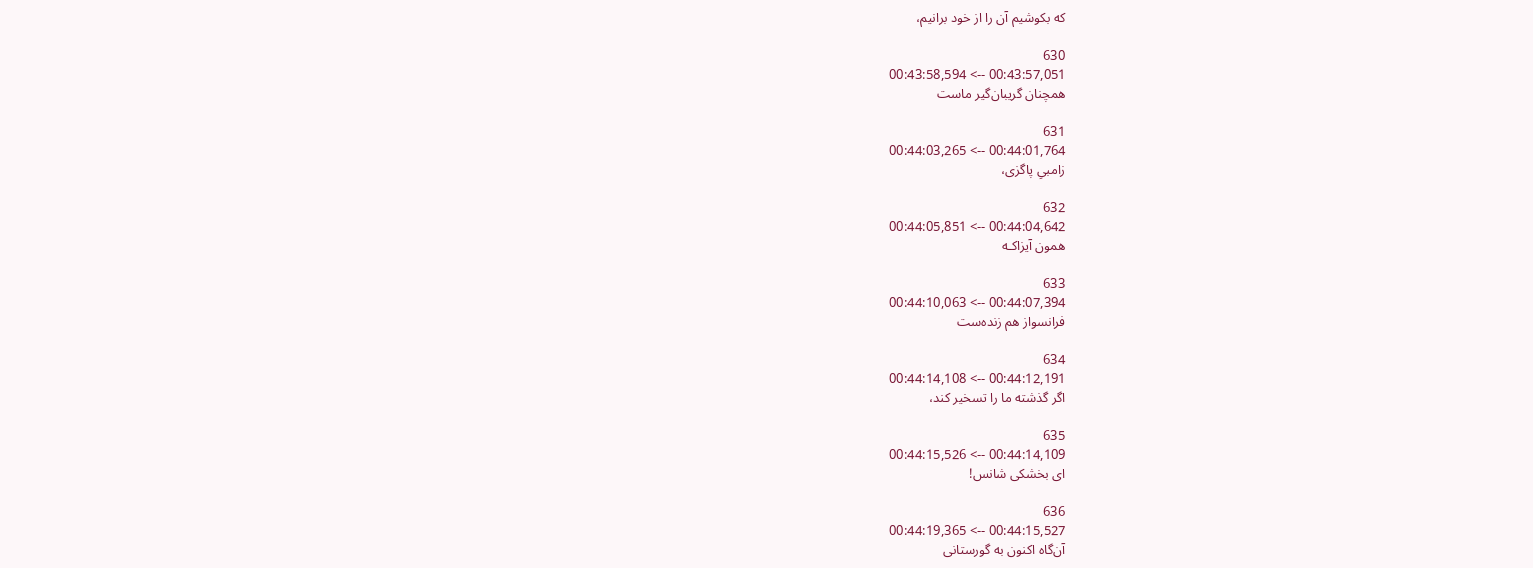که بکوشیم آن را از خود برانیم،

630
00:43:57,051 --> 00:43:58,594
همچنان گریبان‌گیر ماست

631
00:44:01,764 --> 00:44:03,265
زامبیِ پاگزی،

632
00:44:04,642 --> 00:44:05,851
همون آیزاکـه

633
00:44:07,394 --> 00:44:10,063
فرانسواز هم زنده‌ست

634
00:44:12,191 --> 00:44:14,108
اگر گذشته ما را تسخیر کند،

635
00:44:14,109 --> 00:44:15,526
ای بخشکی شانس!

636
00:44:15,527 --> 00:44:19,365
آن‌گاه اکنون به گورستانی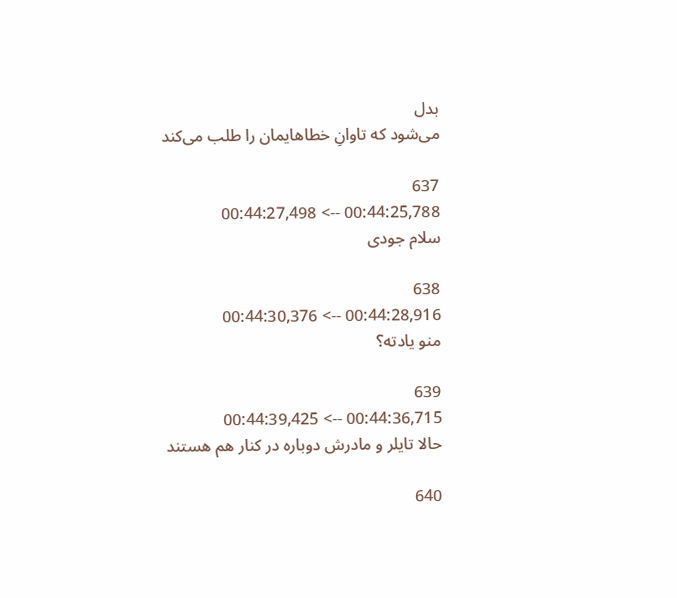بدل
می‌شود که تاوانِ خطاهایمان را طلب می‌کند

637
00:44:25,788 --> 00:44:27,498
سلام جودی

638
00:44:28,916 --> 00:44:30,376
منو یادته؟

639
00:44:36,715 --> 00:44:39,425
حالا تایلر و مادرش دوباره در کنار هم هستند

640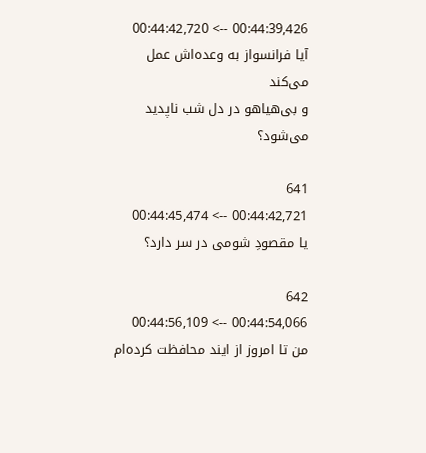00:44:39,426 --> 00:44:42,720
آیا فرانسواز به وعده‌اش عمل می‌کند
و بی‌هیاهو در دل شب ناپدید می‌شود؟

641
00:44:42,721 --> 00:44:45,474
یا مقصودِ شومی در سر دارد؟

642
00:44:54,066 --> 00:44:56,109
من تا امروز از ایند محافظت کرده‌ام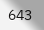643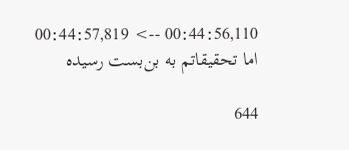00:44:56,110 --> 00:44:57,819
اما تحقیقاتم به بن‌بست رسیده

644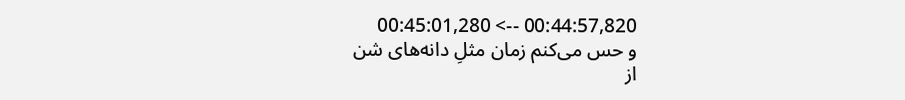00:44:57,820 --> 00:45:01,280
و حس می‌کنم زمان مثلِ دانه‌های شن
از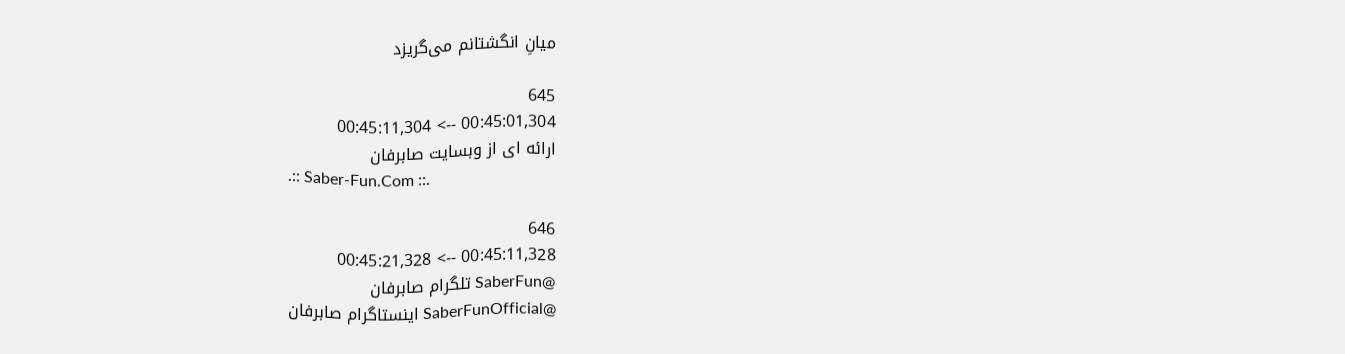میانِ انگشتانم می‌گریزد

645
00:45:01,304 --> 00:45:11,304
ارائه ای از وبسایت صابرفان
.:: Saber-Fun.Com ::.

646
00:45:11,328 --> 00:45:21,328
@SaberFun تلگرام صابرفان
@SaberFunOfficial اینستاگرام صابرفان